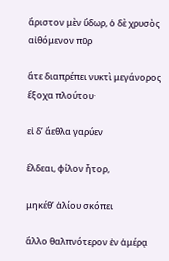ἄριστον μὲν ὕδωρ, ὁ δὲ χρυσὸς αἰθόμενον πῦρ

ἅτε διαπρέπει νυκτὶ μεγάνορος ἔξοχα πλούτου·

εἰ δʼ ἄεθλα γαρύεν

ἔλδεαι, φίλον ἦτορ,

μηκέθʼ ἁλίου σκόπει

ἄλλο θαλπνότερον ἐν ἁμέρᾳ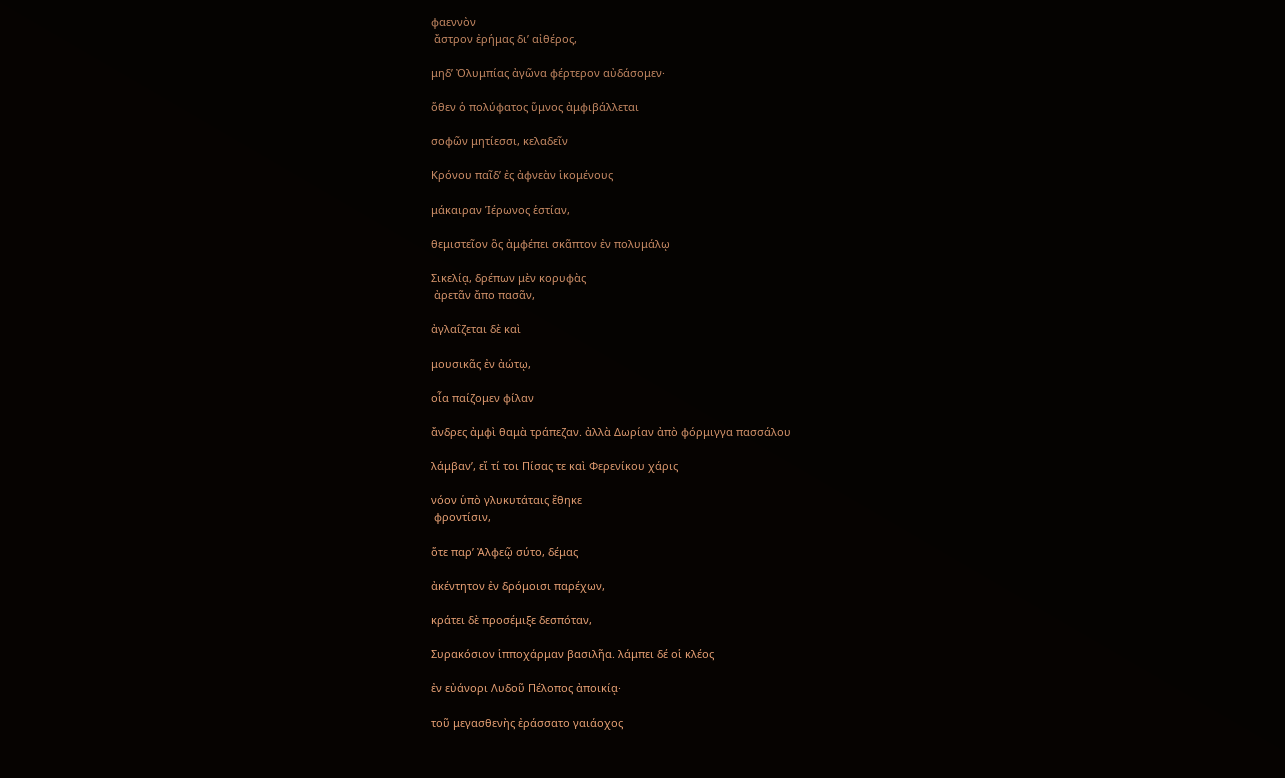φαεννὸν
 ἄστρον ἐρήμας διʼ αἰθέρος,

μηδʼ Ὀλυμπίας ἀγῶνα φέρτερον αὐδάσομεν·

ὅθεν ὁ πολύφατος ὕμνος ἀμφιβάλλεται

σοφῶν μητίεσσι, κελαδεῖν

Κρόνου παῖδʼ ἐς ἀφνεὰν ἱκομένους

μάκαιραν Ἱέρωνος ἑστίαν,

θεμιστεῖον ὃς ἀμφέπει σκᾶπτον ἐν πολυμάλῳ

Σικελίᾳ, δρέπων μὲν κορυφὰς
 ἀρετᾶν ἄπο πασᾶν,

ἀγλαΐζεται δὲ καὶ

μουσικᾶς ἐν ἀώτῳ,

οἷα παίζομεν φίλαν

ἄνδρες ἀμφὶ θαμὰ τράπεζαν. ἀλλὰ Δωρίαν ἀπὸ φόρμιγγα πασσάλου

λάμβανʼ, εἴ τί τοι Πίσας τε καὶ Φερενίκου χάρις

νόον ὑπὸ γλυκυτάταις ἔθηκε
 φροντίσιν,

ὅτε παρʼ Ἀλφεῷ σύτο, δέμας

ἀκέντητον ἐν δρόμοισι παρέχων,

κράτει δὲ προσέμιξε δεσπόταν,

Συρακόσιον ἱπποχάρμαν βασιλῆα. λάμπει δέ οἱ κλέος

ἐν εὐάνορι Λυδοῦ Πέλοπος ἀποικίᾳ·

τοῦ μεγασθενὴς ἐράσσατο γαιάοχος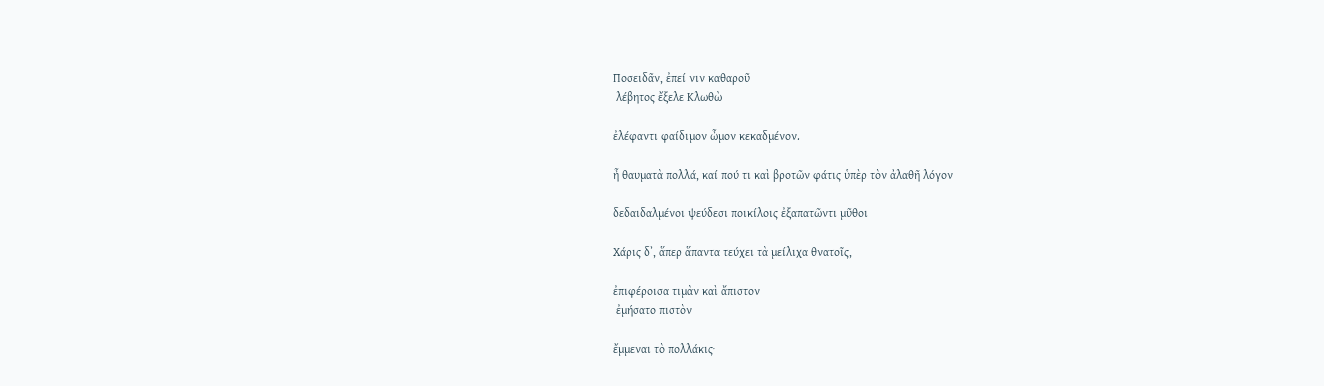Ποσειδᾶν, ἐπεί νιν καθαροῦ
 λέβητος ἔξελε Κλωθὼ

ἐλέφαντι φαίδιμον ὦμον κεκαδμένον.

ἦ θαυματὰ πολλά, καί πού τι καὶ βροτῶν φάτις ὑπὲρ τὸν ἀλαθῆ λόγον

δεδαιδαλμένοι ψεύδεσι ποικίλοις ἐξαπατῶντι μῦθοι

Χάρις δʼ, ἅπερ ἅπαντα τεύχει τὰ μείλιχα θνατοῖς,

ἐπιφέροισα τιμὰν καὶ ἄπιστον
 ἐμήσατο πιστὸν

ἔμμεναι τὸ πολλάκις·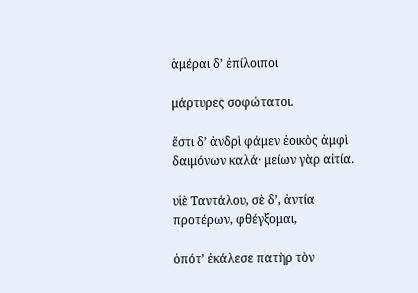ἁμέραι δʼ ἐπίλοιποι

μάρτυρες σοφώτατοι.

ἔστι δʼ ἀνδρὶ φάμεν ἐοικὸς ἀμφὶ δαιμόνων καλά· μείων γὰρ αἰτία.

υἱὲ Ταντάλου, σὲ δʼ, ἀντία προτέρων, φθέγξομαι,

ὁπότʼ ἐκάλεσε πατὴρ τὸν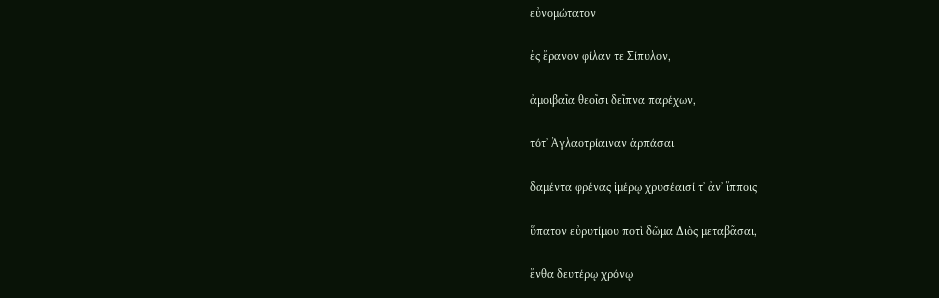εὐνομώτατον

ἐς ἔρανον φίλαν τε Σίπυλον,

ἀμοιβαῖα θεοῖσι δεῖπνα παρέχων,

τότʼ Ἀγλαοτρίαιναν ἁρπάσαι

δαμέντα φρένας ἱμέρῳ χρυσέαισί τʼ ἀνʼ ἵπποις

ὕπατον εὐρυτίμου ποτὶ δῶμα Διὸς μεταβᾶσαι,

ἔνθα δευτέρῳ χρόνῳ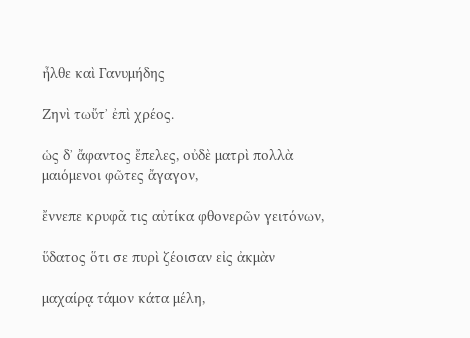ἦλθε καὶ Γανυμήδης

Ζηνὶ τωὔτʼ ἐπὶ χρέος.

ὡς δʼ ἄφαντος ἔπελες, οὐδὲ ματρὶ πολλὰ μαιόμενοι φῶτες ἄγαγον,

ἔννεπε κρυφᾶ τις αὐτίκα φθονερῶν γειτόνων,

ὕδατος ὅτι σε πυρὶ ζέοισαν εἰς ἀκμὰν

μαχαίρᾳ τάμον κάτα μέλη,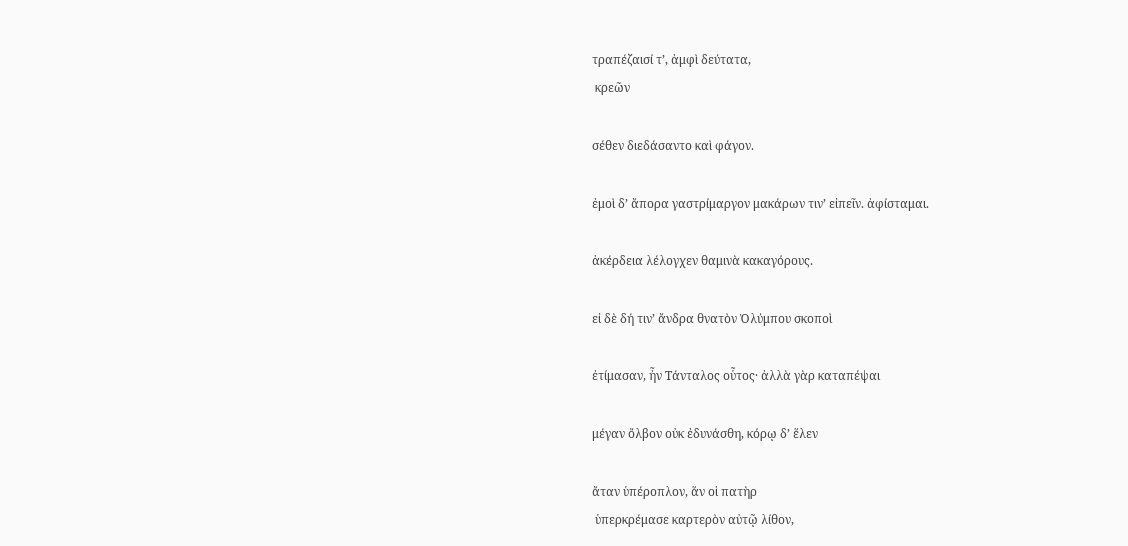τραπέζαισί τʼ, ἀμφὶ δεύτατα,
 κρεῶν

σέθεν διεδάσαντο καὶ φάγον.

ἐμοὶ δʼ ἄπορα γαστρίμαργον μακάρων τινʼ εἰπεῖν. ἀφίσταμαι.

ἀκέρδεια λέλογχεν θαμινὰ κακαγόρους.

εἰ δὲ δή τινʼ ἄνδρα θνατὸν Ὀλύμπου σκοποὶ

ἐτίμασαν, ἦν Τάνταλος οὗτος· ἀλλὰ γὰρ καταπέψαι

μέγαν ὄλβον οὐκ ἐδυνάσθη, κόρῳ δʼ ἕλεν

ἄταν ὑπέροπλον, ἅν οἱ πατὴρ
 ὑπερκρέμασε καρτερὸν αὐτῷ λίθον,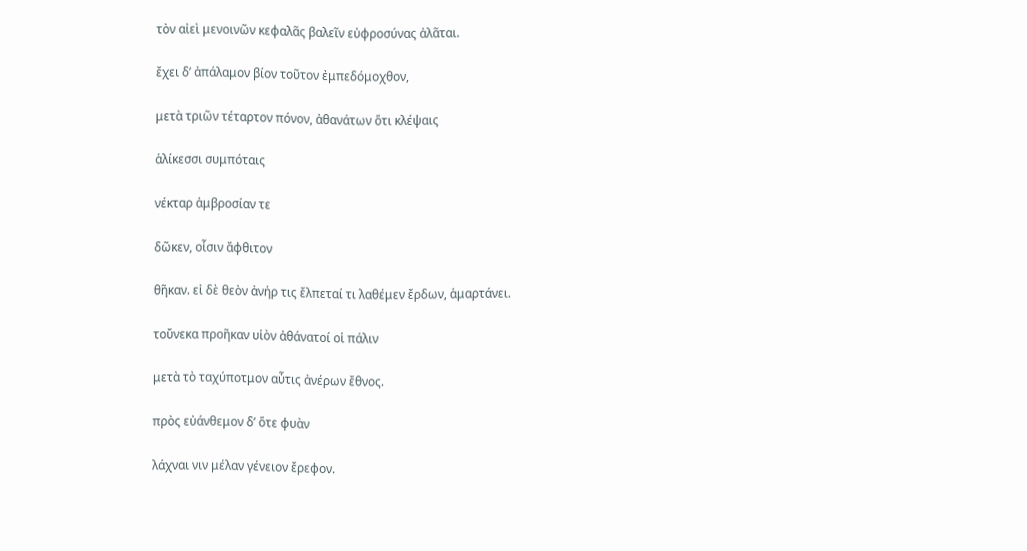τὸν αἰεὶ μενοινῶν κεφαλᾶς βαλεῖν εὐφροσύνας ἀλᾶται.

ἔχει δʼ ἀπάλαμον βίον τοῦτον ἐμπεδόμοχθον,

μετὰ τριῶν τέταρτον πόνον, ἀθανάτων ὅτι κλέψαις

ἁλίκεσσι συμπόταις

νέκταρ ἀμβροσίαν τε

δῶκεν, οἷσιν ἄφθιτον

θῆκαν. εἰ δὲ θεὸν ἀνήρ τις ἔλπεταί τι λαθέμεν ἔρδων, ἁμαρτάνει.

τοὔνεκα προῆκαν υἱὸν ἀθάνατοί οἱ πάλιν

μετὰ τὸ ταχύποτμον αὖτις ἀνέρων ἔθνος.

πρὸς εὐάνθεμον δʼ ὅτε φυὰν

λάχναι νιν μέλαν γένειον ἔρεφον.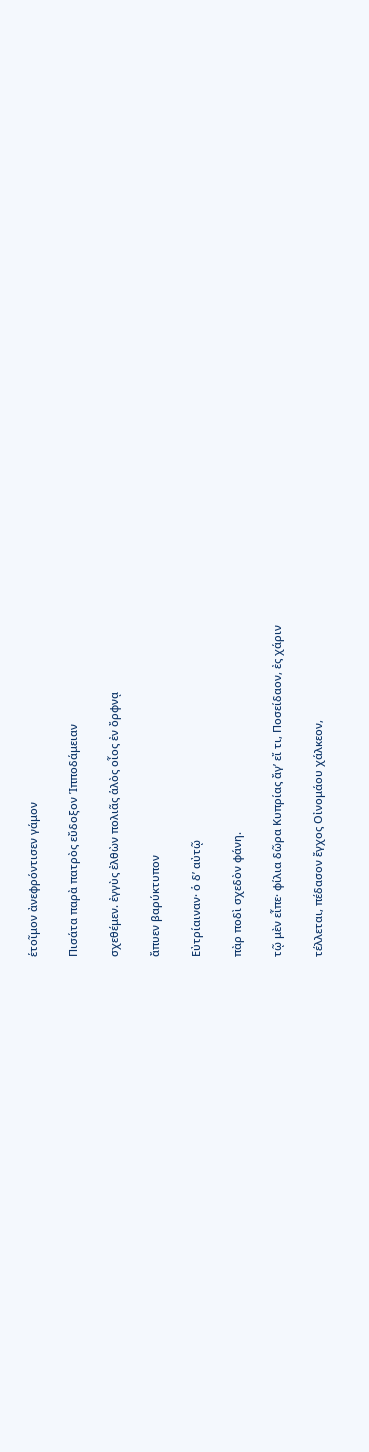ἑτοῖμον ἀνεφρόντισεν γάμον

Πισάτα παρὰ πατρὸς εὔδοξον Ἱπποδάμειαν

σχεθέμεν. ἐγγὺς ἐλθὼν πολιᾶς ἁλὸς οἶος ἐν ὄρφνᾳ

ἄπυεν βαρύκτυπον

Εὐτρίαιναν· ὁ δʼ αὐτῷ

πὰρ ποδὶ σχεδὸν φάνη.

τῷ μὲν εἶπε· φίλια δῶρα Κυπρίας ἄγʼ εἴ τι, Ποσείδαον, ἐς χάριν

τέλλεται, πέδασον ἔγχος Οἰνομάου χάλκεον,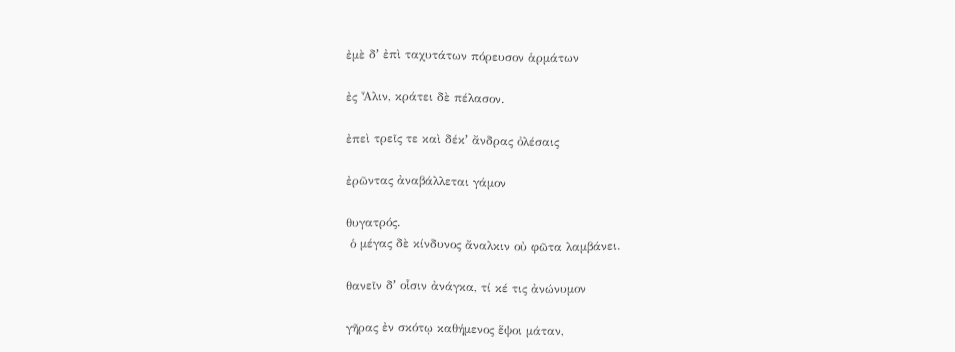ἐμὲ δʼ ἐπὶ ταχυτάτων πόρευσον ἁρμάτων

ἐς Ἆλιν, κράτει δὲ πέλασον.

ἐπεὶ τρεῖς τε καὶ δέκʼ ἄνδρας ὀλέσαις

ἐρῶντας ἀναβάλλεται γάμον

θυγατρός.
 ὁ μέγας δὲ κίνδυνος ἄναλκιν οὐ φῶτα λαμβάνει.

θανεῖν δʼ οἷσιν ἀνάγκα, τί κέ τις ἀνώνυμον

γῆρας ἐν σκότῳ καθήμενος ἕψοι μάταν,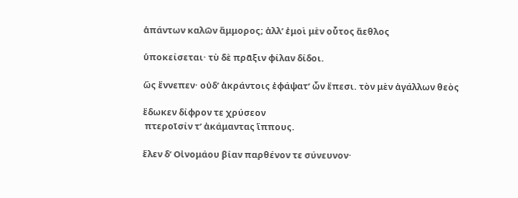ἁπάντων καλῶν ἄμμορος; ἀλλʼ ἐμοὶ μὲν οὗτος ἄεθλος

ὑποκείσεται· τὺ δὲ πρᾶξιν φίλαν δίδοι.

ὣς ἔννεπεν· οὐδʼ ἀκράντοις ἐφάψατʼ ὦν ἔπεσι. τὸν μὲν ἀγάλλων θεὸς

ἔδωκεν δίφρον τε χρύσεον
 πτεροῖσίν τʼ ἀκάμαντας ἵππους.

ἕλεν δʼ Οἰνομάου βίαν παρθένον τε σύνευνον·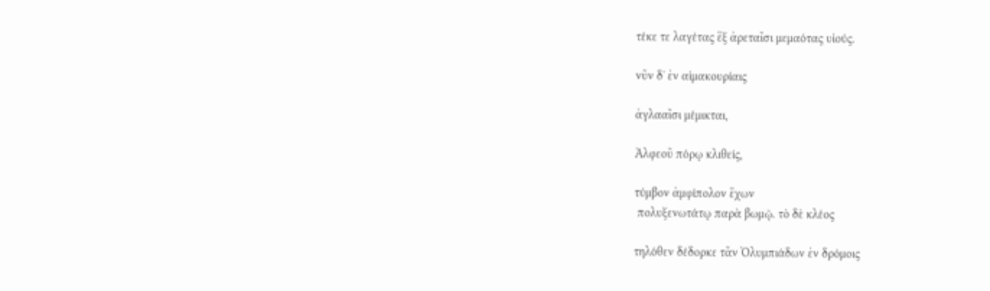τέκε τε λαγέτας ἓξ ἀρεταῖσι μεμαότας υἱούς.

νῦν δʼ ἐν αἱμακουρίαις

ἀγλααῖσι μέμικται,

Ἀλφεοῦ πόρῳ κλιθείς,

τύμβον ἀμφίπολον ἔχων
 πολυξενωτάτῳ παρὰ βωμῷ. τὸ δὲ κλέος

τηλόθεν δέδορκε τᾶν Ὀλυμπιάδων ἐν δρόμοις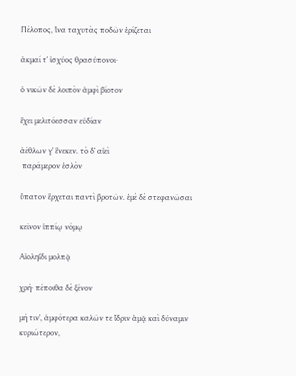Πέλοπος, ἵνα ταχυτὰς ποδῶν ἐρίζεται

ἀκμαί τʼ ἰσχύος θρασύπονοι·

ὁ νικῶν δὲ λοιπὸν ἀμφὶ βίοτον

ἔχει μελιτόεσσαν εὐδίαν

ἀέθλων γʼ ἕνεκεν. τὸ δʼ αἰεὶ
 παράμερον ἐσλὸν

ὕπατον ἔρχεται παντὶ βροτῶν. ἐμὲ δὲ στεφανῶσαι

κεῖνον ἱππίῳ νόμῳ

Αἰοληΐδι μολπᾷ

χρή· πέποιθα δὲ ξένον

μή τινʼ, ἀμφότερα καλῶν τε ἴδριν ἁμᾷ καὶ δύναμιν κυριώτερον,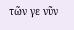τῶν γε νῦν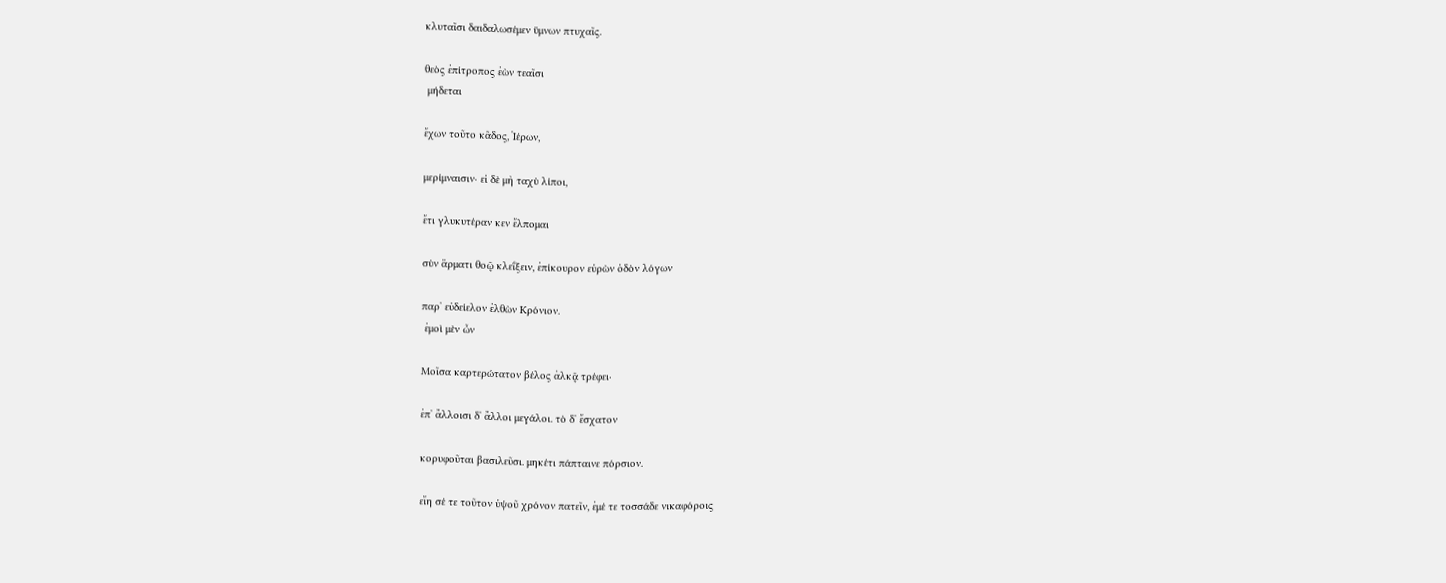κλυταῖσι δαιδαλωσέμεν ὕμνων πτυχαῖς.

θεὸς ἐπίτροπος ἐὼν τεαῖσι
 μήδεται

ἔχων τοῦτο κᾶδος, Ἱέρων,

μερίμναισιν· εἰ δὲ μὴ ταχὺ λίποι,

ἔτι γλυκυτέραν κεν ἔλπομαι

σὺν ἅρματι θοῷ κλεΐξειν, ἐπίκουρον εὑρὼν ὁδὸν λόγων

παρʼ εὐδείελον ἐλθὼν Κρόνιον.
 ἐμοὶ μὲν ὦν

Μοῖσα καρτερώτατον βέλος ἀλκᾷ τρέφει·

ἐπʼ ἄλλοισι δʼ ἄλλοι μεγάλοι. τὸ δʼ ἔσχατον

κορυφοῦται βασιλεῦσι. μηκέτι πάπταινε πόρσιον.

εἴη σέ τε τοῦτον ὑψοῦ χρόνον πατεῖν, ἐμέ τε τοσσάδε νικαφόροις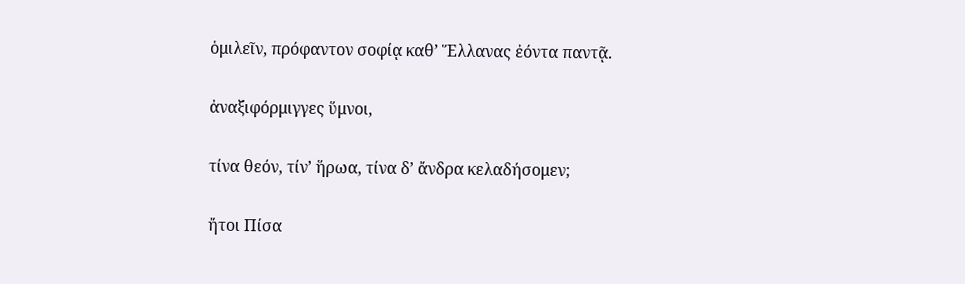ὁμιλεῖν, πρόφαντον σοφίᾳ καθʼ Ἕλλανας ἐόντα παντᾷ.

ἀναξιφόρμιγγες ὕμνοι,

τίνα θεόν, τίνʼ ἥρωα, τίνα δʼ ἄνδρα κελαδήσομεν;

ἤτοι Πίσα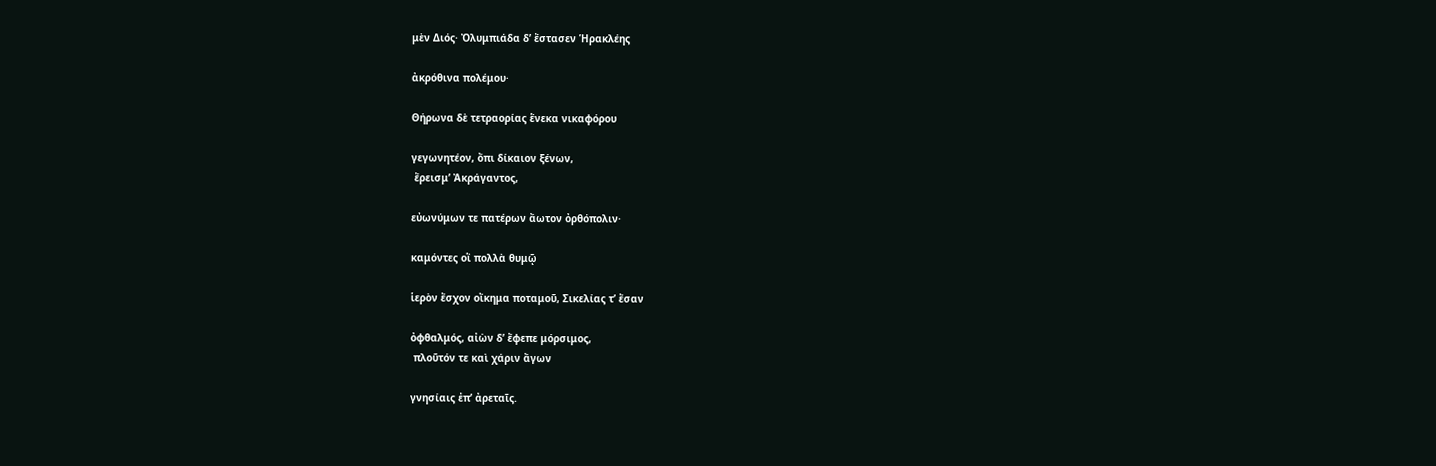μὲν Διός· Ὀλυμπιάδα δʼ ἔστασεν Ἡρακλέης

ἀκρόθινα πολέμου·

Θήρωνα δὲ τετραορίας ἕνεκα νικαφόρου

γεγωνητέον, ὄπι δίκαιον ξένων,
 ἔρεισμʼ Ἀκράγαντος,

εὐωνύμων τε πατέρων ἄωτον ὀρθόπολιν·

καμόντες οἳ πολλὰ θυμῷ

ἱερὸν ἔσχον οἴκημα ποταμοῦ, Σικελίας τʼ ἔσαν

ὀφθαλμός, αἰὼν δʼ ἔφεπε μόρσιμος,
 πλοῦτόν τε καὶ χάριν ἄγων

γνησίαις ἐπʼ ἀρεταῖς.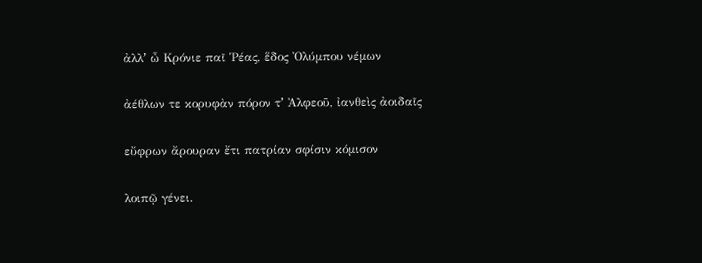ἀλλʼ ὦ Κρόνιε παῖ Ῥέας, ἕδος Ὀλύμπου νέμων

ἀέθλων τε κορυφὰν πόρον τʼ Ἀλφεοῦ, ἰανθεὶς ἀοιδαῖς

εὔφρων ἄρουραν ἔτι πατρίαν σφίσιν κόμισον

λοιπῷ γένει.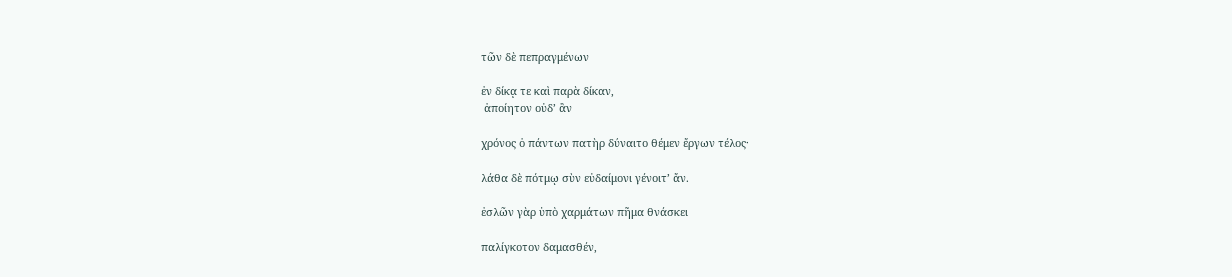τῶν δὲ πεπραγμένων

ἐν δίκᾳ τε καὶ παρὰ δίκαν,
 ἀποίητον οὐδʼ ἂν

χρόνος ὁ πάντων πατὴρ δύναιτο θέμεν ἔργων τέλος·

λάθα δὲ πότμῳ σὺν εὐδαίμονι γένοιτʼ ἄν.

ἐσλῶν γὰρ ὑπὸ χαρμάτων πῆμα θνάσκει

παλίγκοτον δαμασθέν,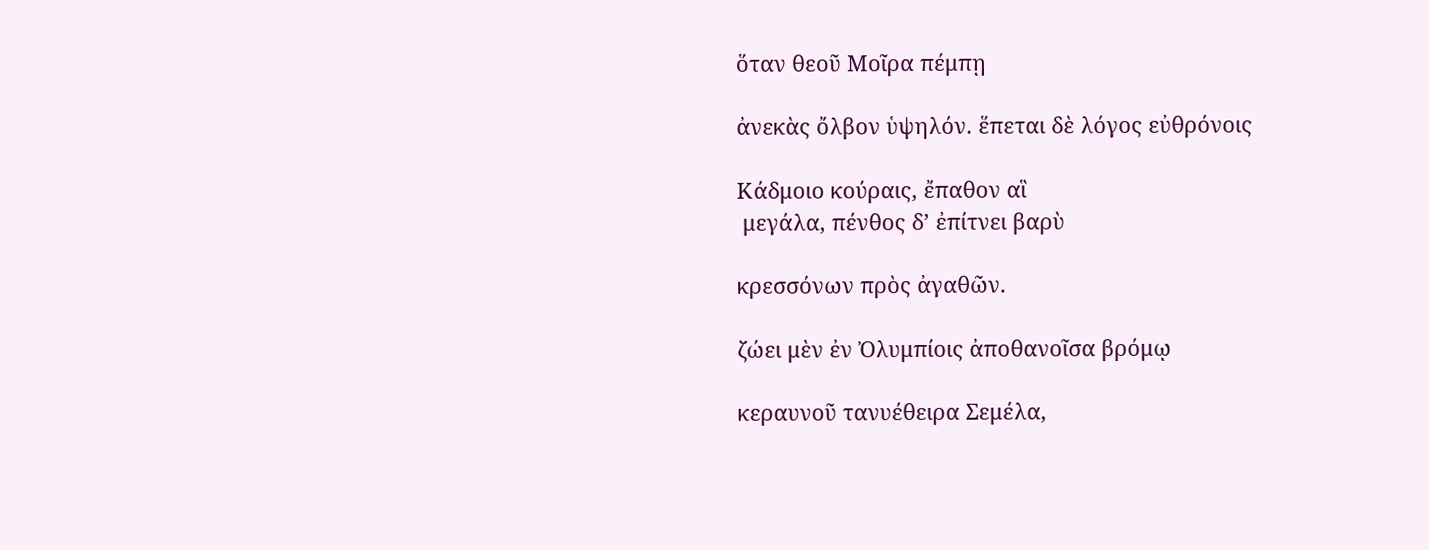ὅταν θεοῦ Μοῖρα πέμπῃ

ἀνεκὰς ὄλβον ὑψηλόν. ἕπεται δὲ λόγος εὐθρόνοις

Κάδμοιο κούραις, ἔπαθον αἳ
 μεγάλα, πένθος δʼ ἐπίτνει βαρὺ

κρεσσόνων πρὸς ἀγαθῶν.

ζώει μὲν ἐν Ὀλυμπίοις ἀποθανοῖσα βρόμῳ

κεραυνοῦ τανυέθειρα Σεμέλα,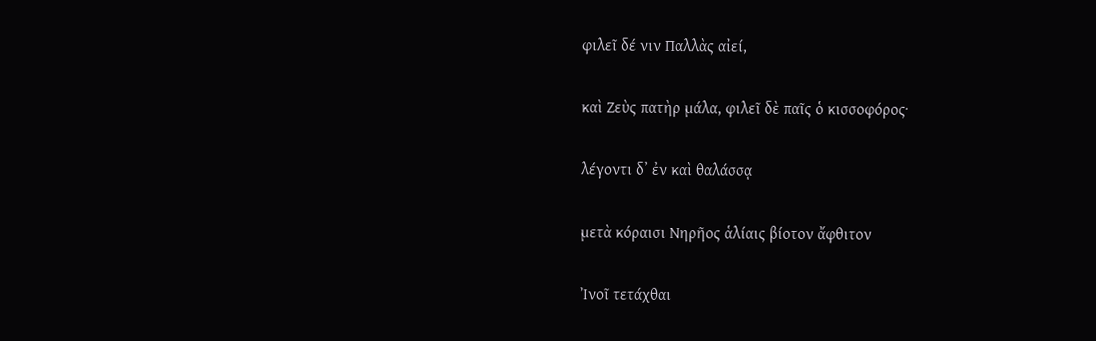φιλεῖ δέ νιν Παλλὰς αἰεί,

καὶ Ζεὺς πατὴρ μάλα, φιλεῖ δὲ παῖς ὁ κισσοφόρος·

λέγοντι δʼ ἐν καὶ θαλάσσᾳ

μετὰ κόραισι Νηρῆος ἁλίαις βίοτον ἄφθιτον

Ἰνοῖ τετάχθαι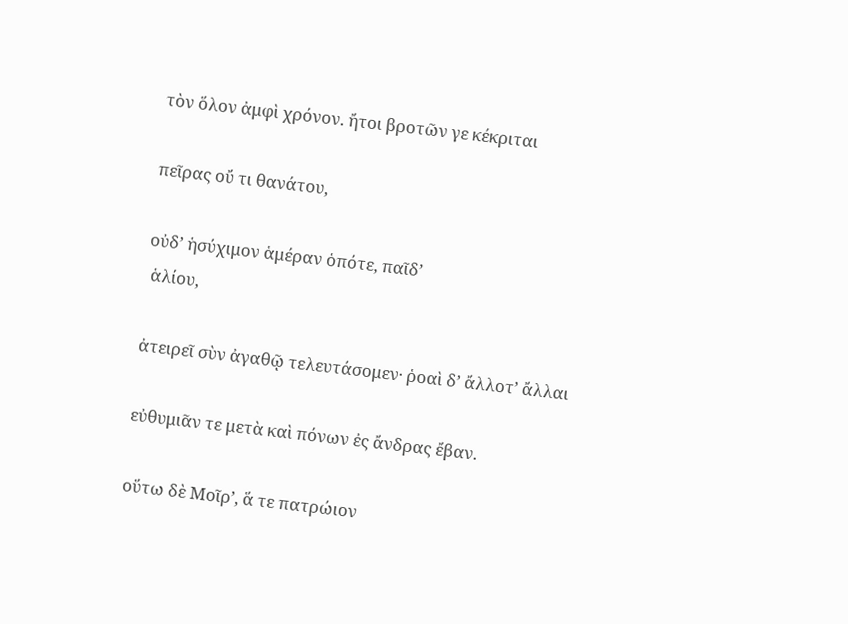τὸν ὅλον ἀμφὶ χρόνον. ἤτοι βροτῶν γε κέκριται

πεῖρας οὔ τι θανάτου,

οὐδʼ ἡσύχιμον ἁμέραν ὁπότε, παῖδʼ
 ἁλίου,

ἀτειρεῖ σὺν ἀγαθῷ τελευτάσομεν· ῥοαὶ δʼ ἄλλοτʼ ἄλλαι

εὐθυμιᾶν τε μετὰ καὶ πόνων ἐς ἄνδρας ἔβαν.

οὕτω δὲ Μοῖρʼ, ἅ τε πατρώιον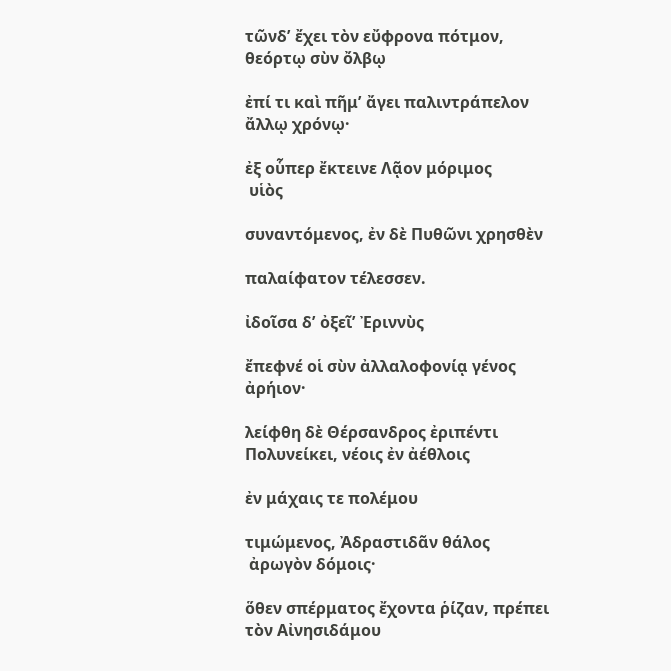τῶνδʼ ἔχει τὸν εὔφρονα πότμον, θεόρτῳ σὺν ὄλβῳ

ἐπί τι καὶ πῆμʼ ἄγει παλιντράπελον ἄλλῳ χρόνῳ·

ἐξ οὗπερ ἔκτεινε Λᾷον μόριμος
 υἱὸς

συναντόμενος, ἐν δὲ Πυθῶνι χρησθὲν

παλαίφατον τέλεσσεν.

ἰδοῖσα δʼ ὀξεῖʼ Ἐριννὺς

ἔπεφνέ οἱ σὺν ἀλλαλοφονίᾳ γένος ἀρήιον·

λείφθη δὲ Θέρσανδρος ἐριπέντι Πολυνείκει, νέοις ἐν ἀέθλοις

ἐν μάχαις τε πολέμου

τιμώμενος, Ἀδραστιδᾶν θάλος
 ἀρωγὸν δόμοις·

ὅθεν σπέρματος ἔχοντα ῥίζαν, πρέπει τὸν Αἰνησιδάμου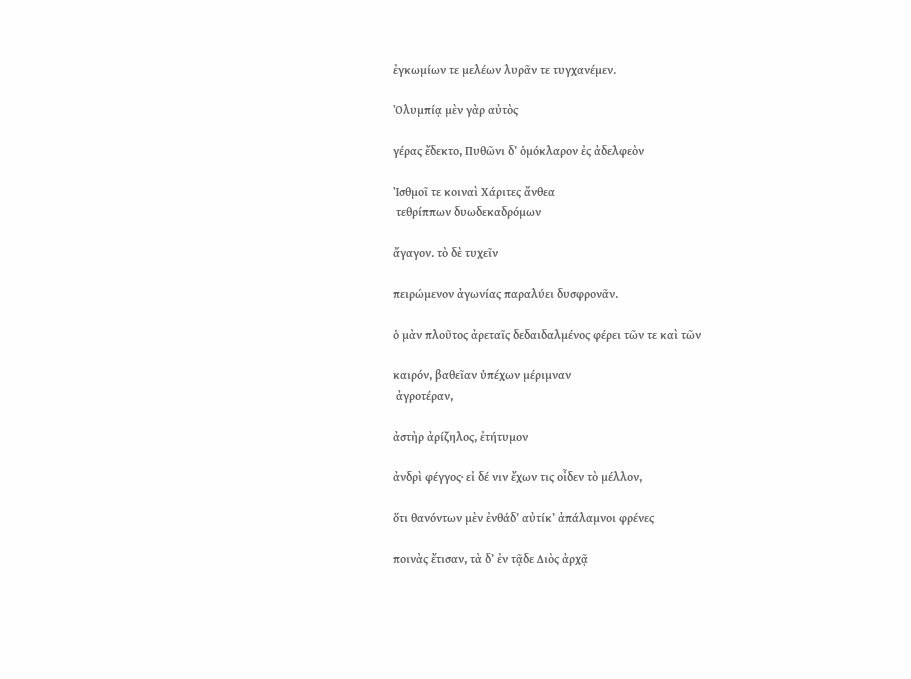ἐγκωμίων τε μελέων λυρᾶν τε τυγχανέμεν.

Ὀλυμπίᾳ μὲν γὰρ αὐτὸς

γέρας ἔδεκτο, Πυθῶνι δʼ ὁμόκλαρον ἐς ἀδελφεὸν

Ἰσθμοῖ τε κοιναὶ Χάριτες ἄνθεα
 τεθρίππων δυωδεκαδρόμων

ἄγαγον. τὸ δὲ τυχεῖν

πειρώμενον ἀγωνίας παραλύει δυσφρονᾶν.

ὁ μὰν πλοῦτος ἀρεταῖς δεδαιδαλμένος φέρει τῶν τε καὶ τῶν

καιρόν, βαθεῖαν ὑπέχων μέριμναν
 ἀγροτέραν,

ἀστὴρ ἀρίζηλος, ἐτήτυμον

ἀνδρὶ φέγγος· εἰ δέ νιν ἔχων τις οἶδεν τὸ μέλλον,

ὅτι θανόντων μὲν ἐνθάδʼ αὐτίκʼ ἀπάλαμνοι φρένες

ποινὰς ἔτισαν, τὰ δʼ ἐν τᾷδε Διὸς ἀρχᾷ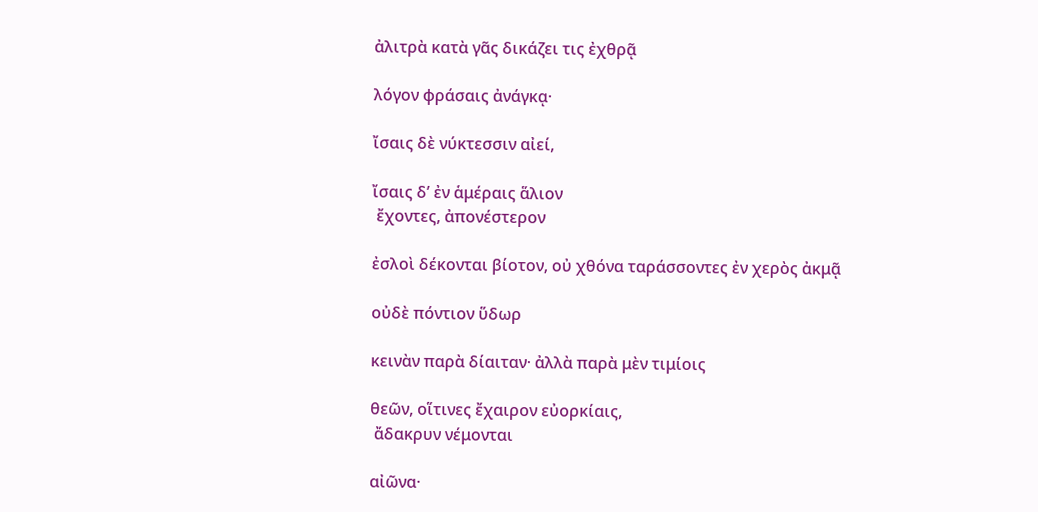ἀλιτρὰ κατὰ γᾶς δικάζει τις ἐχθρᾷ

λόγον φράσαις ἀνάγκᾳ·

ἴσαις δὲ νύκτεσσιν αἰεί,

ἴσαις δʼ ἐν ἁμέραις ἅλιον
 ἔχοντες, ἀπονέστερον

ἐσλοὶ δέκονται βίοτον, οὐ χθόνα ταράσσοντες ἐν χερὸς ἀκμᾷ

οὐδὲ πόντιον ὕδωρ

κεινὰν παρὰ δίαιταν· ἀλλὰ παρὰ μὲν τιμίοις

θεῶν, οἵτινες ἔχαιρον εὐορκίαις,
 ἄδακρυν νέμονται

αἰῶνα·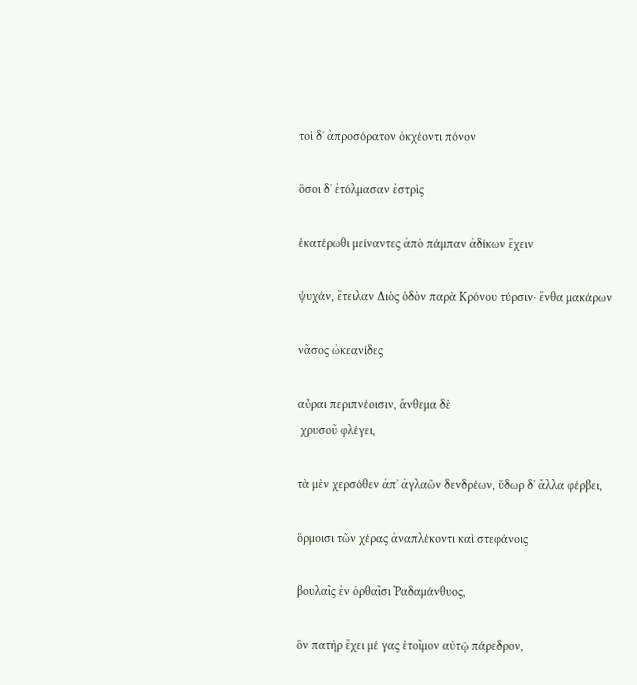τοὶ δʼ ἀπροσόρατον ὀκχέοντι πόνον

ὅσοι δʼ ἐτόλμασαν ἐστρὶς

ἑκατέρωθι μείναντες ἀπὸ πάμπαν ἀδίκων ἔχειν

ψυχάν, ἔτειλαν Διὸς ὁδὸν παρὰ Κρόνου τύρσιν· ἔνθα μακάρων

νᾶσος ὠκεανίδες

αὖραι περιπνέοισιν, ἄνθεμα δὲ
 χρυσοῦ φλέγει,

τὰ μὲν χερσόθεν ἀπʼ ἀγλαῶν δενδρέων, ὕδωρ δʼ ἄλλα φέρβει,

ὅρμοισι τῶν χέρας ἀναπλέκοντι καὶ στεφάνοις

βουλαῖς ἐν ὀρθαῖσι Ῥαδαμάνθυος,

ὃν πατὴρ ἔχει μέ γας ἑτοῖμον αὐτῷ πάρεδρον,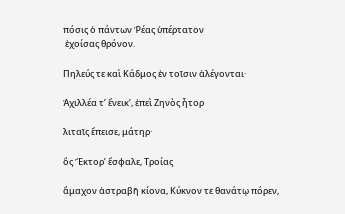πόσις ὁ πάντων Ῥέας ὑπέρτατον
 ἐχοίσας θρόνον.

Πηλεύς τε καὶ Κάδμος ἐν τοῖσιν ἀλέγονται·

Ἀχιλλέα τʼ ἔνεικʼ, ἐπεὶ Ζηνὸς ἦτορ

λιταῖς ἔπεισε, μάτηρ·

ὃς Ἕκτορʼ ἔσφαλε, Τροίας

ἄμαχον ἀστραβῆ κίονα, Κύκνον τε θανάτῳ πόρεν,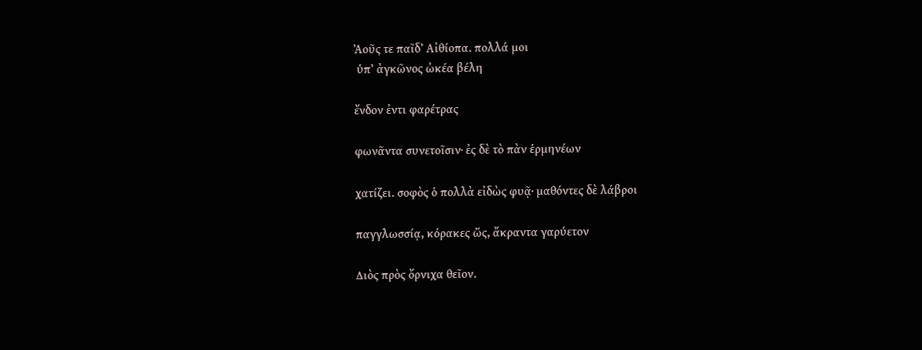Ἀοῦς τε παῖδʼ Αἰθίοπα. πολλά μοι
 ὑπʼ ἀγκῶνος ὠκέα βέλη

ἔνδον ἐντι φαρέτρας

φωνᾶντα συνετοῖσιν· ἐς δὲ τὸ πὰν ἑρμηνέων

χατίζει. σοφὸς ὁ πολλὰ εἰδὼς φυᾷ· μαθόντες δὲ λάβροι

παγγλωσσίᾳ, κόρακες ὥς, ἄκραντα γαρύετον

Διὸς πρὸς ὄρνιχα θεῖον.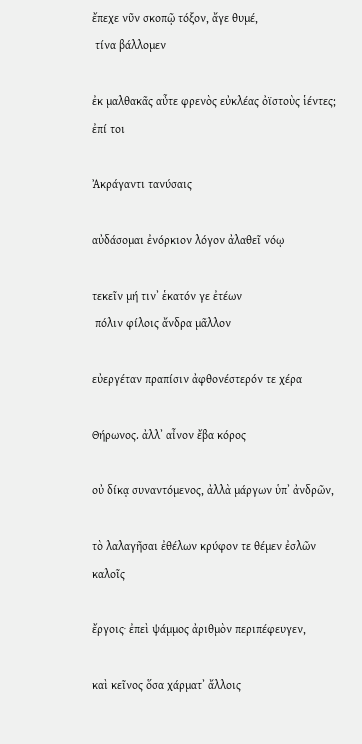ἔπεχε νῦν σκοπῷ τόξον, ἄγε θυμέ,
 τίνα βάλλομεν

ἐκ μαλθακᾶς αὖτε φρενὸς εὐκλέας ὀϊστοὺς ἱέντες; ἐπί τοι

Ἀκράγαντι τανύσαις

αὐδάσομαι ἐνόρκιον λόγον ἀλαθεῖ νόῳ

τεκεῖν μή τινʼ ἑκατόν γε ἐτέων
 πόλιν φίλοις ἄνδρα μᾶλλον

εὐεργέταν πραπίσιν ἀφθονέστερόν τε χέρα

Θήρωνος. ἀλλʼ αἶνον ἔβα κόρος

οὐ δίκᾳ συναντόμενος, ἀλλὰ μάργων ὑπʼ ἀνδρῶν,

τὸ λαλαγῆσαι ἐθέλων κρύφον τε θέμεν ἐσλῶν καλοῖς

ἔργοις· ἐπεὶ ψάμμος ἀριθμὸν περιπέφευγεν,

καὶ κεῖνος ὅσα χάρματʼ ἄλλοις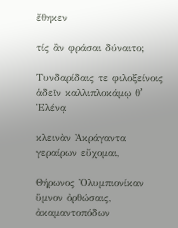ἔθηκεν

τίς ἂν φράσαι δύναιτο;

Τυνδαρίδαις τε φιλοξείνοις ἁδεῖν καλλιπλοκάμῳ θʼ Ἑλένᾳ

κλεινὰν Ἀκράγαντα γεραίρων εὔχομαι,

Θήρωνος Ὀλυμπιονίκαν ὕμνον ὀρθώσαις, ἀκαμαντοπόδων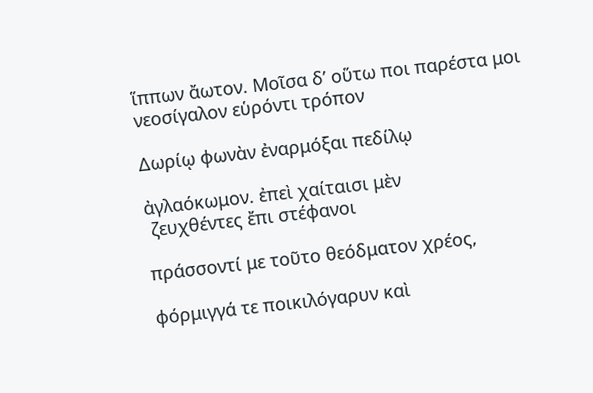ἵππων ἄωτον. Μοῖσα δʼ οὕτω ποι παρέστα μοι νεοσίγαλον εὑρόντι τρόπον

Δωρίῳ φωνὰν ἐναρμόξαι πεδίλῳ

ἀγλαόκωμον. ἐπεὶ χαίταισι μὲν
 ζευχθέντες ἔπι στέφανοι

πράσσοντί με τοῦτο θεόδματον χρέος,

φόρμιγγά τε ποικιλόγαρυν καὶ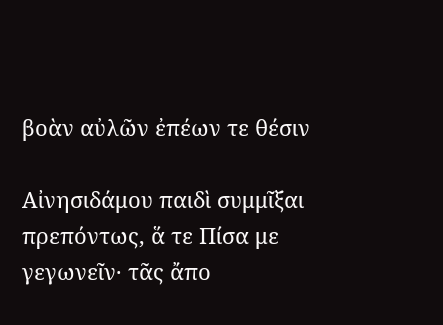βοὰν αὐλῶν ἐπέων τε θέσιν

Αἰνησιδάμου παιδὶ συμμῖξαι πρεπόντως, ἅ τε Πίσα με γεγωνεῖν· τᾶς ἄπο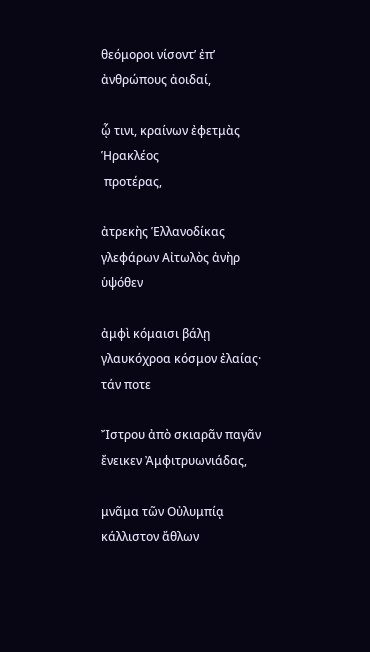θεόμοροι νίσοντʼ ἐπʼ ἀνθρώπους ἀοιδαί,

ᾧ τινι, κραίνων ἐφετμὰς Ἡρακλέος
 προτέρας,

ἀτρεκὴς Ἑλλανοδίκας γλεφάρων Αἰτωλὸς ἀνὴρ ὑψόθεν

ἀμφὶ κόμαισι βάλῃ γλαυκόχροα κόσμον ἐλαίας· τάν ποτε

Ἴστρου ἀπὸ σκιαρᾶν παγᾶν ἔνεικεν Ἀμφιτρυωνιάδας,

μνᾶμα τῶν Οὐλυμπίᾳ κάλλιστον ἄθλων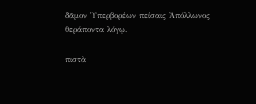δᾶμον Ὑπερβορέων πείσαις Ἀπόλλωνος θεράποντα λόγῳ.

πιστὰ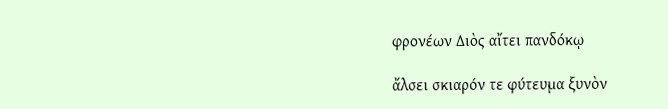φρονέων Διὸς αἴτει πανδόκῳ

ἄλσει σκιαρόν τε φύτευμα ξυνὸν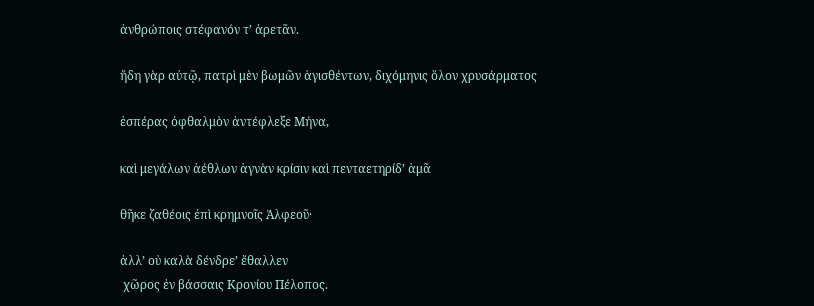ἀνθρώποις στέφανόν τʼ ἀρετᾶν.

ἤδη γὰρ αὐτῷ, πατρὶ μὲν βωμῶν ἁγισθέντων, διχόμηνις ὅλον χρυσάρματος

ἑσπέρας ὀφθαλμὸν ἀντέφλεξε Μήνα,

καὶ μεγάλων ἀέθλων ἁγνὰν κρίσιν καὶ πενταετηρίδʼ ἁμᾶ

θῆκε ζαθέοις ἐπὶ κρημνοῖς Ἀλφεοῦ·

ἀλλʼ οὐ καλὰ δένδρεʼ ἔθαλλεν
 χῶρος ἐν βάσσαις Κρονίου Πέλοπος.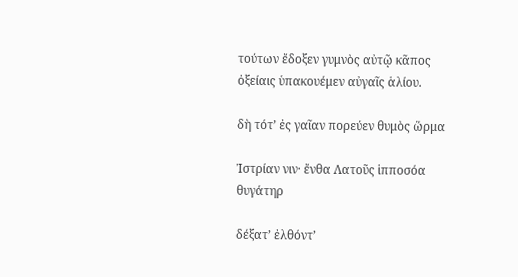τούτων ἔδοξεν γυμνὸς αὐτῷ κᾶπος ὀξείαις ὑπακουέμεν αὐγαῖς ἁλίου.

δὴ τότʼ ἐς γαῖαν πορεύεν θυμὸς ὥρμα

Ἰστρίαν νιν· ἔνθα Λατοῦς ἱπποσόα θυγάτηρ

δέξατʼ ἐλθόντʼ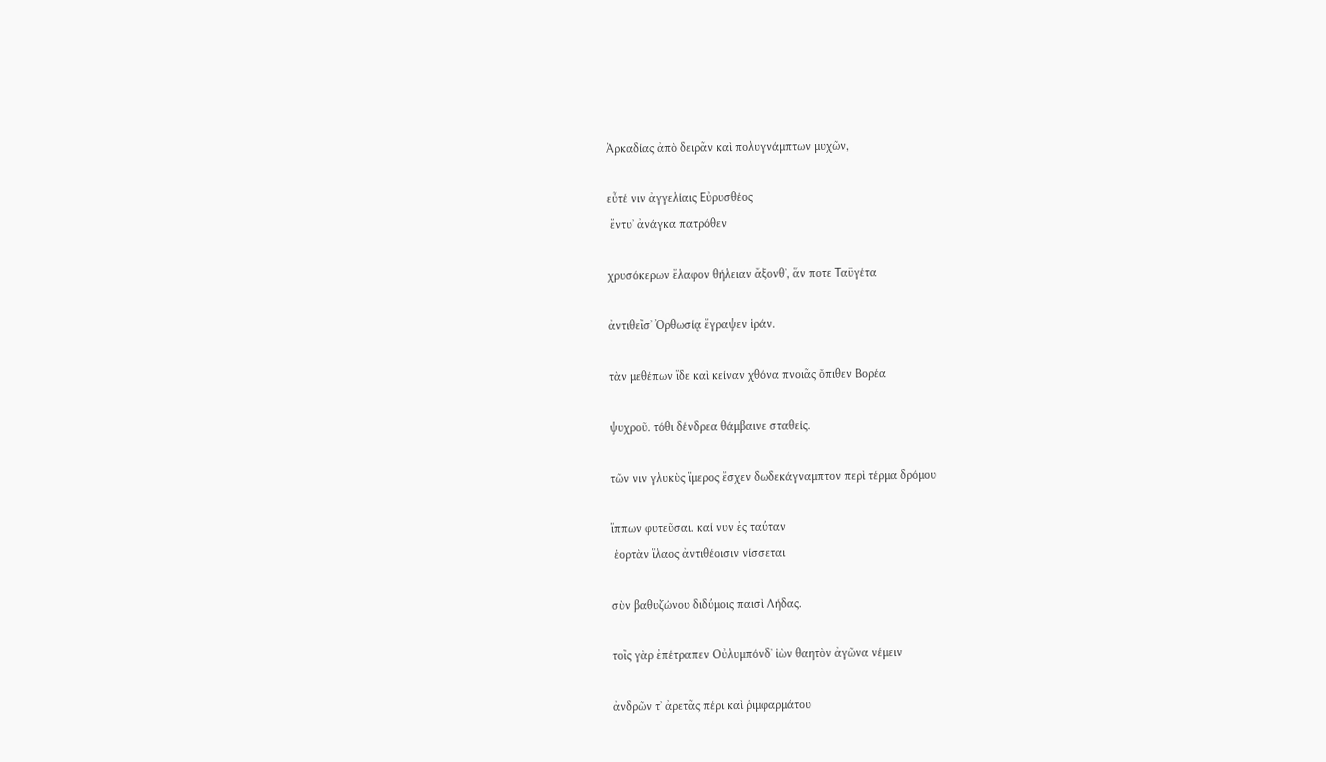Ἀρκαδίας ἀπὸ δειρᾶν καὶ πολυγνάμπτων μυχῶν,

εὖτέ νιν ἀγγελίαις Εὐρυσθέος
 ἔντυʼ ἀνάγκα πατρόθεν

χρυσόκερων ἔλαφον θήλειαν ἄξονθʼ, ἅν ποτε Ταϋγέτα

ἀντιθεῖσʼ Ὀρθωσίᾳ ἔγραψεν ἱράν.

τὰν μεθέπων ἴδε καὶ κείναν χθόνα πνοιᾶς ὄπιθεν Βορέα

ψυχροῦ. τόθι δένδρεα θάμβαινε σταθείς.

τῶν νιν γλυκὺς ἵμερος ἔσχεν δωδεκάγναμπτον περὶ τέρμα δρόμου

ἵππων φυτεῦσαι. καί νυν ἐς ταύταν
 ἑορτὰν ἵλαος ἀντιθέοισιν νίσσεται

σὺν βαθυζώνου διδύμοις παισὶ Λήδας.

τοῖς γὰρ ἐπέτραπεν Οὐλυμπόνδʼ ἰὼν θαητὸν ἀγῶνα νέμειν

ἀνδρῶν τʼ ἀρετᾶς πέρι καὶ ῥιμφαρμάτου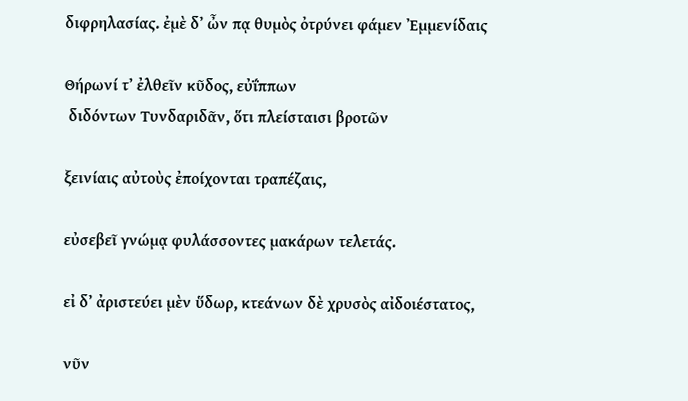διφρηλασίας. ἐμὲ δʼ ὦν πᾳ θυμὸς ὀτρύνει φάμεν Ἐμμενίδαις

Θήρωνί τʼ ἐλθεῖν κῦδος, εὐΐππων
 διδόντων Τυνδαριδᾶν, ὅτι πλείσταισι βροτῶν

ξεινίαις αὐτοὺς ἐποίχονται τραπέζαις,

εὐσεβεῖ γνώμᾳ φυλάσσοντες μακάρων τελετάς.

εἰ δʼ ἀριστεύει μὲν ὕδωρ, κτεάνων δὲ χρυσὸς αἰδοιέστατος,

νῦν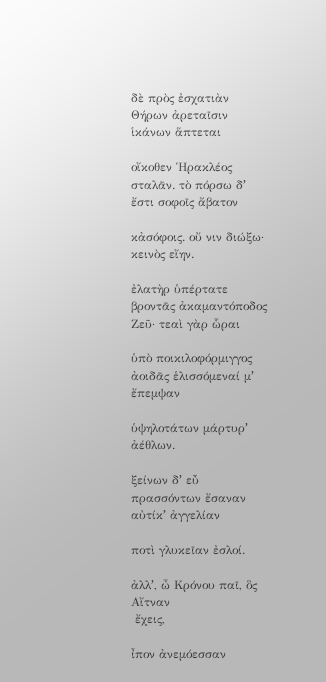δὲ πρὸς ἐσχατιὰν Θήρων ἀρεταῖσιν ἱκάνων ἅπτεται

οἴκοθεν Ἡρακλέος σταλᾶν. τὸ πόρσω δʼ ἔστι σοφοῖς ἄβατον

κἀσόφοις. οὔ νιν διώξω· κεινὸς εἴην.

ἐλατὴρ ὑπέρτατε βροντᾶς ἀκαμαντόποδος Ζεῦ· τεαὶ γὰρ ὧραι

ὑπὸ ποικιλοφόρμιγγος ἀοιδᾶς ἑλισσόμεναί μʼ ἔπεμψαν

ὑψηλοτάτων μάρτυρʼ ἀέθλων.

ξείνων δʼ εὖ πρασσόντων ἔσαναν αὐτίκʼ ἀγγελίαν

ποτὶ γλυκεῖαν ἐσλοί.

ἀλλʼ, ὦ Κρόνου παῖ, ὃς Αἴτναν
 ἔχεις,

ἶπον ἀνεμόεσσαν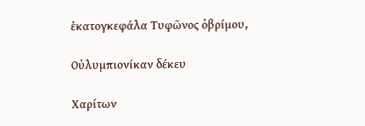ἑκατογκεφάλα Τυφῶνος ὀβρίμου,

Οὐλυμπιονίκαν δέκευ

Χαρίτων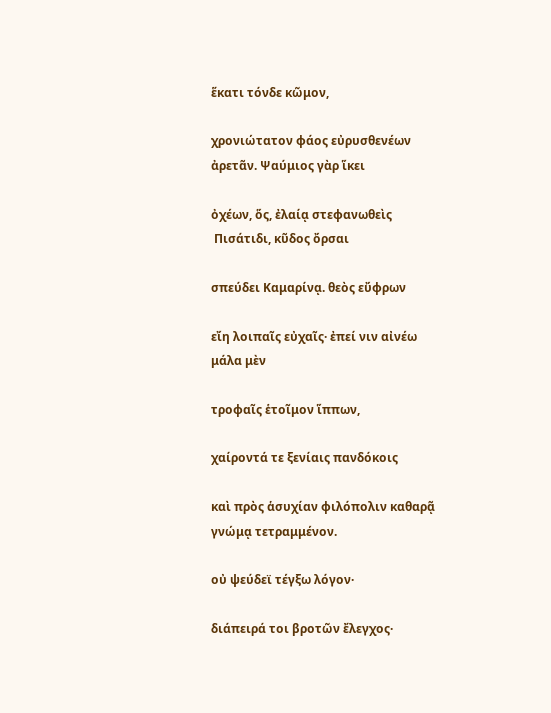ἕκατι τόνδε κῶμον,

χρονιώτατον φάος εὐρυσθενέων ἀρετᾶν. Ψαύμιος γὰρ ἵκει

ὀχέων, ὅς, ἐλαίᾳ στεφανωθεὶς
 Πισάτιδι, κῦδος ὄρσαι

σπεύδει Καμαρίνᾳ. θεὸς εὔφρων

εἴη λοιπαῖς εὐχαῖς· ἐπεί νιν αἰνέω μάλα μὲν

τροφαῖς ἑτοῖμον ἵππων,

χαίροντά τε ξενίαις πανδόκοις

καὶ πρὸς ἁσυχίαν φιλόπολιν καθαρᾷ γνώμᾳ τετραμμένον.

οὐ ψεύδεϊ τέγξω λόγον·

διάπειρά τοι βροτῶν ἔλεγχος·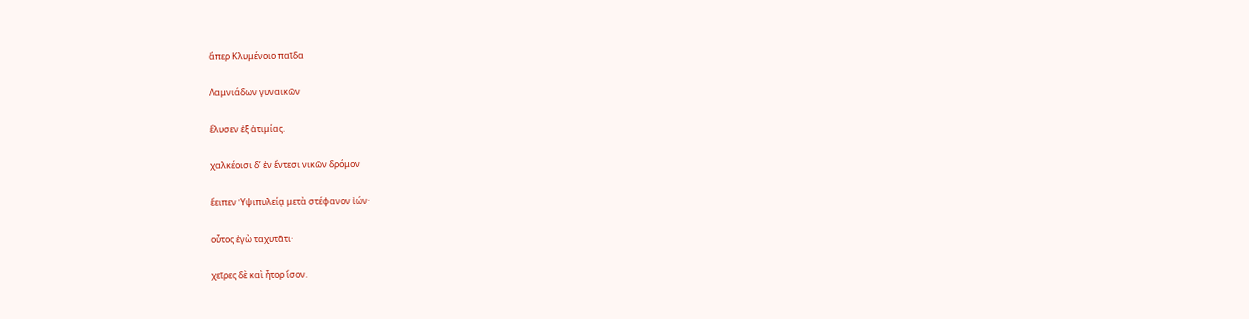ἅπερ Κλυμένοιο παῖδα

Λαμνιάδων γυναικῶν

ἔλυσεν ἐξ ἀτιμίας.

χαλκέοισι δʼ ἐν ἔντεσι νικῶν δρόμον

ἔειπεν Ὑψιπυλείᾳ μετὰ στέφανον ἰών·

οὗτος ἐγὼ ταχυτᾶτι·

χεῖρες δὲ καὶ ἦτορ ἴσον.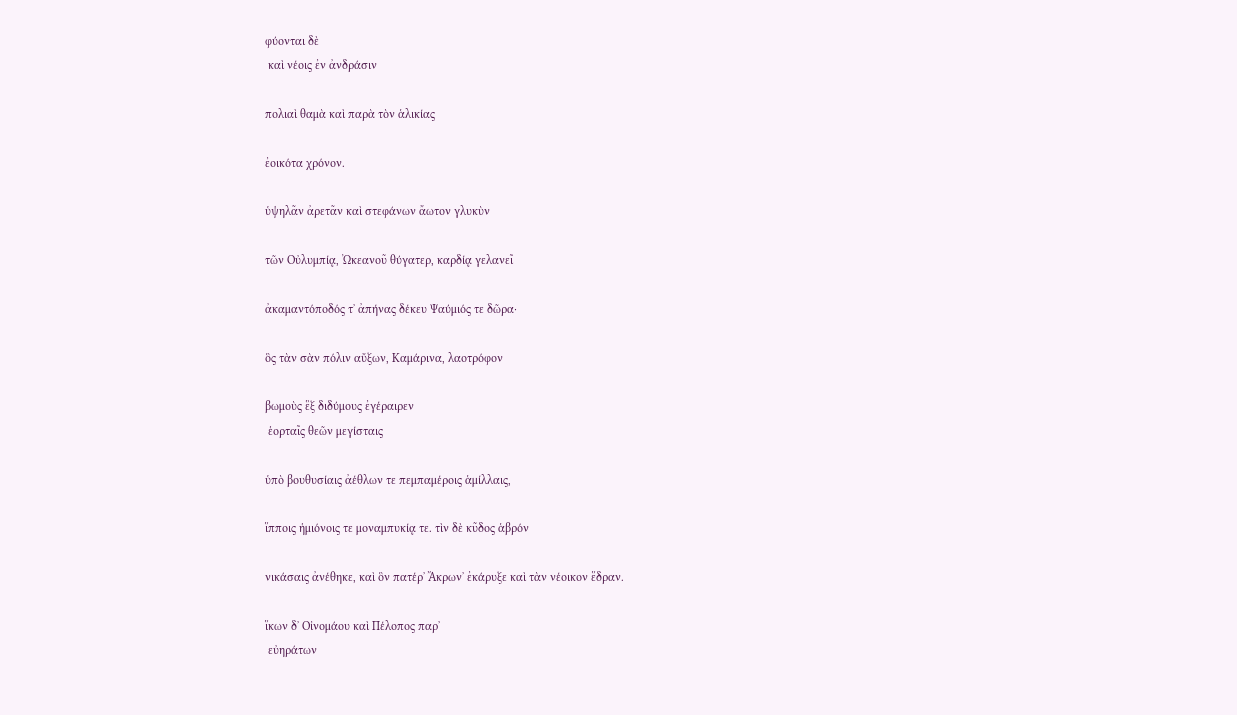φύονται δὲ
 καὶ νέοις ἐν ἀνδράσιν

πολιαὶ θαμὰ καὶ παρὰ τὸν ἁλικίας

ἐοικότα χρόνον.

ὑψηλᾶν ἀρετᾶν καὶ στεφάνων ἄωτον γλυκὺν

τῶν Οὐλυμπίᾳ, Ὠκεανοῦ θύγατερ, καρδίᾳ γελανεῖ

ἀκαμαντόποδός τʼ ἀπήνας δέκευ Ψαύμιός τε δῶρα·

ὃς τὰν σὰν πόλιν αὔξων, Καμάρινα, λαοτρόφον

βωμοὺς ἓξ διδύμους ἐγέραιρεν
 ἑορταῖς θεῶν μεγίσταις

ὑπὸ βουθυσίαις ἀέθλων τε πεμπαμέροις ἁμίλλαις,

ἵπποις ἡμιόνοις τε μοναμπυκίᾳ τε. τὶν δὲ κῦδος ἁβρόν

νικάσαις ἀνέθηκε, καὶ ὃν πατέρʼ Ἄκρωνʼ ἐκάρυξε καὶ τὰν νέοικον ἕδραν.

ἵκων δʼ Οἰνομάου καὶ Πέλοπος παρʼ
 εὐηράτων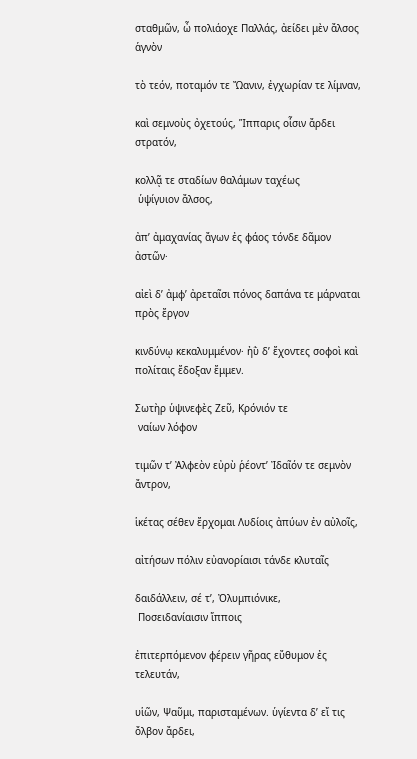σταθμῶν, ὦ πολιάοχε Παλλάς, ἀείδει μὲν ἄλσος ἁγνὸν

τὸ τεόν, ποταμόν τε Ὤανιν, ἐγχωρίαν τε λίμναν,

καὶ σεμνοὺς ὀχετούς, Ἵππαρις οἷσιν ἄρδει στρατόν,

κολλᾷ τε σταδίων θαλάμων ταχέως
 ὑψίγυιον ἄλσος,

ἀπʼ ἀμαχανίας ἄγων ἐς φάος τόνδε δᾶμον ἀστῶν·

αἰεὶ δʼ ἀμφʼ ἀρεταῖσι πόνος δαπάνα τε μάρναται πρὸς ἔργον

κινδύνῳ κεκαλυμμένον· ἠῢ δʼ ἔχοντες σοφοὶ καὶ πολίταις ἔδοξαν ἔμμεν.

Σωτὴρ ὑψινεφὲς Ζεῦ, Κρόνιόν τε
 ναίων λόφον

τιμῶν τʼ Ἀλφεὸν εὐρὺ ῥέοντʼ Ἰδαῖόν τε σεμνὸν ἄντρον,

ἱκέτας σέθεν ἔρχομαι Λυδίοις ἀπύων ἐν αὐλοῖς,

αἰτήσων πόλιν εὐανορίαισι τάνδε κλυταῖς

δαιδάλλειν, σέ τʼ, Ὀλυμπιόνικε,
 Ποσειδανίαισιν ἵπποις

ἐπιτερπόμενον φέρειν γῆρας εὔθυμον ἐς τελευτάν,

υἱῶν, Ψαῦμι, παρισταμένων. ὑγίεντα δʼ εἴ τις ὄλβον ἄρδει,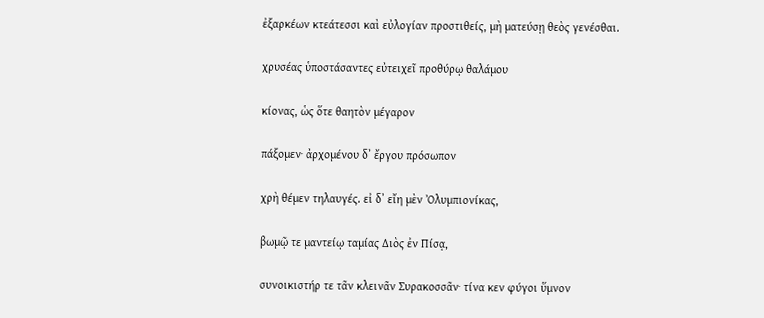ἐξαρκέων κτεάτεσσι καὶ εὐλογίαν προστιθείς, μὴ ματεύσῃ θεὸς γενέσθαι.

χρυσέας ὑποστάσαντες εὐτειχεῖ προθύρῳ θαλάμου

κίονας, ὡς ὅτε θαητὸν μέγαρον

πάξομεν· ἀρχομένου δʼ ἔργου πρόσωπον

χρὴ θέμεν τηλαυγές. εἰ δʼ εἴη μὲν Ὀλυμπιονίκας,

βωμῷ τε μαντείῳ ταμίας Διὸς ἐν Πίσᾳ,

συνοικιστήρ τε τᾶν κλεινᾶν Συρακοσσᾶν· τίνα κεν φύγοι ὕμνον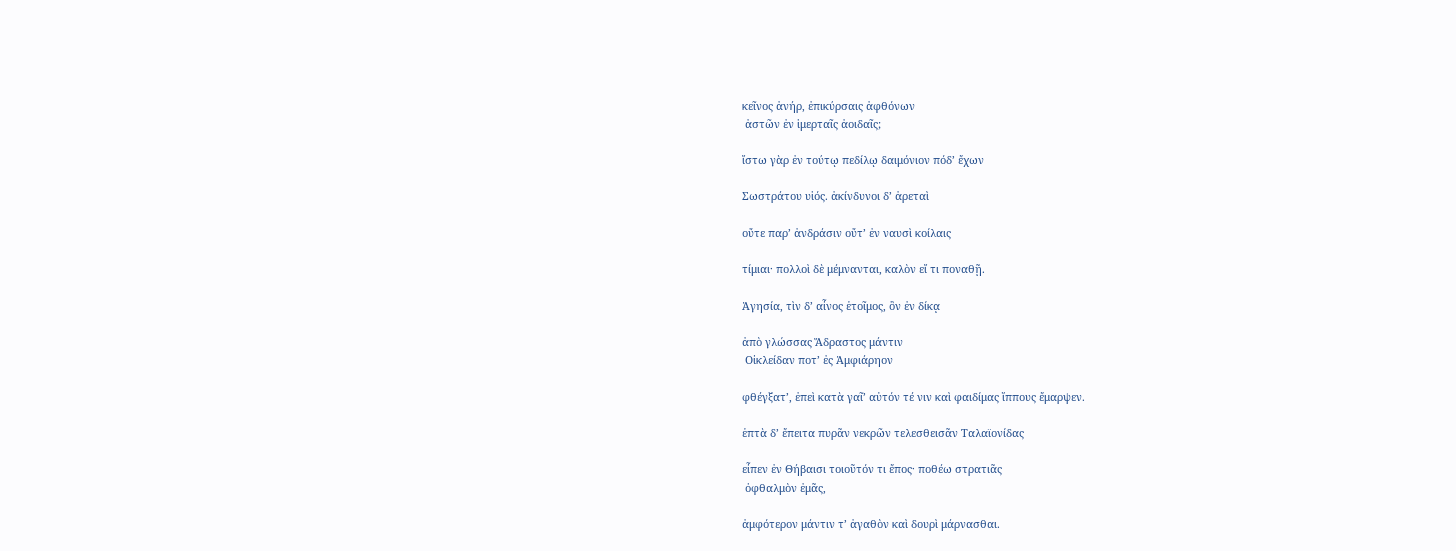κεῖνος ἀνήρ, ἐπικύρσαις ἀφθόνων
 ἀστῶν ἐν ἱμερταῖς ἀοιδαῖς;

ἴστω γὰρ ἐν τούτῳ πεδίλῳ δαιμόνιον πόδʼ ἔχων

Σωστράτου υἱός. ἀκίνδυνοι δʼ ἀρεταὶ

οὔτε παρʼ ἀνδράσιν οὔτʼ ἐν ναυσὶ κοίλαις

τίμιαι· πολλοὶ δὲ μέμνανται, καλὸν εἴ τι ποναθῇ.

Ἁγησία, τὶν δʼ αἶνος ἑτοῖμος, ὃν ἐν δίκᾳ

ἀπὸ γλώσσας Ἄδραστος μάντιν
 Οἰκλείδαν ποτʼ ἐς Ἀμφιάρηον

φθέγξατʼ, ἐπεὶ κατὰ γαῖʼ αὐτόν τέ νιν καὶ φαιδίμας ἵππους ἔμαρψεν.

ἑπτὰ δʼ ἔπειτα πυρᾶν νεκρῶν τελεσθεισᾶν Ταλαϊονίδας

εἶπεν ἐν Θήβαισι τοιοῦτόν τι ἔπος· ποθέω στρατιᾶς
 ὀφθαλμὸν ἐμᾶς,

ἀμφότερον μάντιν τʼ ἀγαθὸν καὶ δουρὶ μάρνασθαι.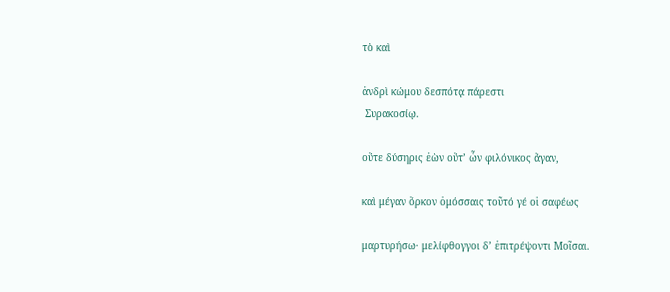τὸ καὶ

ἀνδρὶ κώμου δεσπότᾳ πάρεστι
 Συρακοσίῳ.

οὔτε δύσηρις ἐὼν οὔτʼ ὦν φιλόνικος ἄγαν,

καὶ μέγαν ὅρκον ὀμόσσαις τοῦτό γέ οἱ σαφέως

μαρτυρήσω· μελίφθογγοι δʼ ἐπιτρέψοντι Μοῖσαι.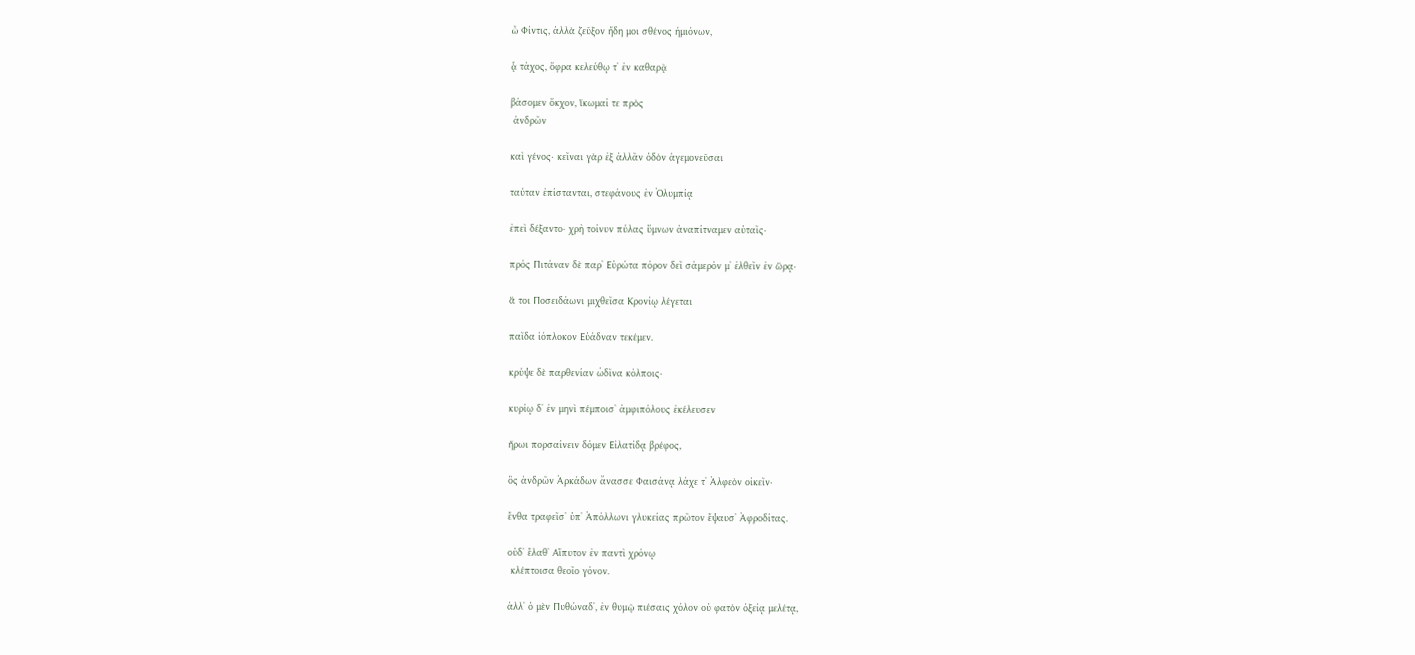ὦ Φίντις, ἀλλὰ ζεῦξον ἤδη μοι σθένος ἡμιόνων,

ᾇ τάχος, ὄφρα κελεύθῳ τʼ ἐν καθαρᾷ

βάσομεν ὄκχον, ἵκωμαί τε πρὸς
 ἀνδρῶν

καὶ γένος· κεῖναι γὰρ ἐξ ἀλλᾶν ὁδὸν ἁγεμονεῦσαι

ταύταν ἐπίστανται, στεφάνους ἐν Ὀλυμπίᾳ

ἐπεὶ δέξαντο· χρὴ τοίνυν πύλας ὕμνων ἀναπίτναμεν αὐταῖς·

πρός Πιτάναν δὲ παρʼ Εὐρώτα πόρον δεῖ σάμερόν μʼ ἐλθεῖν ἐν ὥρᾳ·

ἅ τοι Ποσειδάωνι μιχθεῖσα Κρονίῳ λέγεται

παῖδα ἰόπλοκον Εὐάδναν τεκέμεν.

κρύψε δὲ παρθενίαν ὠδῖνα κόλποις·

κυρίῳ δʼ ἐν μηνὶ πέμποισʼ ἀμφιπόλους ἐκέλευσεν

ἥρωι πορσαίνειν δόμεν Εἰλατίδᾳ βρέφος,

ὃς ἀνδρῶν Ἀρκάδων ἄνασσε Φαισάνᾳ λάχε τʼ Ἀλφεὸν οἰκεῖν·

ἔνθα τραφεῖσʼ ὑπʼ Ἀπόλλωνι γλυκείας πρῶτον ἔψαυσʼ Ἀφροδίτας.

οὐδʼ ἔλαθʼ Αἴπυτον ἐν παντὶ χρόνῳ
 κλέπτοισα θεοῖο γόνον.

ἀλλʼ ὁ μὲν Πυθώναδʼ, ἐν θυμῷ πιέσαις χόλον οὐ φατὸν ὀξείᾳ μελέτᾳ,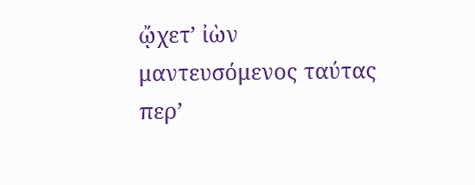ᾤχετʼ ἰὼν μαντευσόμενος ταύτας περʼ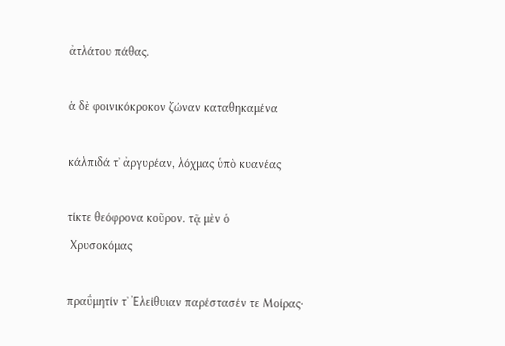ἀτλάτου πάθας.

ἁ δὲ φοινικόκροκον ζώναν καταθηκαμένα

κάλπιδά τʼ ἀργυρέαν, λόχμας ὑπὸ κυανέας

τίκτε θεόφρονα κοῦρον. τᾷ μὲν ὁ
 Χρυσοκόμας

πραΰμητίν τʼ Ἐλείθυιαν παρέστασέν τε Μοίρας·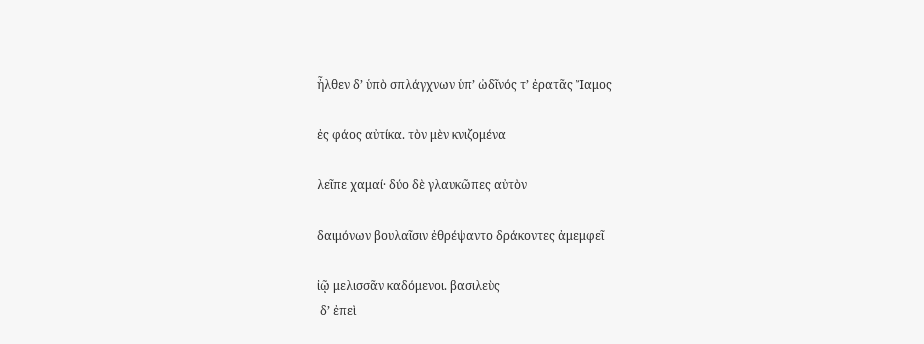ἦλθεν δʼ ὑπὸ σπλάγχνων ὑπʼ ὠδῖνός τʼ ἐρατᾶς Ἴαμος

ἐς φάος αὐτίκα. τὸν μὲν κνιζομένα

λεῖπε χαμαί· δύο δὲ γλαυκῶπες αὐτὸν

δαιμόνων βουλαῖσιν ἐθρέψαντο δράκοντες ἀμεμφεῖ

ἰῷ μελισσᾶν καδόμενοι. βασιλεὺς
 δʼ ἐπεὶ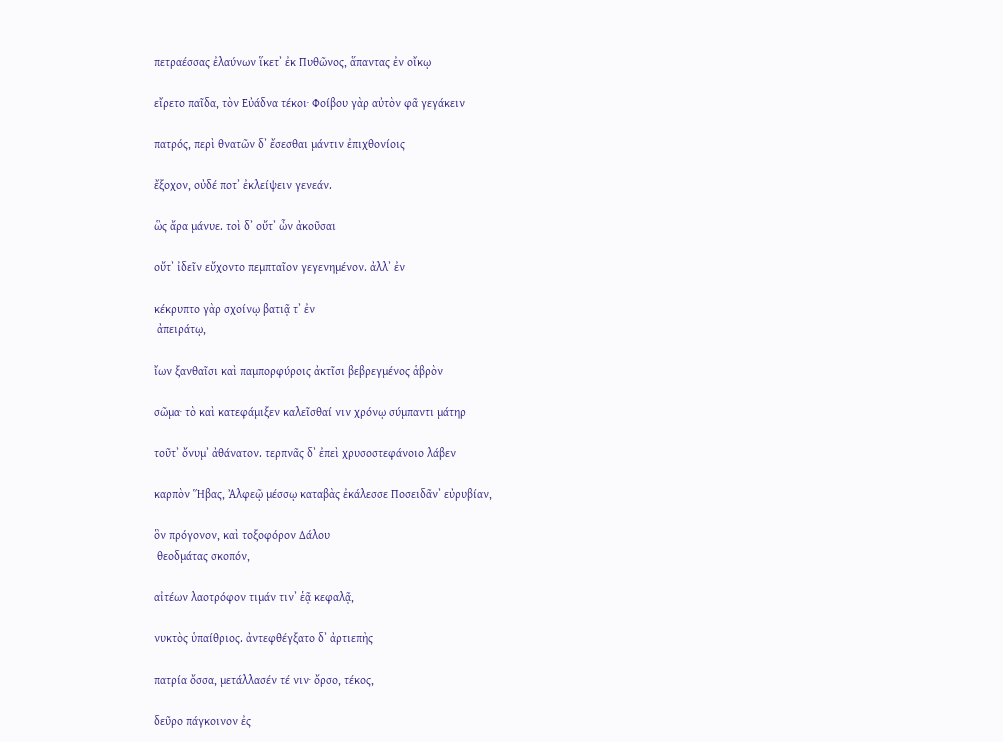πετραέσσας ἐλαύνων ἵκετʼ ἐκ Πυθῶνος, ἅπαντας ἐν οἴκῳ

εἴρετο παῖδα, τὸν Εὐάδνα τέκοι· Φοίβου γὰρ αὐτὸν φᾶ γεγάκειν

πατρός, περὶ θνατῶν δʼ ἔσεσθαι μάντιν ἐπιχθονίοις

ἔξοχον, οὐδέ ποτʼ ἐκλείψειν γενεάν.

ὣς ἄρα μάνυε. τοὶ δʼ οὔτʼ ὦν ἀκοῦσαι

οὔτʼ ἰδεῖν εὔχοντο πεμπταῖον γεγενημένον. ἀλλʼ ἐν

κέκρυπτο γὰρ σχοίνῳ βατιᾷ τʼ ἐν
 ἀπειράτῳ,

ἴων ξανθαῖσι καὶ παμπορφύροις ἀκτῖσι βεβρεγμένος ἁβρὸν

σῶμα· τὸ καὶ κατεφάμιξεν καλεῖσθαί νιν χρόνῳ σύμπαντι μάτηρ

τοῦτʼ ὄνυμʼ ἀθάνατον. τερπνᾶς δʼ ἐπεὶ χρυσοστεφάνοιο λάβεν

καρπὸν Ἥβας, Ἀλφεῷ μέσσῳ καταβὰς ἐκάλεσσε Ποσειδᾶνʼ εὐρυβίαν,

ὃν πρόγονον, καὶ τοξοφόρον Δάλου
 θεοδμάτας σκοπόν,

αἰτέων λαοτρόφον τιμάν τινʼ ἑᾷ κεφαλᾷ,

νυκτὸς ὑπαίθριος. ἀντεφθέγξατο δʼ ἀρτιεπὴς

πατρία ὄσσα, μετάλλασέν τέ νιν· ὄρσο, τέκος,

δεῦρο πάγκοινον ἐς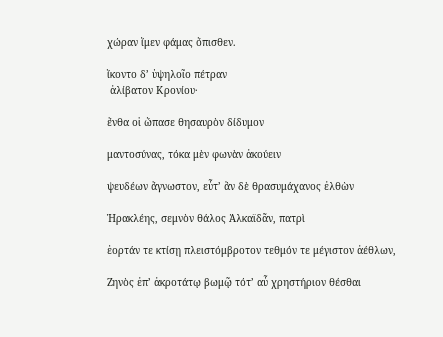χώραν ἴμεν φάμας ὄπισθεν.

ἵκοντο δʼ ὑψηλοῖο πέτραν
 ἀλίβατον Κρονίου·

ἔνθα οἱ ὤπασε θησαυρὸν δίδυμον

μαντοσύνας, τόκα μὲν φωνὰν ἀκούειν

ψευδέων ἄγνωστον, εὖτʼ ἂν δὲ θρασυμάχανος ἐλθὼν

Ἡρακλέης, σεμνὸν θάλος Ἀλκαϊδᾶν, πατρὶ

ἑορτάν τε κτίσῃ πλειστόμβροτον τεθμόν τε μέγιστον ἀέθλων,

Ζηνὸς ἐπʼ ἀκροτάτῳ βωμῷ τότʼ αὖ χρηστήριον θέσθαι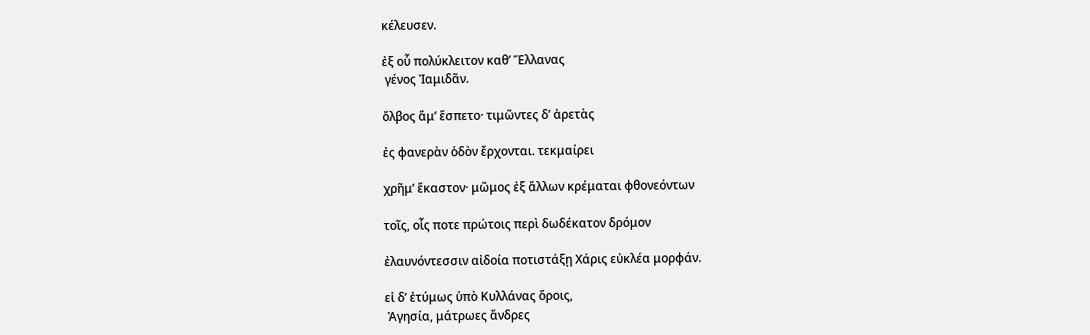κέλευσεν.

ἐξ οὗ πολύκλειτον καθʼ Ἕλλανας
 γένος Ἰαμιδᾶν.

ὄλβος ἅμʼ ἕσπετο· τιμῶντες δʼ ἀρετὰς

ἐς φανερὰν ὁδὸν ἔρχονται. τεκμαίρει

χρῆμʼ ἕκαστον· μῶμος ἐξ ἄλλων κρέμαται φθονεόντων

τοῖς, οἷς ποτε πρώτοις περὶ δωδέκατον δρόμον

ἐλαυνόντεσσιν αἰδοία ποτιστάξῃ Χάρις εὐκλέα μορφάν.

εἰ δʼ ἐτύμως ὑπὸ Κυλλάνας ὅροις,
 Ἁγησία, μάτρωες ἄνδρες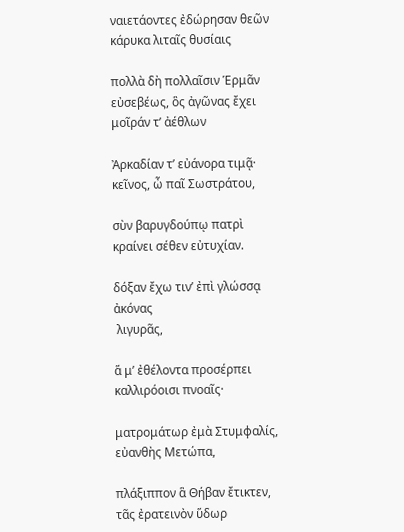ναιετάοντες ἐδώρησαν θεῶν κάρυκα λιταῖς θυσίαις

πολλὰ δὴ πολλαῖσιν Ἑρμᾶν εὐσεβέως, ὃς ἀγῶνας ἔχει μοῖράν τʼ ἀέθλων

Ἀρκαδίαν τʼ εὐάνορα τιμᾷ· κεῖνος, ὦ παῖ Σωστράτου,

σὺν βαρυγδούπῳ πατρὶ κραίνει σέθεν εὐτυχίαν.

δόξαν ἔχω τινʼ ἐπὶ γλώσσᾳ ἀκόνας
 λιγυρᾶς,

ἅ μʼ ἐθέλοντα προσέρπει καλλιρόοισι πνοαῖς·

ματρομάτωρ ἐμὰ Στυμφαλίς, εὐανθὴς Μετώπα,

πλάξιππον ἃ Θήβαν ἔτικτεν, τᾶς ἐρατεινὸν ὕδωρ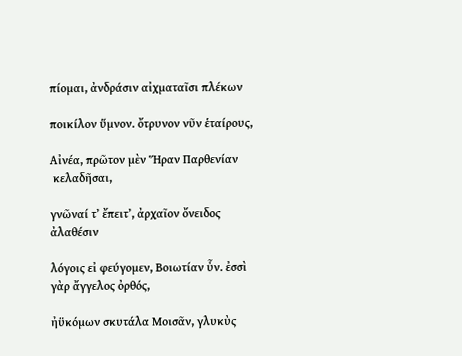πίομαι, ἀνδράσιν αἰχματαῖσι πλέκων

ποικίλον ὕμνον. ὄτρυνον νῦν ἑταίρους,

Αἰνέα, πρῶτον μὲν Ἥραν Παρθενίαν
 κελαδῆσαι,

γνῶναί τʼ ἔπειτʼ, ἀρχαῖον ὄνειδος ἀλαθέσιν

λόγοις εἰ φεύγομεν, Βοιωτίαν ὗν. ἐσσὶ γὰρ ἄγγελος ὀρθός,

ἠϋκόμων σκυτάλα Μοισᾶν, γλυκὺς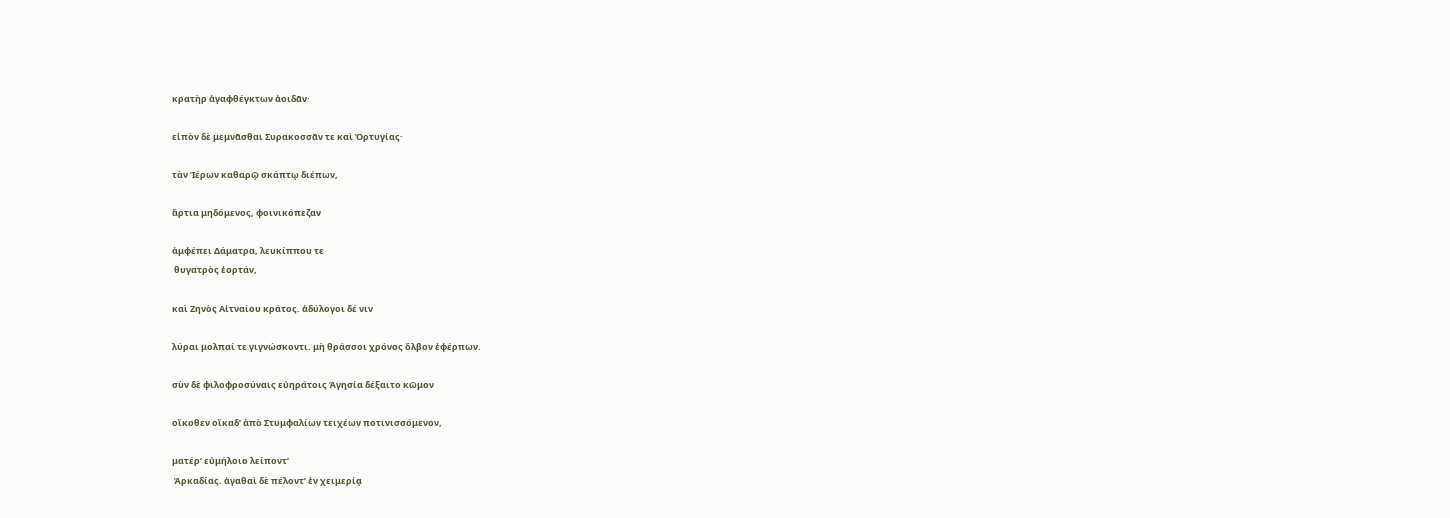κρατὴρ ἀγαφθέγκτων ἀοιδᾶν·

εἰπὸν δὲ μεμνᾶσθαι Συρακοσσᾶν τε καὶ Ὀρτυγίας·

τὰν Ἱέρων καθαρῷ σκάπτῳ διέπων,

ἄρτια μηδόμενος, φοινικόπεζαν

ἀμφέπει Δάματρα, λευκίππου τε
 θυγατρὸς ἑορτάν,

καὶ Ζηνὸς Αἰτναίου κράτος. ἁδύλογοι δέ νιν

λύραι μολπαί τε γιγνώσκοντι. μὴ θράσσοι χρόνος ὄλβον ἐφέρπων.

σὺν δὲ φιλοφροσύναις εὐηράτοις Ἁγησία δέξαιτο κῶμον

οἴκοθεν οἴκαδʼ ἀπὸ Στυμφαλίων τειχέων ποτινισσόμενον,

ματέρʼ εὐμήλοιο λείποντʼ
 Ἀρκαδίας. ἀγαθαὶ δὲ πέλοντʼ ἐν χειμερίᾳ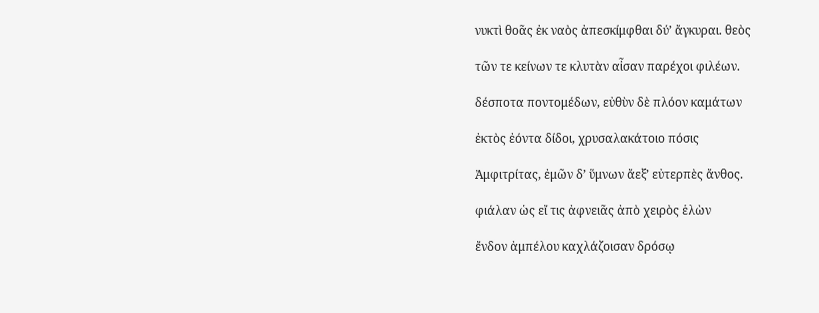νυκτὶ θοᾶς ἐκ ναὸς ἀπεσκίμφθαι δύʼ ἄγκυραι. θεὸς

τῶν τε κείνων τε κλυτὰν αἶσαν παρέχοι φιλέων.

δέσποτα ποντομέδων, εὐθὺν δὲ πλόον καμάτων

ἐκτὸς ἐόντα δίδοι, χρυσαλακάτοιο πόσις

Ἀμφιτρίτας, ἐμῶν δʼ ὕμνων ἄεξʼ εὐτερπὲς ἄνθος.

φιάλαν ὡς εἴ τις ἀφνειᾶς ἀπὸ χειρὸς ἑλὼν

ἔνδον ἀμπέλου καχλάζοισαν δρόσῳ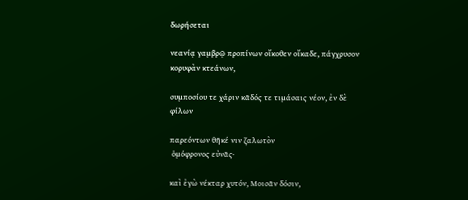δωρήσεται

νεανίᾳ γαμβρῷ προπίνων οἴκοθεν οἴκαδε, πάγχρυσον κορυφὰν κτεάνων,

συμποσίου τε χάριν κᾶδός τε τιμάσαις νέον, ἐν δὲ φίλων

παρεόντων θῆκέ νιν ζαλωτὸν
 ὁμόφρονος εὐνᾶς·

καὶ ἐγὼ νέκταρ χυτόν, Μοισᾶν δόσιν,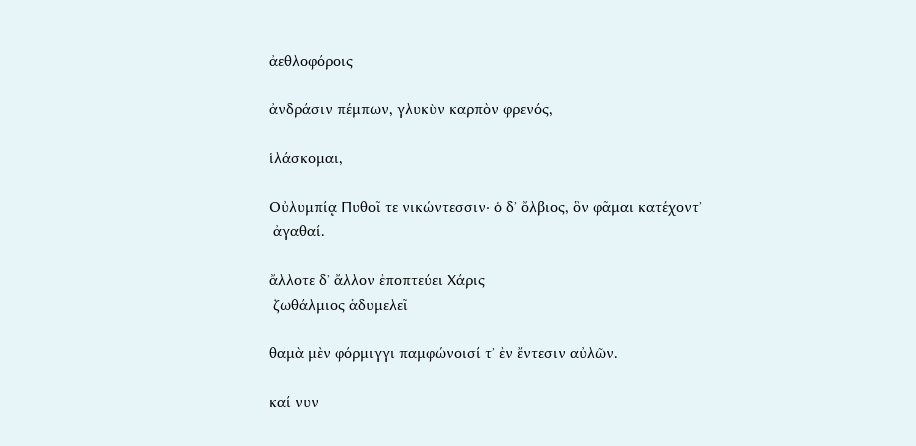ἀεθλοφόροις

ἀνδράσιν πέμπων, γλυκὺν καρπὸν φρενός,

ἱλάσκομαι,

Οὐλυμπίᾳ Πυθοῖ τε νικώντεσσιν· ὁ δʼ ὄλβιος, ὃν φᾶμαι κατέχοντʼ
 ἀγαθαί.

ἄλλοτε δʼ ἄλλον ἐποπτεύει Χάρις
 ζωθάλμιος ἁδυμελεῖ

θαμὰ μὲν φόρμιγγι παμφώνοισί τʼ ἐν ἔντεσιν αὐλῶν.

καί νυν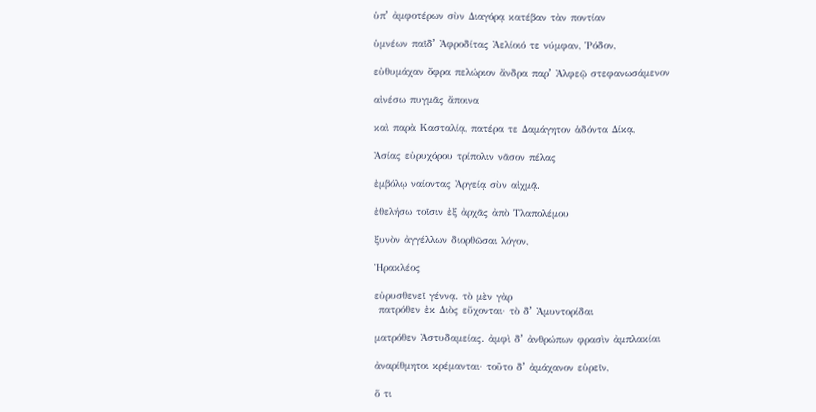ὑπʼ ἀμφοτέρων σὺν Διαγόρᾳ κατέβαν τὰν ποντίαν

ὑμνέων παῖδʼ Ἀφροδίτας Ἀελίοιό τε νύμφαν, Ῥόδον,

εὐθυμάχαν ὄφρα πελώριον ἄνδρα παρʼ Ἀλφεῷ στεφανωσάμενον

αἰνέσω πυγμᾶς ἄποινα

καὶ παρὰ Κασταλίᾳ, πατέρα τε Δαμάγητον ἁδόντα Δίκᾳ,

Ἀσίας εὐρυχόρου τρίπολιν νᾶσον πέλας

ἐμβόλῳ ναίοντας Ἀργείᾳ σὺν αἰχμᾷ.

ἐθελήσω τοῖσιν ἐξ ἀρχᾶς ἀπὸ Τλαπολέμου

ξυνὸν ἀγγέλλων διορθῶσαι λόγον,

Ἡρακλέος

εὐρυσθενεῖ γέννᾳ. τὸ μὲν γὰρ
 πατρόθεν ἐκ Διὸς εὔχονται· τὸ δʼ Ἀμυντορίδαι

ματρόθεν Ἀστυδαμείας. ἀμφὶ δʼ ἀνθρώπων φρασὶν ἀμπλακίαι

ἀναρίθμητοι κρέμανται· τοῦτο δʼ ἀμάχανον εὑρεῖν,

ὅ τι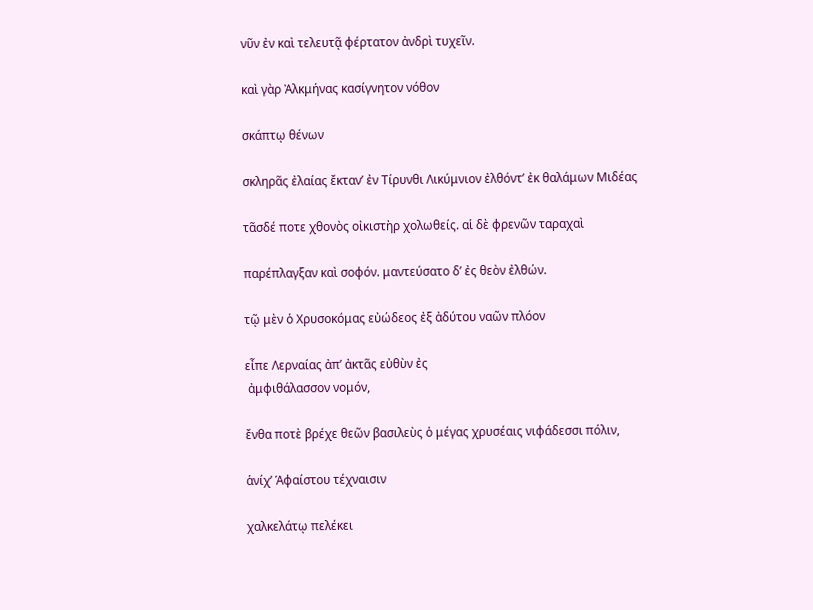νῦν ἐν καὶ τελευτᾷ φέρτατον ἀνδρὶ τυχεῖν.

καὶ γὰρ Ἀλκμήνας κασίγνητον νόθον

σκάπτῳ θένων

σκληρᾶς ἐλαίας ἔκτανʼ ἐν Τίρυνθι Λικύμνιον ἐλθόντʼ ἐκ θαλάμων Μιδέας

τᾶσδέ ποτε χθονὸς οἰκιστὴρ χολωθείς. αἱ δὲ φρενῶν ταραχαὶ

παρέπλαγξαν καὶ σοφόν. μαντεύσατο δʼ ἐς θεὸν ἐλθών.

τῷ μὲν ὁ Χρυσοκόμας εὐώδεος ἐξ ἀδύτου ναῶν πλόον

εἶπε Λερναίας ἀπʼ ἀκτᾶς εὐθὺν ἐς
 ἀμφιθάλασσον νομόν,

ἔνθα ποτὲ βρέχε θεῶν βασιλεὺς ὁ μέγας χρυσέαις νιφάδεσσι πόλιν,

ἁνίχʼ Ἁφαίστου τέχναισιν

χαλκελάτῳ πελέκει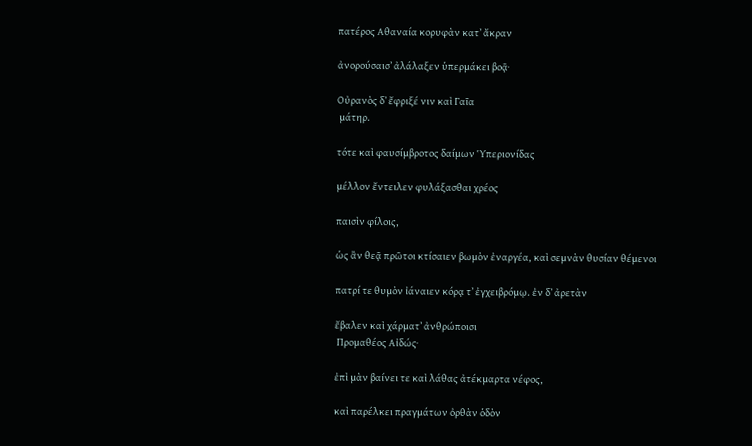πατέρος Αθαναία κορυφὰν κατʼ ἄκραν

ἀνορούσαισʼ ἀλάλαξεν ὑπερμάκει βοᾷ·

Οὐρανὸς δʼ ἔφριξέ νιν καὶ Γαῖα
 μάτηρ.

τότε καὶ φαυσίμβροτος δαίμων Ὑπεριονίδας

μέλλον ἔντειλεν φυλάξασθαι χρέος

παισὶν φίλοις,

ὡς ἂν θεᾷ πρῶτοι κτίσαιεν βωμὸν ἐναργέα, καὶ σεμνὰν θυσίαν θέμενοι

πατρί τε θυμὸν ἰάναιεν κόρᾳ τʼ ἐγχειβρόμῳ. ἐν δʼ ἀρετὰν

ἔβαλεν καὶ χάρματʼ ἀνθρώποισι
 Προμαθέος Αἰδώς·

ἐπὶ μὰν βαίνει τε καὶ λάθας ἀτέκμαρτα νέφος,

καὶ παρέλκει πραγμάτων ὀρθὰν ὁδὸν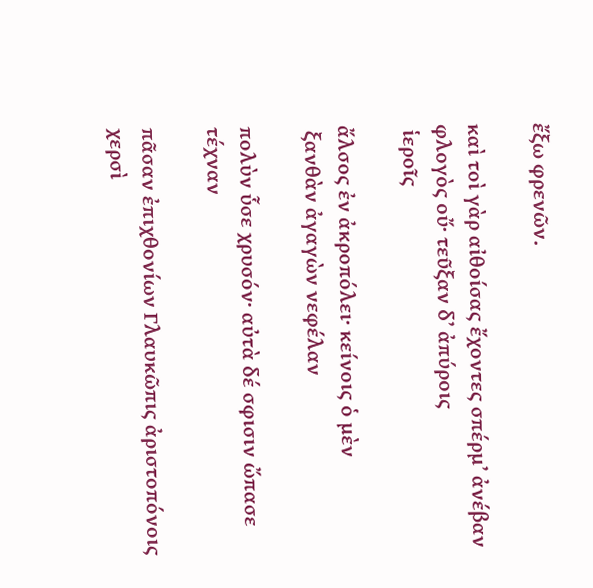ἔξω φρενῶν.

καὶ τοὶ γὰρ αἰθοίσας ἔχοντες σπέρμʼ ἀνέβαν φλογὸς οὔ· τεῦξαν δʼ ἀπύροις
 ἱεροῖς

ἄλσος ἐν ἀκροπόλει· κείνοις ὁ μὲν
 ξανθὰν ἀγαγὼν νεφέλαν

πολὺν ὗσε χρυσόν· αὐτὰ δέ σφισιν ὤπασε τέχναν

πᾶσαν ἐπιχθονίων Γλαυκῶπις ἀριστοπόνοις χερσὶ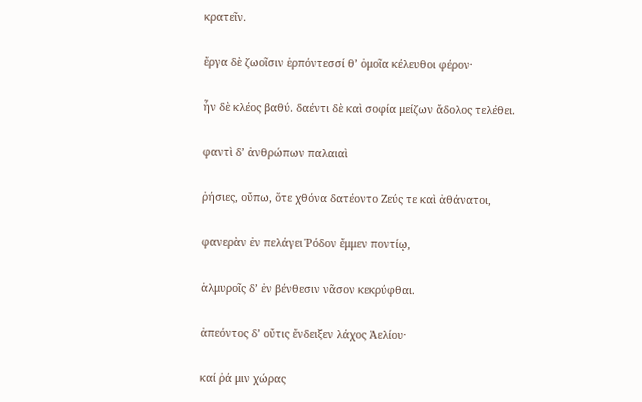κρατεῖν.

ἔργα δὲ ζωοῖσιν ἑρπόντεσσί θʼ ὁμοῖα κέλευθοι φέρον·

ἦν δὲ κλέος βαθύ. δαέντι δὲ καὶ σοφία μείζων ἄδολος τελέθει.

φαντὶ δʼ ἀνθρώπων παλαιαὶ

ῥήσιες, οὔπω, ὅτε χθόνα δατέοντο Ζεύς τε καὶ ἀθάνατοι,

φανερὰν ἐν πελάγει Ῥόδον ἔμμεν ποντίῳ,

ἁλμυροῖς δʼ ἐν βένθεσιν νᾶσον κεκρύφθαι.

ἀπεόντος δʼ οὔτις ἔνδειξεν λάχος Ἀελίου·

καί ῥά μιν χώρας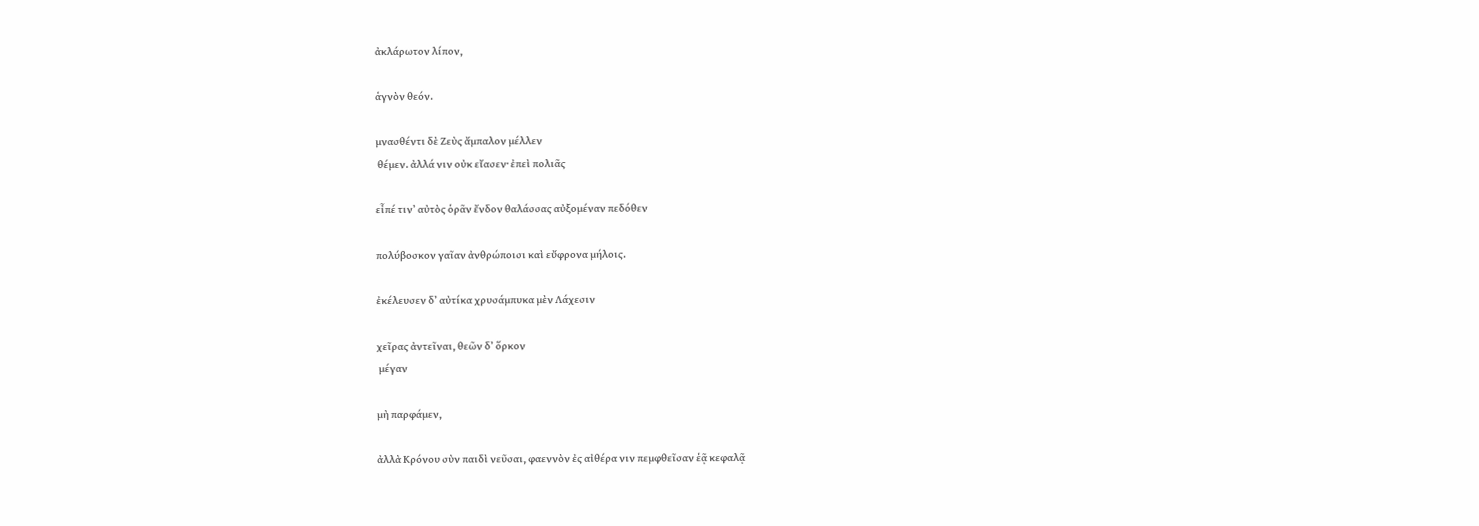ἀκλάρωτον λίπον,

ἁγνὸν θεόν.

μνασθέντι δὲ Ζεὺς ἄμπαλον μέλλεν
 θέμεν. ἀλλά νιν οὐκ εἴασεν· ἐπεὶ πολιᾶς

εἶπέ τινʼ αὐτὸς ὁρᾶν ἔνδον θαλάσσας αὐξομέναν πεδόθεν

πολύβοσκον γαῖαν ἀνθρώποισι καὶ εὔφρονα μήλοις.

ἐκέλευσεν δʼ αὐτίκα χρυσάμπυκα μὲν Λάχεσιν

χεῖρας ἀντεῖναι, θεῶν δʼ ὅρκον
 μέγαν

μὴ παρφάμεν,

ἀλλὰ Κρόνου σὺν παιδὶ νεῦσαι, φαεννὸν ἐς αἰθέρα νιν πεμφθεῖσαν ἑᾷ κεφαλᾷ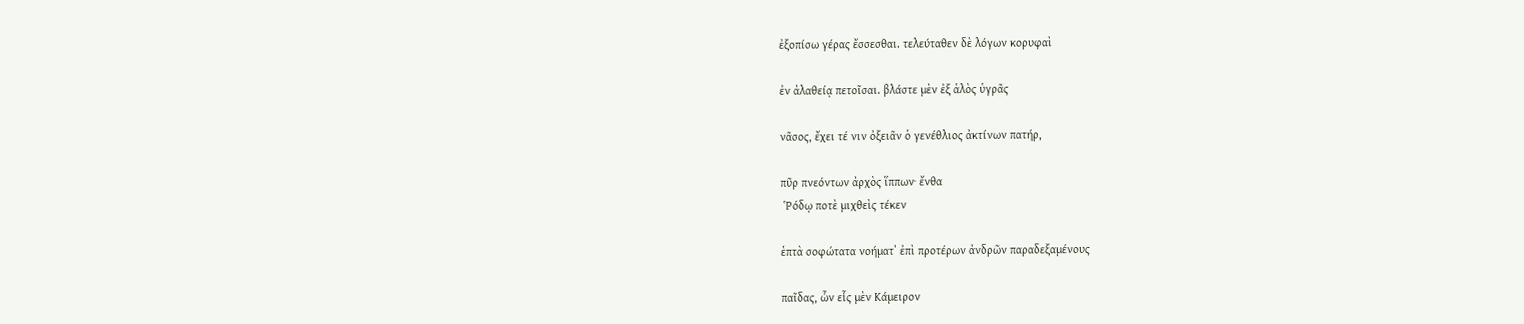ἐξοπίσω γέρας ἔσσεσθαι. τελεύταθεν δὲ λόγων κορυφαὶ

ἐν ἀλαθείᾳ πετοῖσαι. βλάστε μὲν ἐξ ἁλὸς ὑγρᾶς

νᾶσος, ἔχει τέ νιν ὀξειᾶν ὁ γενέθλιος ἀκτίνων πατήρ,

πῦρ πνεόντων ἀρχὸς ἵππων· ἔνθα
 Ῥόδῳ ποτὲ μιχθεὶς τέκεν

ἑπτὰ σοφώτατα νοήματʼ ἐπὶ προτέρων ἀνδρῶν παραδεξαμένους

παῖδας, ὧν εἷς μὲν Κάμειρον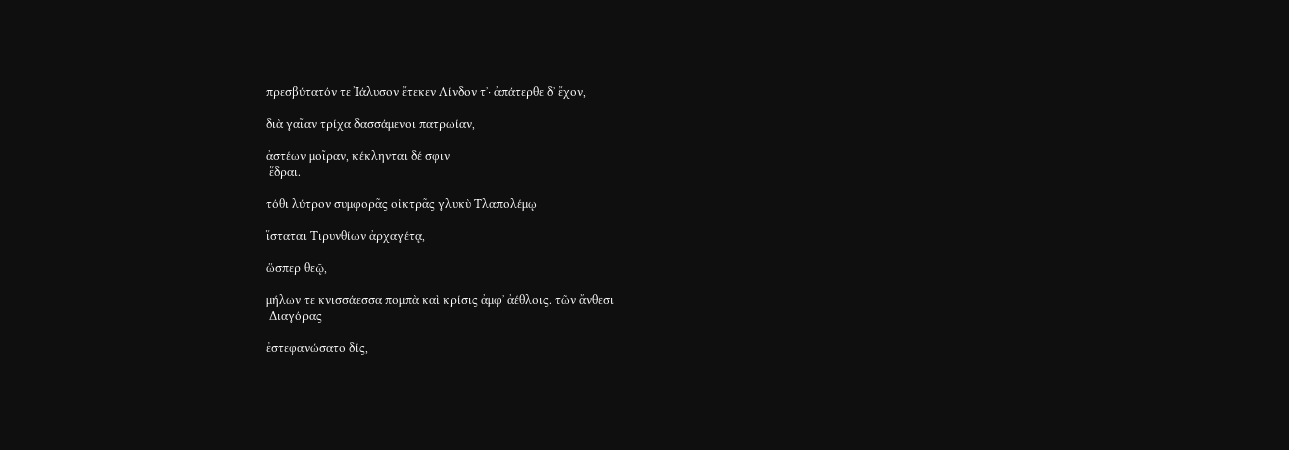πρεσβύτατόν τε Ἰάλυσον ἔτεκεν Λίνδον τʼ· ἀπάτερθε δʼ ἔχον,

διὰ γαῖαν τρίχα δασσάμενοι πατρωίαν,

ἀστέων μοῖραν, κέκληνται δέ σφιν
 ἕδραι.

τόθι λύτρον συμφορᾶς οἰκτρᾶς γλυκὺ Τλαπολέμῳ

ἵσταται Τιρυνθίων ἀρχαγέτᾳ,

ὥσπερ θεῷ,

μήλων τε κνισσάεσσα πομπὰ καὶ κρίσις ἀμφʼ ἀέθλοις. τῶν ἄνθεσι
 Διαγόρας

ἐστεφανώσατο δίς,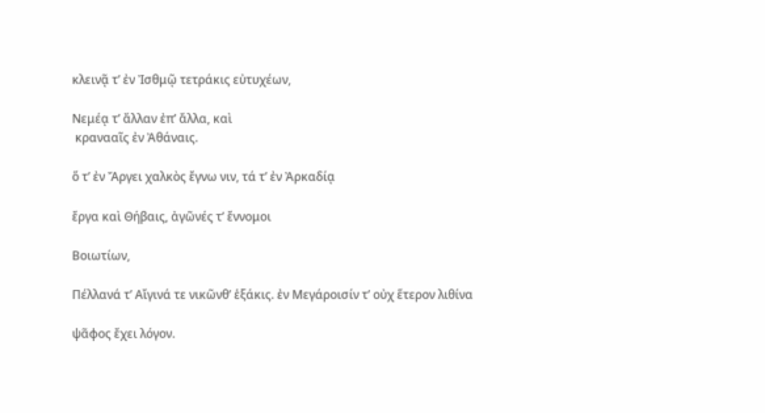κλεινᾷ τʼ ἐν Ἰσθμῷ τετράκις εὐτυχέων,

Νεμέᾳ τʼ ἄλλαν ἐπʼ ἄλλα, καὶ
 κρανααῖς ἐν Ἀθάναις.

ὅ τʼ ἐν Ἄργει χαλκὸς ἔγνω νιν, τά τʼ ἐν Ἀρκαδίᾳ

ἔργα καὶ Θήβαις, ἀγῶνές τʼ ἔννομοι

Βοιωτίων,

Πέλλανά τʼ Αἴγινά τε νικῶνθʼ ἑξάκις. ἐν Μεγάροισίν τʼ οὐχ ἕτερον λιθίνα

ψᾶφος ἔχει λόγον.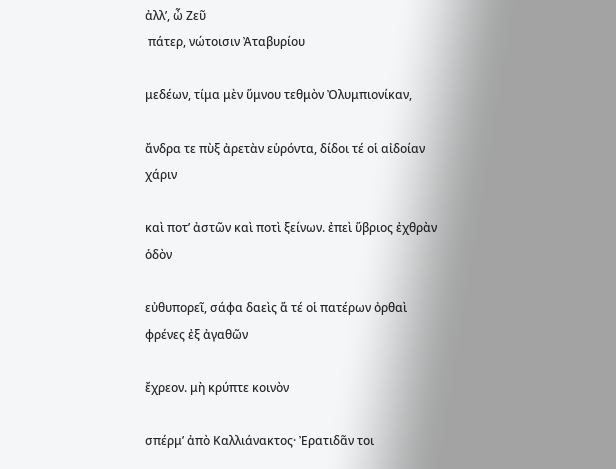ἀλλʼ, ὦ Ζεῦ
 πάτερ, νώτοισιν Ἀταβυρίου

μεδέων, τίμα μὲν ὕμνου τεθμὸν Ὀλυμπιονίκαν,

ἄνδρα τε πὺξ ἀρετὰν εὑρόντα, δίδοι τέ οἱ αἰδοίαν χάριν

καὶ ποτʼ ἀστῶν καὶ ποτὶ ξείνων. ἐπεὶ ὕβριος ἐχθρὰν ὁδὸν

εὐθυπορεῖ, σάφα δαεὶς ἅ τέ οἱ πατέρων ὀρθαὶ φρένες ἐξ ἀγαθῶν

ἔχρεον. μὴ κρύπτε κοινὸν

σπέρμʼ ἀπὸ Καλλιάνακτος· Ἐρατιδᾶν τοι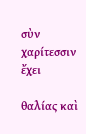σὺν χαρίτεσσιν ἔχει

θαλίας καὶ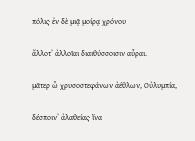πόλις· ἐν δὲ μιᾷ μοίρᾳ χρόνου

ἄλλοτʼ ἀλλοῖαι διαιθύσσοισιν αὖραι.

μᾶτερ ὦ χρυσοστεφάνων ἀέθλων, Οὐλυμπία,

δέσποινʼ ἀλαθείας· ἵνα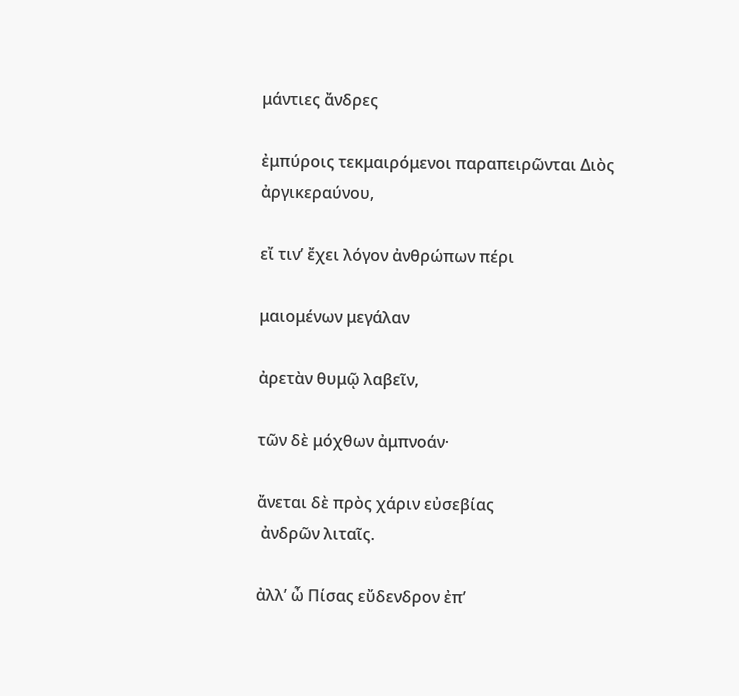μάντιες ἄνδρες

ἐμπύροις τεκμαιρόμενοι παραπειρῶνται Διὸς ἀργικεραύνου,

εἴ τινʼ ἔχει λόγον ἀνθρώπων πέρι

μαιομένων μεγάλαν

ἀρετὰν θυμῷ λαβεῖν,

τῶν δὲ μόχθων ἀμπνοάν·

ἄνεται δὲ πρὸς χάριν εὐσεβίας
 ἀνδρῶν λιταῖς.

ἀλλʼ ὦ Πίσας εὔδενδρον ἐπʼ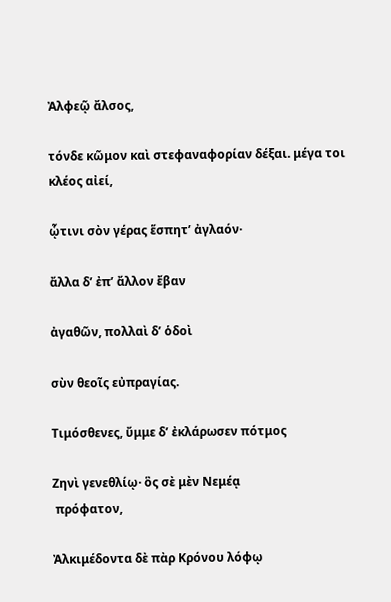Ἀλφεῷ ἄλσος,

τόνδε κῶμον καὶ στεφαναφορίαν δέξαι. μέγα τοι κλέος αἰεί,

ᾧτινι σὸν γέρας ἕσπητʼ ἀγλαόν·

ἄλλα δʼ ἐπʼ ἄλλον ἔβαν

ἀγαθῶν, πολλαὶ δʼ ὁδοὶ

σὺν θεοῖς εὐπραγίας.

Τιμόσθενες, ὔμμε δʼ ἐκλάρωσεν πότμος

Ζηνὶ γενεθλίῳ· ὃς σὲ μὲν Νεμέᾳ
 πρόφατον,

Ἀλκιμέδοντα δὲ πὰρ Κρόνου λόφῳ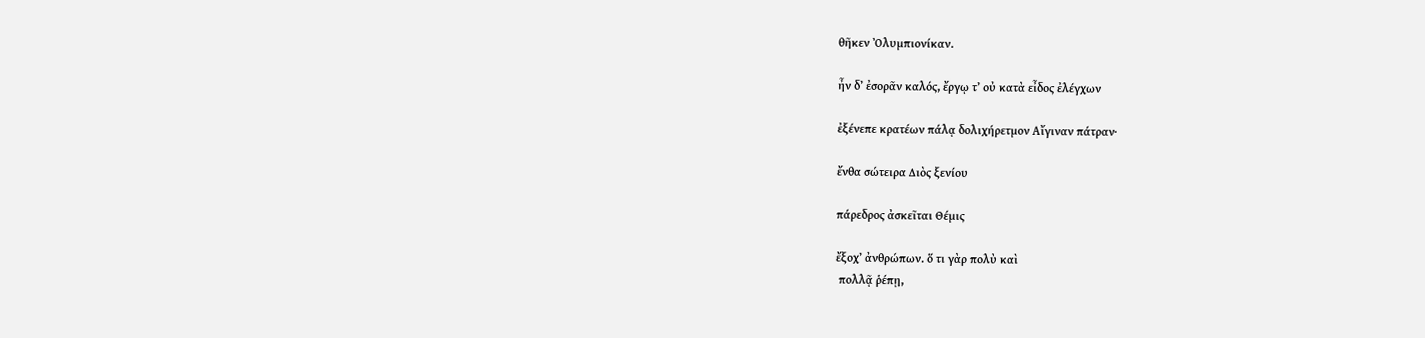θῆκεν Ὀλυμπιονίκαν.

ἦν δʼ ἐσορᾶν καλός, ἔργῳ τʼ οὐ κατὰ εἶδος ἐλέγχων

ἐξένεπε κρατέων πάλᾳ δολιχήρετμον Αἴγιναν πάτραν·

ἔνθα σώτειρα Διὸς ξενίου

πάρεδρος ἀσκεῖται Θέμις

ἔξοχʼ ἀνθρώπων. ὅ τι γὰρ πολὺ καὶ
 πολλᾷ ῥέπῃ,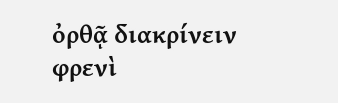ὀρθᾷ διακρίνειν φρενὶ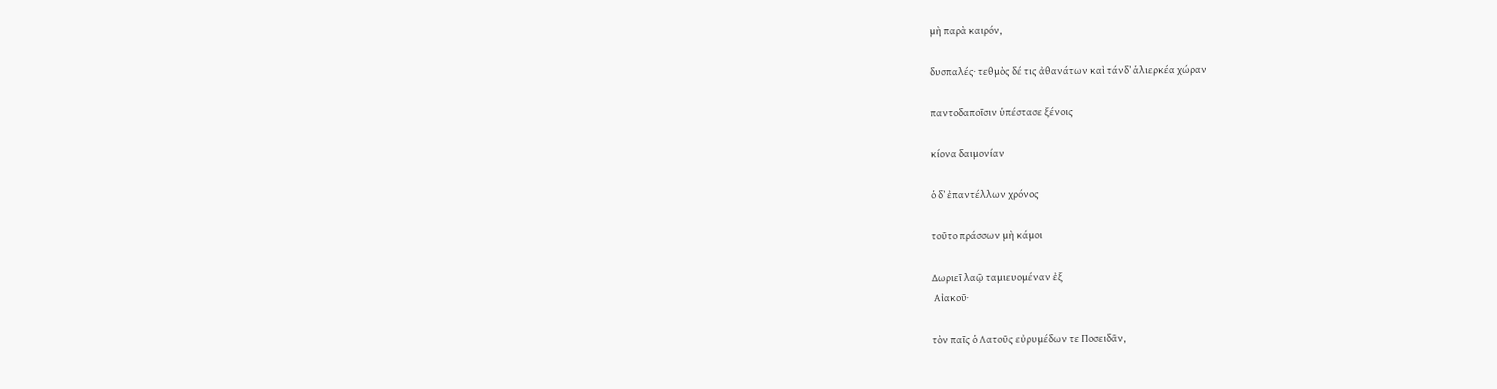μὴ παρὰ καιρόν,

δυσπαλές· τεθμὸς δέ τις ἀθανάτων καὶ τάνδʼ ἁλιερκέα χώραν

παντοδαποῖσιν ὑπέστασε ξένοις

κίονα δαιμονίαν

ὁ δʼ ἐπαντέλλων χρόνος

τοῦτο πράσσων μὴ κάμοι

Δωριεῖ λαῷ ταμιευομέναν ἐξ
 Αἰακοῦ·

τὸν παῖς ὁ Λατοῦς εὐρυμέδων τε Ποσειδᾶν,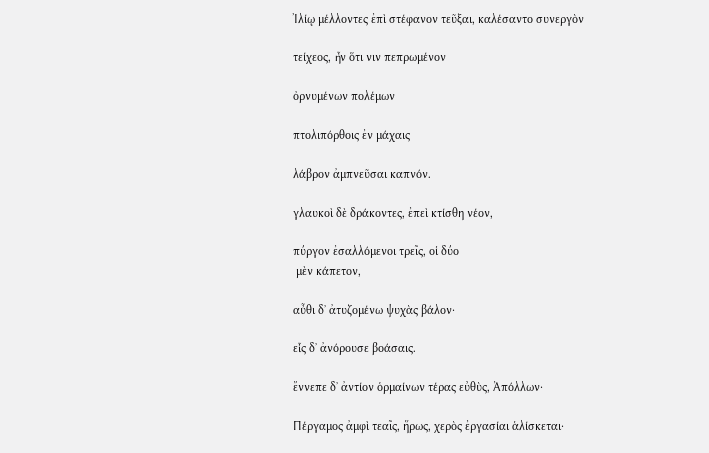Ἰλίῳ μέλλοντες ἐπὶ στέφανον τεῦξαι, καλέσαντο συνεργὸν

τείχεος, ἦν ὅτι νιν πεπρωμένον

ὀρνυμένων πολέμων

πτολιπόρθοις ἐν μάχαις

λάβρον ἀμπνεῦσαι καπνόν.

γλαυκοὶ δὲ δράκοντες, ἐπεὶ κτίσθη νέον,

πύργον ἐσαλλόμενοι τρεῖς, οἱ δύο
 μὲν κάπετον,

αὖθι δʼ ἀτυζομένω ψυχὰς βάλον·

εἷς δʼ ἀνόρουσε βοάσαις.

ἔννεπε δʼ ἀντίον ὁρμαίνων τέρας εὐθὺς, Ἀπόλλων·

Πέργαμος ἀμφὶ τεαῖς, ἥρως, χερὸς ἐργασίαι ἁλίσκεται·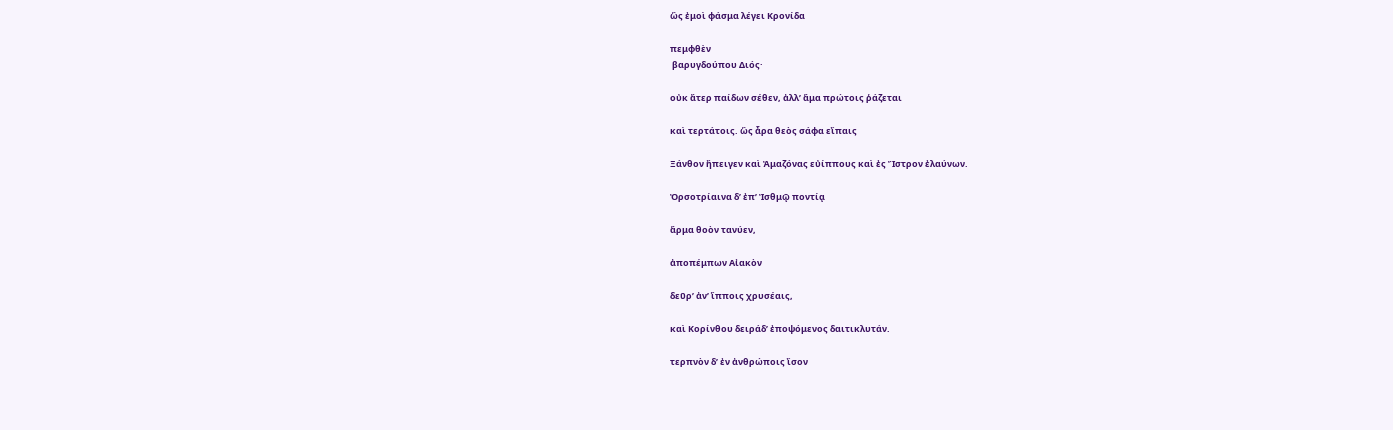ὣς ἐμοὶ φάσμα λέγει Κρονίδα

πεμφθὲν
 βαρυγδούπου Διός·

οὐκ ἄτερ παίδων σέθεν, ἀλλʼ ἅμα πρώτοις ῥάζεται

καὶ τερτάτοις. ὣς ἆρα θεὸς σάφα εἴπαις

Ξάνθον ἤπειγεν καὶ Ἀμαζόνας εὐίππους καὶ ἐς Ἴστρον ἐλαύνων.

Ὀρσοτρίαινα δʼ ἐπʼ Ἰσθμῷ ποντίᾳ

ἅρμα θοὸν τανύεν,

ἀποπέμπων Αἰακὸν

δεῦρʼ ἀνʼ ἵπποις χρυσέαις,

καὶ Κορίνθου δειράδʼ ἐποψόμενος δαιτικλυτάν.

τερπνὸν δʼ ἐν ἀνθρώποις ἴσον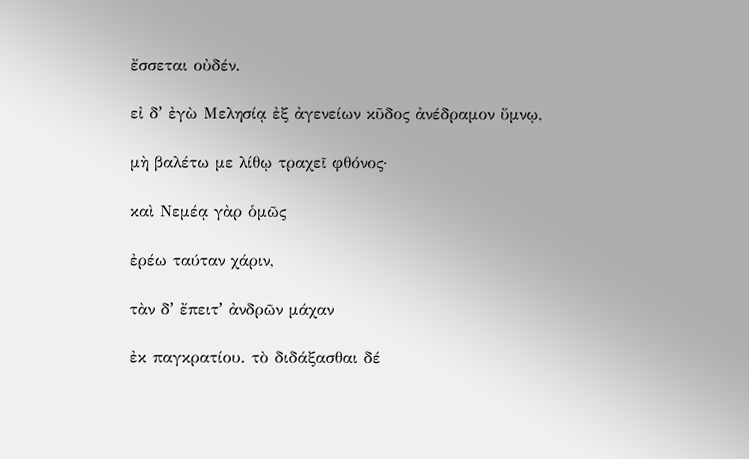ἔσσεται οὐδέν.

εἰ δʼ ἐγὼ Μελησίᾳ ἐξ ἀγενείων κῦδος ἀνέδραμον ὕμνῳ,

μὴ βαλέτω με λίθῳ τραχεῖ φθόνος·

καὶ Νεμέᾳ γὰρ ὁμῶς

ἐρέω ταύταν χάριν,

τὰν δʼ ἔπειτʼ ἀνδρῶν μάχαν

ἐκ παγκρατίου. τὸ διδάξασθαι δέ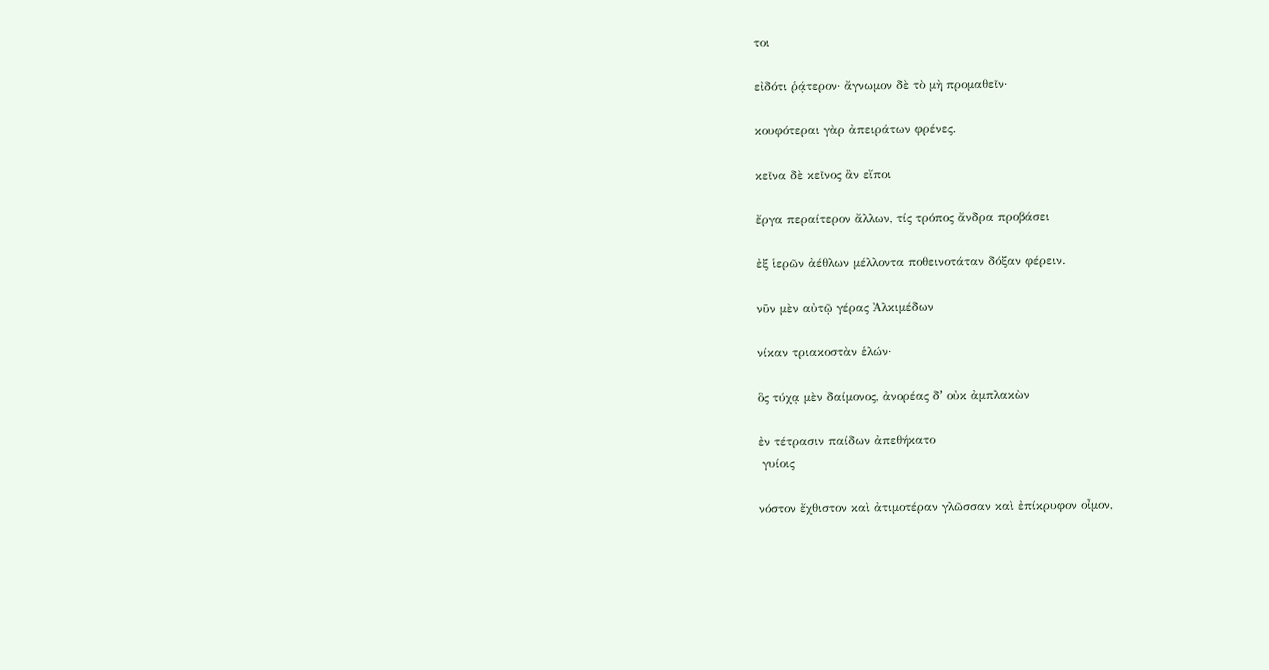τοι

εἰδότι ῥᾴτερον· ἄγνωμον δὲ τὸ μὴ προμαθεῖν·

κουφότεραι γὰρ ἀπειράτων φρένες.

κεῖνα δὲ κεῖνος ἂν εἴποι

ἔργα περαίτερον ἄλλων, τίς τρόπος ἄνδρα προβάσει

ἐξ ἱερῶν ἀέθλων μέλλοντα ποθεινοτάταν δόξαν φέρειν.

νῦν μὲν αὐτῷ γέρας Ἀλκιμέδων

νίκαν τριακοστὰν ἑλών·

ὃς τύχᾳ μὲν δαίμονος, ἀνορέας δʼ οὐκ ἀμπλακὼν

ἐν τέτρασιν παίδων ἀπεθήκατο
 γυίοις

νόστον ἔχθιστον καὶ ἀτιμοτέραν γλῶσσαν καὶ ἐπίκρυφον οἶμον,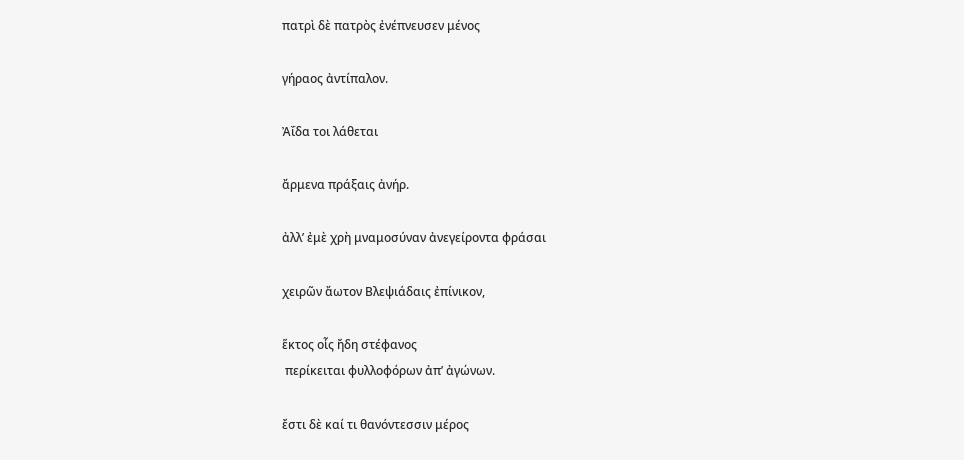πατρὶ δὲ πατρὸς ἐνέπνευσεν μένος

γήραος ἀντίπαλον.

Ἀΐδα τοι λάθεται

ἄρμενα πράξαις ἀνήρ.

ἀλλʼ ἐμὲ χρὴ μναμοσύναν ἀνεγείροντα φράσαι

χειρῶν ἄωτον Βλεψιάδαις ἐπίνικον,

ἕκτος οἷς ἤδη στέφανος
 περίκειται φυλλοφόρων ἀπʼ ἀγώνων.

ἔστι δὲ καί τι θανόντεσσιν μέρος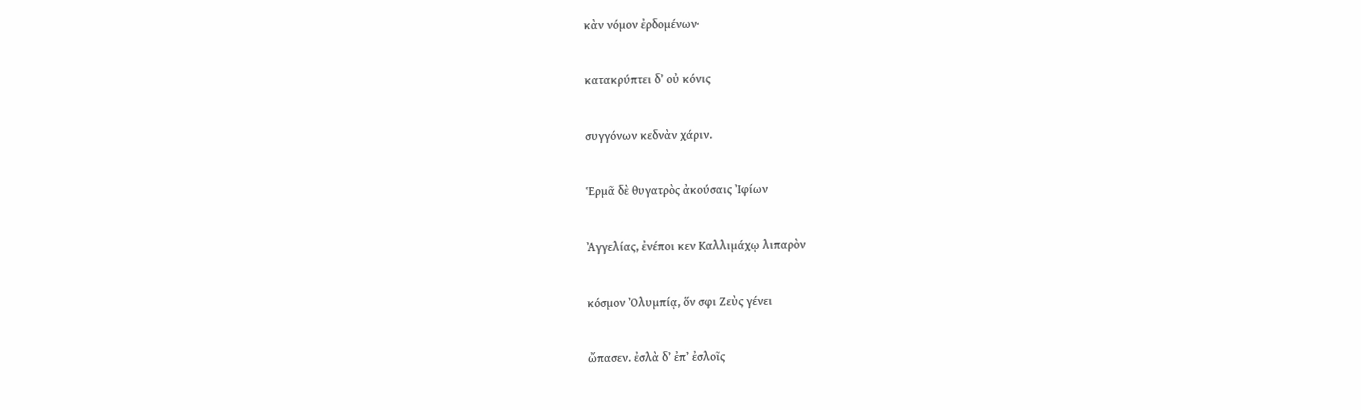κὰν νόμον ἐρδομένων·

κατακρύπτει δʼ οὐ κόνις

συγγόνων κεδνὰν χάριν.

Ἑρμᾶ δὲ θυγατρὸς ἀκούσαις Ἰφίων

Ἀγγελίας, ἐνέποι κεν Καλλιμάχῳ λιπαρὸν

κόσμον Ὀλυμπίᾳ, ὅν σφι Ζεὺς γένει

ὤπασεν. ἐσλὰ δʼ ἐπʼ ἐσλοῖς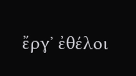ἔργʼ ἐθέλοι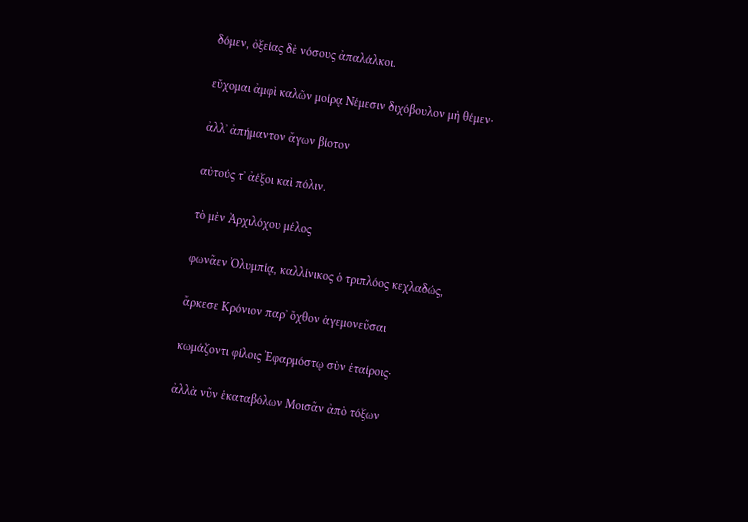δόμεν, ὀξείας δὲ νόσους ἀπαλάλκοι.

εὔχομαι ἀμφὶ καλῶν μοίρᾳ Νέμεσιν διχόβουλον μὴ θέμεν·

ἀλλʼ ἀπήμαντον ἄγων βίοτον

αὐτούς τʼ ἀέξοι καὶ πόλιν.

τὸ μὲν Ἀρχιλόχου μέλος

φωνᾶεν Ὀλυμπίᾳ, καλλίνικος ὁ τριπλόος κεχλαδώς,

ἄρκεσε Κρόνιον παρʼ ὄχθον ἁγεμονεῦσαι

κωμάζοντι φίλοις Ἐφαρμόστῳ σὺν ἑταίροις·

ἀλλὰ νῦν ἑκαταβόλων Μοισᾶν ἀπὸ τόξων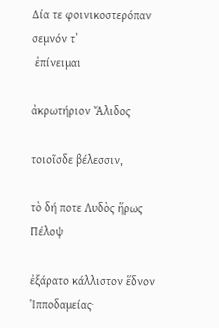Δία τε φοινικοστερόπαν σεμνόν τʼ
 ἐπίνειμαι

ἀκρωτήριον Ἄλιδος

τοιοῖσδε βέλεσσιν,

τὸ δή ποτε Λυδὸς ἥρως Πέλοψ

ἐξάρατο κάλλιστον ἕδνον Ἱπποδαμείας·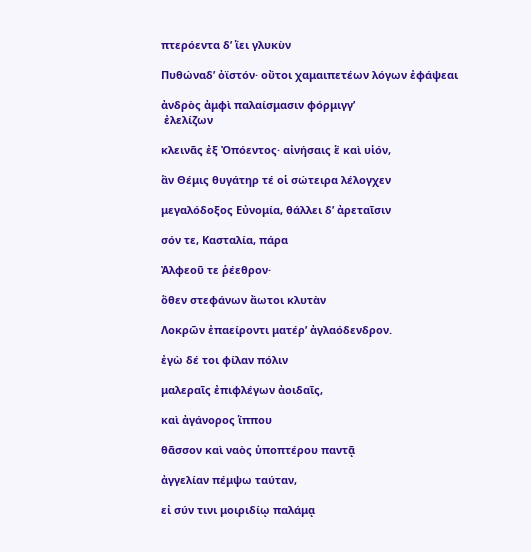πτερόεντα δʼ ἵει γλυκὺν

Πυθώναδʼ ὀϊστόν· οὔτοι χαμαιπετέων λόγων ἐφάψεαι

ἀνδρὸς ἀμφὶ παλαίσμασιν φόρμιγγʼ
 ἐλελίζων

κλεινᾶς ἐξ Ὀπόεντος· αἰνήσαις ἓ καὶ υἱόν,

ἃν Θέμις θυγάτηρ τέ οἱ σώτειρα λέλογχεν

μεγαλόδοξος Εὐνομία, θάλλει δʼ ἀρεταῖσιν

σόν τε, Κασταλία, πάρα

Ἀλφεοῦ τε ῥέεθρον·

ὅθεν στεφάνων ἄωτοι κλυτὰν

Λοκρῶν ἐπαείροντι ματέρʼ ἀγλαόδενδρον.

ἐγὼ δέ τοι φίλαν πόλιν

μαλεραῖς ἐπιφλέγων ἀοιδαῖς,

καὶ ἀγάνορος ἵππου

θᾶσσον καὶ ναὸς ὑποπτέρου παντᾷ

ἀγγελίαν πέμψω ταύταν,

εἰ σύν τινι μοιριδίῳ παλάμᾳ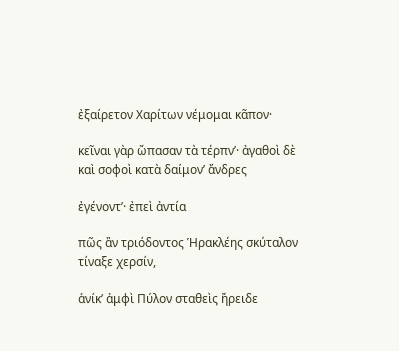ἐξαίρετον Χαρίτων νέμομαι κᾶπον·

κεῖναι γὰρ ὤπασαν τὰ τέρπνʼ· ἀγαθοὶ δὲ καὶ σοφοὶ κατὰ δαίμονʼ ἄνδρες

ἐγένοντʼ· ἐπεὶ ἀντία

πῶς ἂν τριόδοντος Ἡρακλέης σκύταλον τίναξε χερσίν,

ἁνίκʼ ἀμφὶ Πύλον σταθεὶς ἤρειδε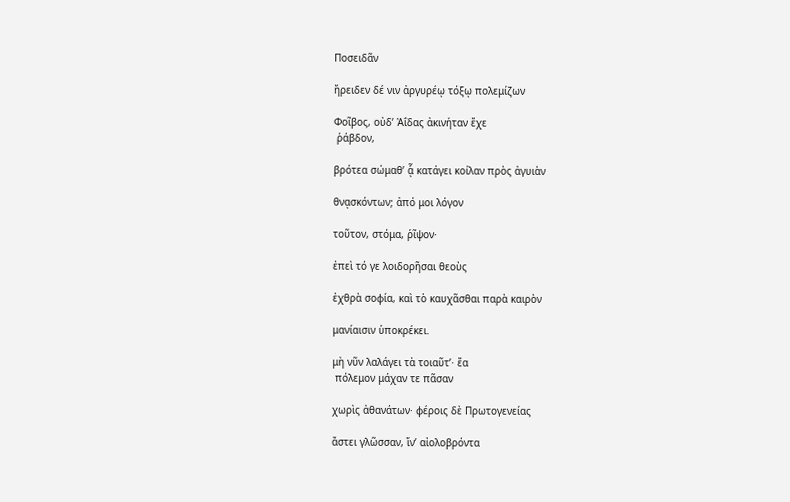Ποσειδᾶν

ἤρειδεν δέ νιν ἀργυρέῳ τόξῳ πολεμίζων

Φοῖβος, οὐδʼ Ἀΐδας ἀκινήταν ἔχε
 ῥάβδον,

βρότεα σώμαθʼ ᾇ κατάγει κοίλαν πρὸς ἀγυιὰν

θνᾳσκόντων; ἀπό μοι λόγον

τοῦτον, στόμα, ῥῖψον·

ἐπεὶ τό γε λοιδορῆσαι θεοὺς

ἐχθρὰ σοφία, καὶ τὸ καυχᾶσθαι παρὰ καιρὸν

μανίαισιν ὑποκρέκει.

μὴ νῦν λαλάγει τὰ τοιαῦτʼ· ἔα
 πόλεμον μάχαν τε πᾶσαν

χωρὶς ἀθανάτων· φέροις δὲ Πρωτογενείας

ἄστει γλῶσσαν, ἵνʼ αἰολοβρόντα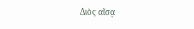Διὸς αἴσᾳ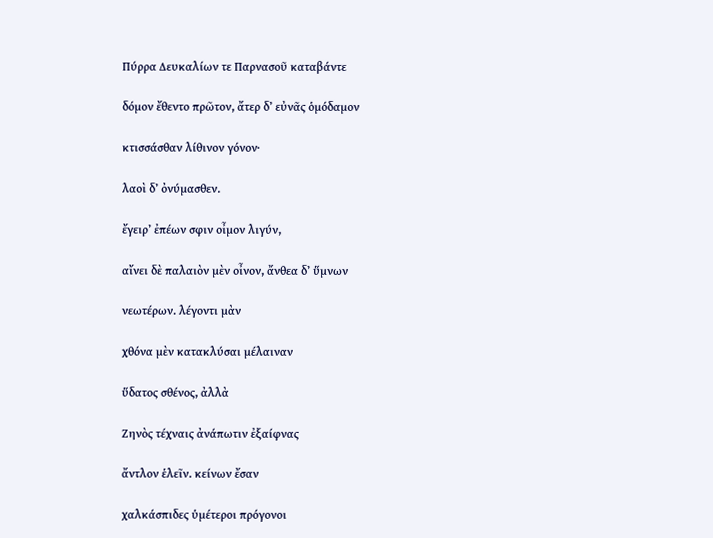Πύρρα Δευκαλίων τε Παρνασοῦ καταβάντε

δόμον ἔθεντο πρῶτον, ἄτερ δʼ εὐνᾶς ὁμόδαμον

κτισσάσθαν λίθινον γόνον·

λαοὶ δʼ ὀνύμασθεν.

ἔγειρʼ ἐπέων σφιν οἶμον λιγύν,

αἴνει δὲ παλαιὸν μὲν οἶνον, ἄνθεα δʼ ὕμνων

νεωτέρων. λέγοντι μὰν

χθόνα μὲν κατακλύσαι μέλαιναν

ὕδατος σθένος, ἀλλὰ

Ζηνὸς τέχναις ἀνάπωτιν ἐξαίφνας

ἄντλον ἑλεῖν. κείνων ἔσαν

χαλκάσπιδες ὑμέτεροι πρόγονοι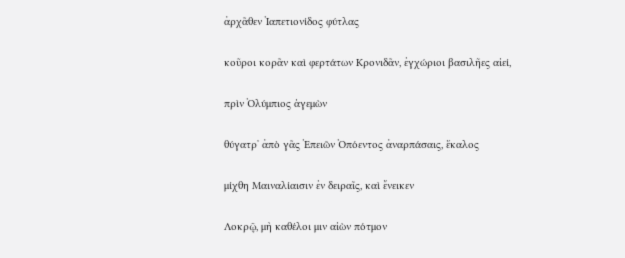ἀρχᾶθεν Ἰαπετιονίδος φύτλας

κοῦροι κορᾶν καὶ φερτάτων Κρονιδᾶν, ἐγχώριοι βασιλῆες αἰεί,

πρὶν Ὀλύμπιος ἁγεμὼν

θύγατρʼ ἀπὸ γᾶς Ἐπειῶν Ὀπόεντος ἀναρπάσαις, ἕκαλος

μίχθη Μαιναλίαισιν ἐν δειραῖς, καὶ ἔνεικεν

Λοκρῷ, μὴ καθέλοι μιν αἰὼν πότμον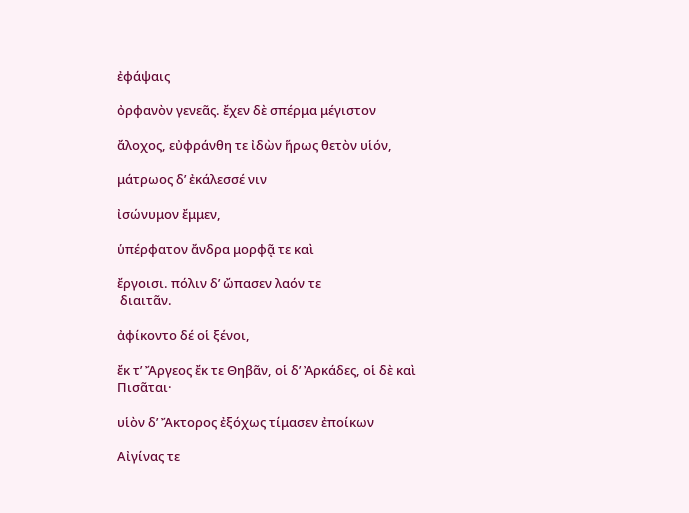ἐφάψαις

ὀρφανὸν γενεᾶς. ἔχεν δὲ σπέρμα μέγιστον

ἄλοχος, εὐφράνθη τε ἰδὼν ἥρως θετὸν υἱόν,

μάτρωος δʼ ἐκάλεσσέ νιν

ἰσώνυμον ἔμμεν,

ὑπέρφατον ἄνδρα μορφᾷ τε καὶ

ἔργοισι. πόλιν δʼ ὤπασεν λαόν τε
 διαιτᾶν.

ἀφίκοντο δέ οἱ ξένοι,

ἔκ τʼ Ἄργεος ἔκ τε Θηβᾶν, οἱ δʼ Ἀρκάδες, οἱ δὲ καὶ Πισᾶται·

υἱὸν δʼ Ἄκτορος ἐξόχως τίμασεν ἐποίκων

Αἰγίνας τε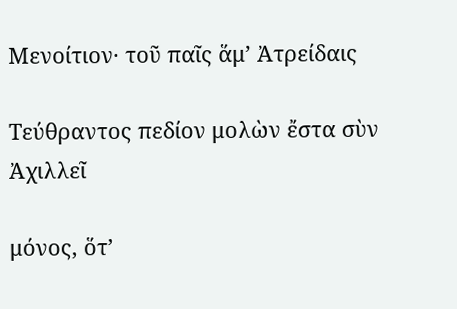Μενοίτιον· τοῦ παῖς ἅμʼ Ἀτρείδαις

Τεύθραντος πεδίον μολὼν ἔστα σὺν Ἀχιλλεῖ

μόνος, ὅτʼ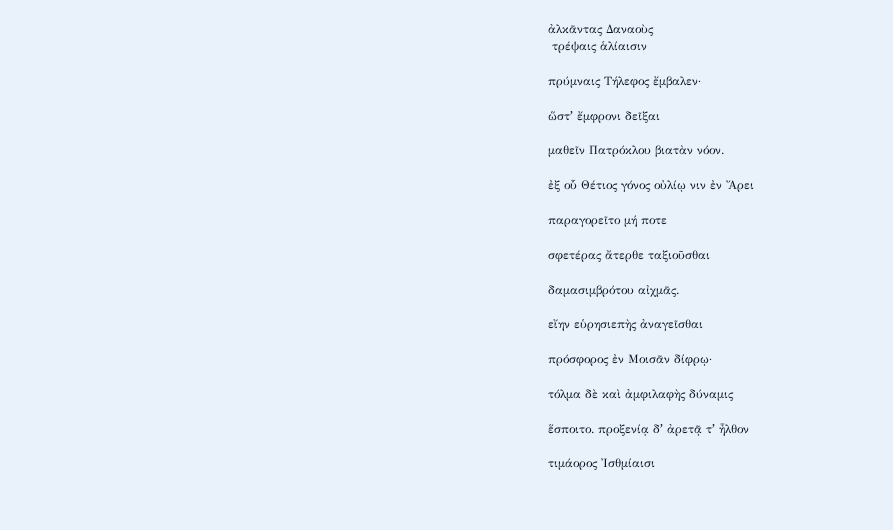ἀλκᾶντας Δαναοὺς
 τρέψαις ἁλίαισιν

πρύμναις Τήλεφος ἔμβαλεν·

ὥστʼ ἔμφρονι δεῖξαι

μαθεῖν Πατρόκλου βιατὰν νόον.

ἐξ οὗ Θέτιος γόνος οὐλίῳ νιν ἐν Ἄρει

παραγορεῖτο μή ποτε

σφετέρας ἄτερθε ταξιοῦσθαι

δαμασιμβρότου αἰχμᾶς.

εἴην εὑρησιεπὴς ἀναγεῖσθαι

πρόσφορος ἐν Μοισᾶν δίφρῳ·

τόλμα δὲ καὶ ἀμφιλαφὴς δύναμις

ἕσποιτο. προξενίᾳ δʼ ἀρετᾷ τʼ ἦλθον

τιμάορος Ἰσθμίαισι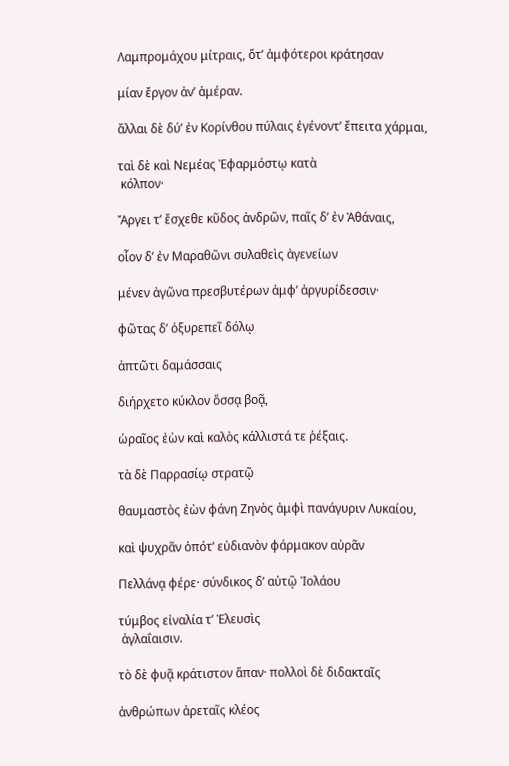Λαμπρομάχου μίτραις, ὅτʼ ἀμφότεροι κράτησαν

μίαν ἔργον ἀνʼ ἁμέραν.

ἄλλαι δὲ δύʼ ἐν Κορίνθου πύλαις ἐγένοντʼ ἔπειτα χάρμαι,

ταὶ δὲ καὶ Νεμέας Ἐφαρμόστῳ κατὰ
 κόλπον·

Ἄργει τʼ ἔσχεθε κῦδος ἀνδρῶν, παῖς δʼ ἐν Ἀθάναις,

οἷον δʼ ἐν Μαραθῶνι συλαθεὶς ἀγενείων

μένεν ἀγῶνα πρεσβυτέρων ἀμφʼ ἀργυρίδεσσιν·

φῶτας δʼ ὀξυρεπεῖ δόλῳ

ἀπτῶτι δαμάσσαις

διήρχετο κύκλον ὅσσᾳ βοᾷ,

ὡραῖος ἐὼν καὶ καλὸς κάλλιστά τε ῥέξαις.

τὰ δὲ Παρρασίῳ στρατῷ

θαυμαστὸς ἐὼν φάνη Ζηνὸς ἀμφὶ πανάγυριν Λυκαίου,

καὶ ψυχρᾶν ὁπότʼ εὐδιανὸν φάρμακον αὐρᾶν

Πελλάνᾳ φέρε· σύνδικος δʼ αὐτῷ Ἰολάου

τύμβος εἰναλία τʼ Ἐλευσὶς
 ἀγλαΐαισιν.

τὸ δὲ φυᾷ κράτιστον ἅπαν· πολλοὶ δὲ διδακταῖς

ἀνθρώπων ἀρεταῖς κλέος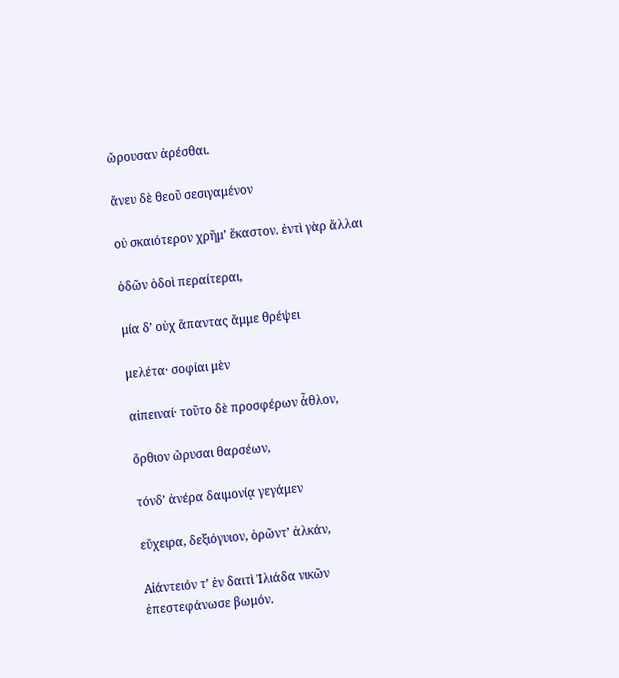ὤρουσαν ἀρέσθαι.

ἄνευ δὲ θεοῦ σεσιγαμένον

οὐ σκαιότερον χρῆμʼ ἕκαστον. ἐντὶ γὰρ ἄλλαι

ὁδῶν ὁδοὶ περαίτεραι,

μία δʼ οὐχ ἅπαντας ἄμμε θρέψει

μελέτα· σοφίαι μὲν

αἰπειναί· τοῦτο δὲ προσφέρων ἆθλον,

ὄρθιον ὤρυσαι θαρσέων,

τόνδʼ ἀνέρα δαιμονίᾳ γεγάμεν

εὔχειρα, δεξιόγυιον, ὁρῶντʼ ἀλκάν,

Αἰάντειόν τʼ ἐν δαιτὶ Ἰλιάδα νικῶν ἐπεστεφάνωσε βωμόν.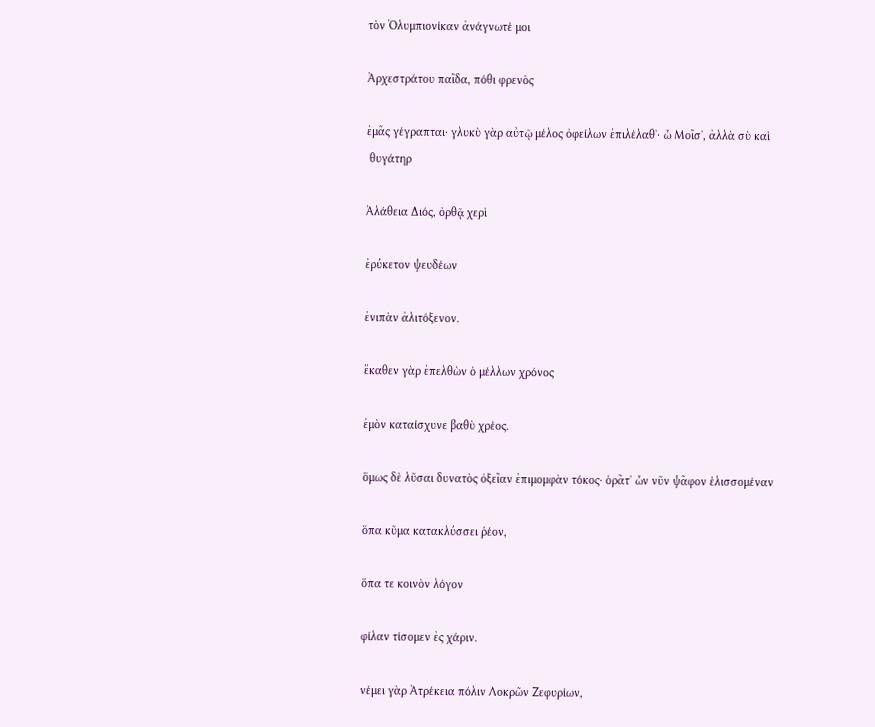τὸν Ὀλυμπιονίκαν ἀνάγνωτέ μοι

Ἀρχεστράτου παῖδα, πόθι φρενὸς

ἐμᾶς γέγραπται· γλυκὺ γὰρ αὐτῷ μέλος ὀφείλων ἐπιλέλαθʼ· ὦ Μοῖσʼ, ἀλλὰ σὺ καὶ
 θυγάτηρ

Ἀλάθεια Διός, ὀρθᾷ χερὶ

ἐρύκετον ψευδέων

ἐνιπὰν ἀλιτόξενον.

ἕκαθεν γὰρ ἐπελθὼν ὁ μέλλων χρόνος

ἐμὸν καταίσχυνε βαθὺ χρέος.

ὅμως δὲ λῦσαι δυνατὸς ὀξεῖαν ἐπιμομφὰν τόκος· ὁρᾶτʼ ὦν νῦν ψᾶφον ἑλισσομέναν

ὅπα κῦμα κατακλύσσει ῥέον,

ὅπα τε κοινὸν λόγον

φίλαν τίσομεν ἐς χάριν.

νέμει γὰρ Ἀτρέκεια πόλιν Λοκρῶν Ζεφυρίων,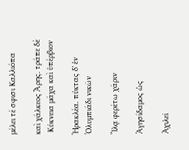μέλει τέ σφισι Καλλιόπα

καὶ χάλκεος Ἄρης. τράπε δὲ
 Κύκνεια μάχα καὶ ὑπέρβιον

Ἡρακλέα. πύκτας δʼ ἐν Ὀλυμπιάδι νικῶν

Ἴλᾳ φερέτω χάριν

Ἁγησίδαμος ὡς

Ἀχιλεῖ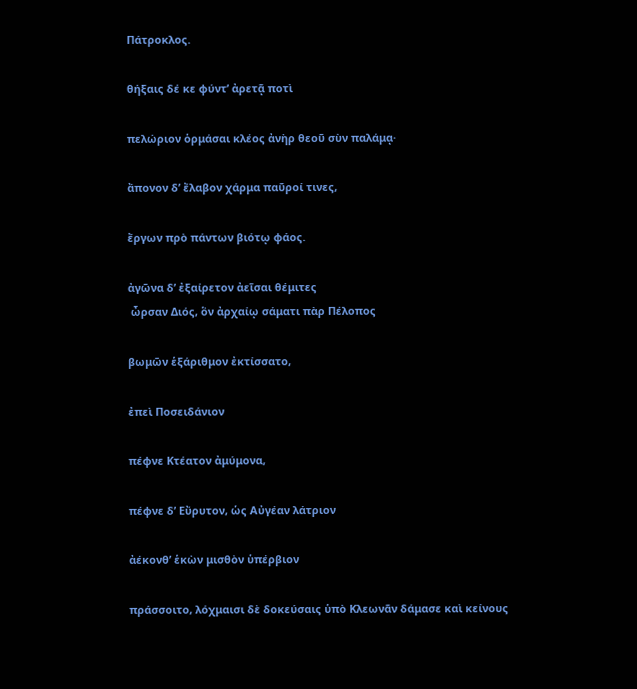Πάτροκλος.

θήξαις δέ κε φύντʼ ἀρετᾷ ποτὶ

πελώριον ὁρμάσαι κλέος ἀνὴρ θεοῦ σὺν παλάμᾳ·

ἄπονον δʼ ἔλαβον χάρμα παῦροί τινες,

ἔργων πρὸ πάντων βιότῳ φάος.

ἀγῶνα δʼ ἐξαίρετον ἀεῖσαι θέμιτες
 ὦρσαν Διός, ὃν ἀρχαίῳ σάματι πὰρ Πέλοπος

βωμῶν ἑξάριθμον ἐκτίσσατο,

ἐπεὶ Ποσειδάνιον

πέφνε Κτέατον ἀμύμονα,

πέφνε δʼ Εὔρυτον, ὡς Αὐγέαν λάτριον

ἀέκονθʼ ἑκὼν μισθὸν ὑπέρβιον

πράσσοιτο, λόχμαισι δὲ δοκεύσαις ὑπὸ Κλεωνᾶν δάμασε καὶ κείνους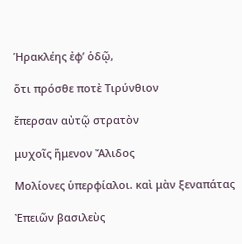Ἡρακλέης ἐφʼ ὁδῷ,

ὅτι πρόσθε ποτὲ Τιρύνθιον

ἔπερσαν αὐτῷ στρατὸν

μυχοῖς ἥμενον Ἄλιδος

Μολίονες ὑπερφίαλοι. καὶ μὰν ξεναπάτας

Ἐπειῶν βασιλεὺς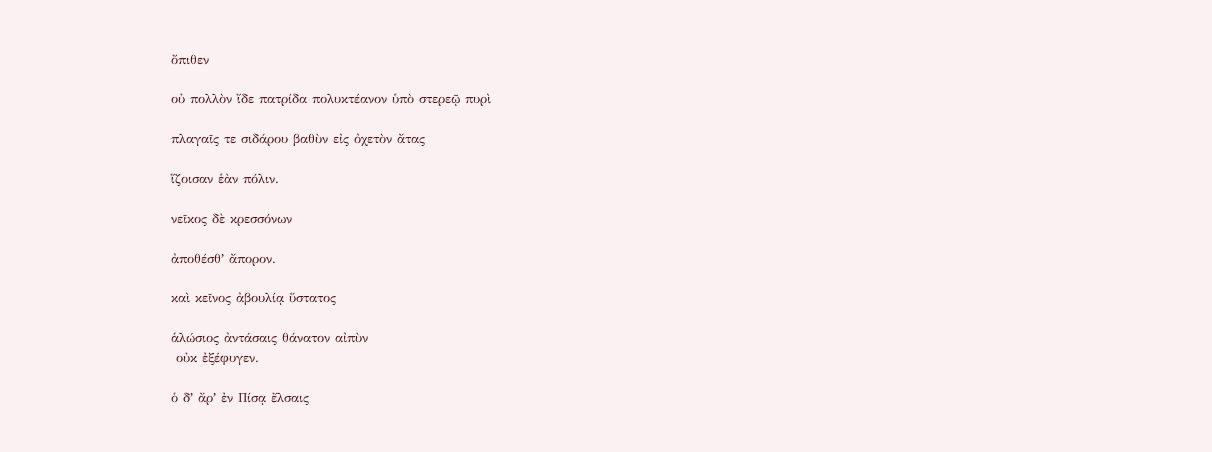ὄπιθεν

οὐ πολλὸν ἴδε πατρίδα πολυκτέανον ὑπὸ στερεῷ πυρὶ

πλαγαῖς τε σιδάρου βαθὺν εἰς ὀχετὸν ἄτας

ἵζοισαν ἑὰν πόλιν.

νεῖκος δὲ κρεσσόνων

ἀποθέσθʼ ἄπορον.

καὶ κεῖνος ἀβουλίᾳ ὕστατος

ἁλώσιος ἀντάσαις θάνατον αἰπὺν
 οὐκ ἐξέφυγεν.

ὁ δʼ ἄρʼ ἐν Πίσᾳ ἔλσαις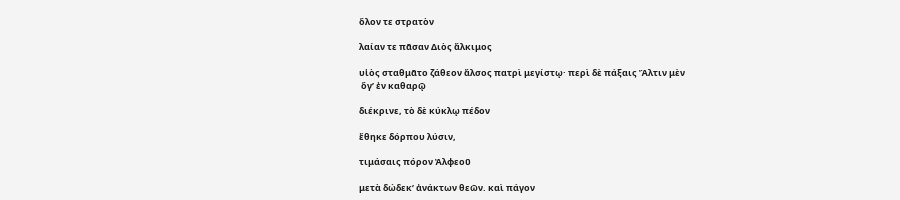ὅλον τε στρατὸν

λαίαν τε πᾶσαν Διὸς ἄλκιμος

υἱὸς σταθμᾶτο ζάθεον ἄλσος πατρὶ μεγίστῳ· περὶ δὲ πάξαις Ἄλτιν μὲν
 ὅγʼ ἐν καθαρῷ

διέκρινε, τὸ δὲ κύκλῳ πέδον

ἔθηκε δόρπου λύσιν,

τιμάσαις πόρον Ἀλφεοῦ

μετὰ δώδεκʼ ἀνάκτων θεῶν. καὶ πάγον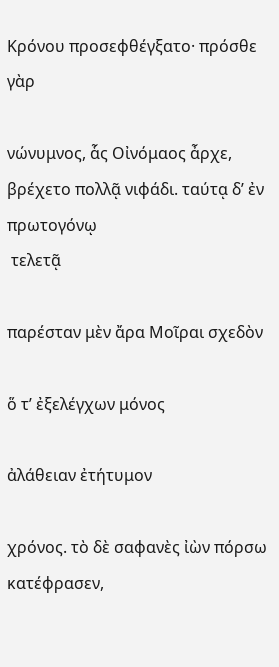Κρόνου προσεφθέγξατο· πρόσθε γὰρ

νώνυμνος, ἇς Οἰνόμαος ἆρχε, βρέχετο πολλᾷ νιφάδι. ταύτᾳ δʼ ἐν πρωτογόνῳ
 τελετᾷ

παρέσταν μὲν ἄρα Μοῖραι σχεδὸν

ὅ τʼ ἐξελέγχων μόνος

ἀλάθειαν ἐτήτυμον

χρόνος. τὸ δὲ σαφανὲς ἰὼν πόρσω κατέφρασεν,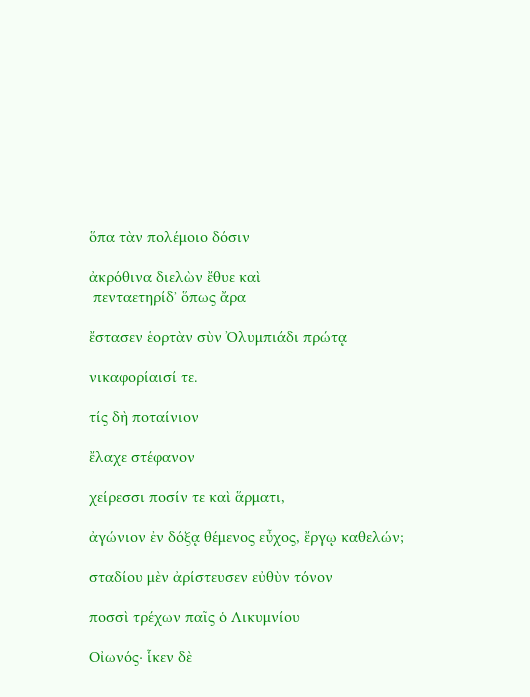ὅπα τὰν πολέμοιο δόσιν

ἀκρόθινα διελὼν ἔθυε καὶ
 πενταετηρίδʼ ὅπως ἄρα

ἔστασεν ἑορτὰν σὺν Ὀλυμπιάδι πρώτᾳ

νικαφορίαισί τε.

τίς δὴ ποταίνιον

ἔλαχε στέφανον

χείρεσσι ποσίν τε καὶ ἅρματι,

ἀγώνιον ἐν δόξᾳ θέμενος εὖχος, ἔργῳ καθελών;

σταδίου μὲν ἀρίστευσεν εὐθὺν τόνον

ποσσὶ τρέχων παῖς ὁ Λικυμνίου

Οἰωνός· ἷκεν δὲ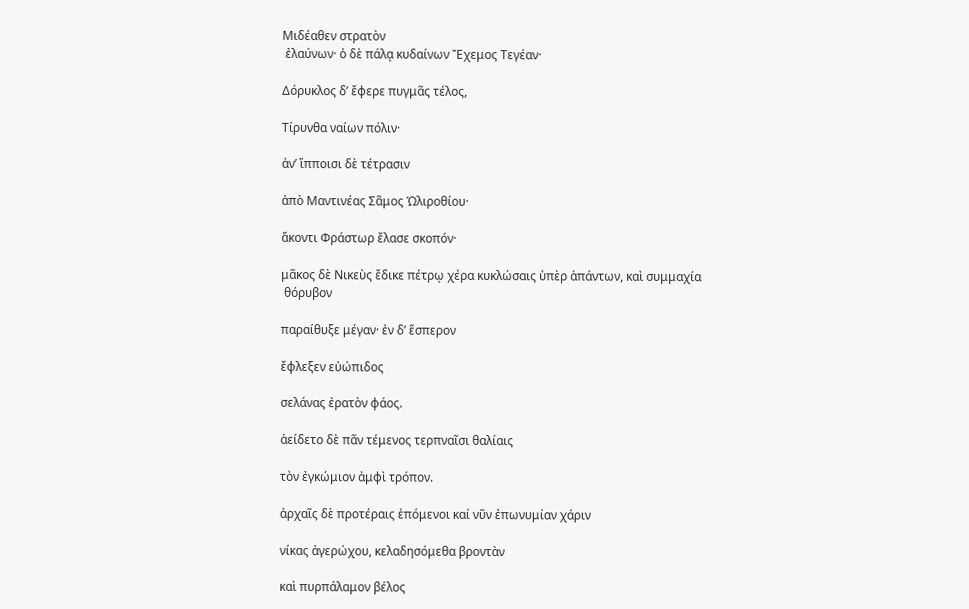Μιδέαθεν στρατὸν
 ἐλαύνων· ὁ δὲ πάλᾳ κυδαίνων Ἔχεμος Τεγέαν·

Δόρυκλος δʼ ἔφερε πυγμᾶς τέλος,

Τίρυνθα ναίων πόλιν·

ἀνʼ ἵπποισι δὲ τέτρασιν

ἀπὸ Μαντινέας Σᾶμος Ὡλιροθίου·

ἄκοντι Φράστωρ ἔλασε σκοπόν·

μᾶκος δὲ Νικεὺς ἔδικε πέτρῳ χέρα κυκλώσαις ὑπὲρ ἁπάντων, καὶ συμμαχία
 θόρυβον

παραίθυξε μέγαν· ἐν δʼ ἕσπερον

ἔφλεξεν εὐώπιδος

σελάνας ἐρατὸν φάος.

ἀείδετο δὲ πᾶν τέμενος τερπναῖσι θαλίαις

τὸν ἐγκώμιον ἀμφὶ τρόπον.

ἀρχαῖς δὲ προτέραις ἑπόμενοι καί νῦν ἐπωνυμίαν χάριν

νίκας ἀγερώχου, κελαδησόμεθα βροντὰν

καὶ πυρπάλαμον βέλος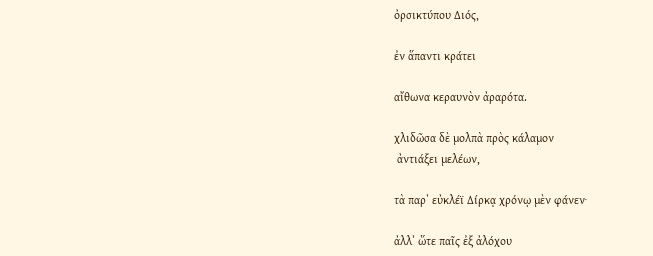ὀρσικτύπου Διός,

ἐν ἅπαντι κράτει

αἴθωνα κεραυνὸν ἀραρότα.

χλιδῶσα δὲ μολπὰ πρὸς κάλαμον
 ἀντιάξει μελέων,

τὰ παρʼ εὐκλέϊ Δίρκᾳ χρόνῳ μὲν φάνεν·

ἀλλʼ ὥτε παῖς ἐξ ἀλόχου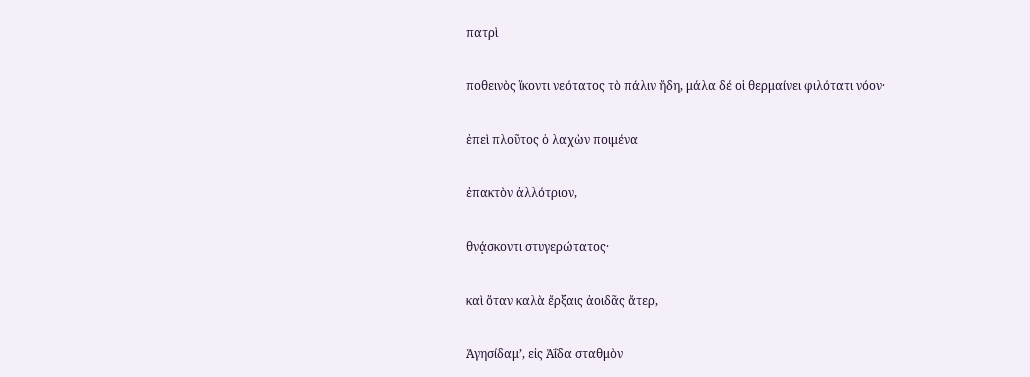πατρὶ

ποθεινὸς ἵκοντι νεότατος τὸ πάλιν ἤδη, μάλα δέ οἱ θερμαίνει φιλότατι νόον·

ἐπεὶ πλοῦτος ὁ λαχὼν ποιμένα

ἐπακτὸν ἀλλότριον,

θνᾴσκοντι στυγερώτατος·

καὶ ὅταν καλὰ ἔρξαις ἀοιδᾶς ἄτερ,

Ἁγησίδαμʼ, εἰς Ἀΐδα σταθμὸν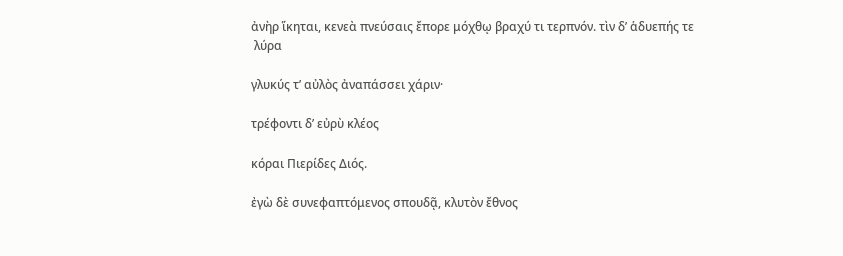ἀνὴρ ἵκηται, κενεὰ πνεύσαις ἔπορε μόχθῳ βραχύ τι τερπνόν. τὶν δʼ ἁδυεπής τε
 λύρα

γλυκύς τʼ αὐλὸς ἀναπάσσει χάριν·

τρέφοντι δʼ εὐρὺ κλέος

κόραι Πιερίδες Διός.

ἐγὼ δὲ συνεφαπτόμενος σπουδᾷ, κλυτὸν ἔθνος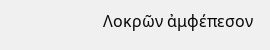Λοκρῶν ἀμφέπεσον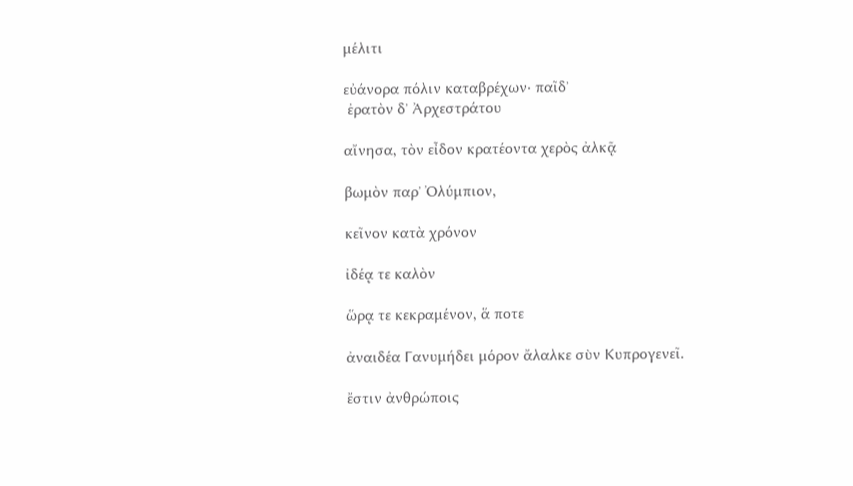μέλιτι

εὐάνορα πόλιν καταβρέχων· παῖδʼ
 ἐρατὸν δʼ Ἀρχεστράτου

αἴνησα, τὸν εἶδον κρατέοντα χερὸς ἀλκᾷ

βωμὸν παρʼ Ὀλύμπιον,

κεῖνον κατὰ χρόνον

ἰδέᾳ τε καλὸν

ὥρᾳ τε κεκραμένον, ἅ ποτε

ἀναιδέα Γανυμήδει μόρον ἄλαλκε σὺν Κυπρογενεῖ.

ἔστιν ἀνθρώποις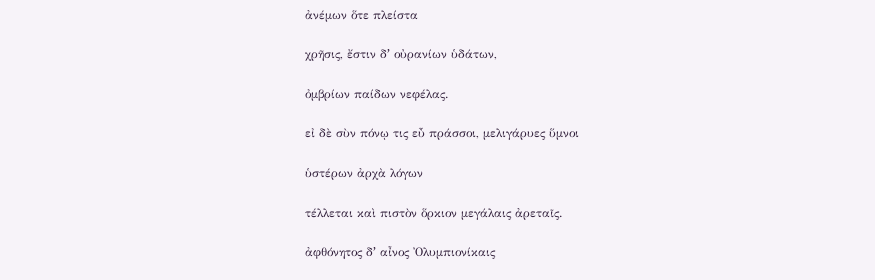ἀνέμων ὅτε πλείστα

χρῆσις, ἔστιν δʼ οὐρανίων ὑδάτων,

ὀμβρίων παίδων νεφέλας.

εἰ δὲ σὺν πόνῳ τις εὖ πράσσοι, μελιγάρυες ὕμνοι

ὑστέρων ἀρχὰ λόγων

τέλλεται καὶ πιστὸν ὅρκιον μεγάλαις ἀρεταῖς.

ἀφθόνητος δʼ αἶνος Ὀλυμπιονίκαις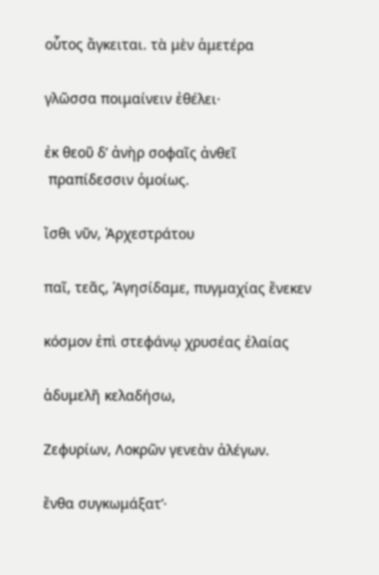οὗτος ἄγκειται. τὰ μὲν ἁμετέρα

γλῶσσα ποιμαίνειν ἐθέλει·

ἐκ θεοῦ δʼ ἀνὴρ σοφαῖς ἀνθεῖ
 πραπίδεσσιν ὁμοίως.

ἴσθι νῦν, Ἀρχεστράτου

παῖ, τεᾶς, Ἁγησίδαμε, πυγμαχίας ἕνεκεν

κόσμον ἐπὶ στεφάνῳ χρυσέας ἐλαίας

ἁδυμελῆ κελαδήσω,

Ζεφυρίων, Λοκρῶν γενεὰν ἀλέγων.

ἔνθα συγκωμάξατʼ·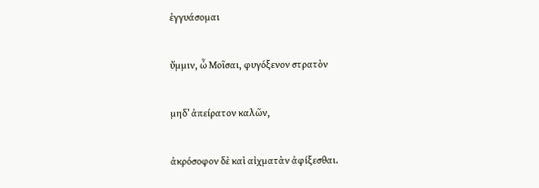ἐγγυάσομαι

ὔμμιν, ὦ Μοῖσαι, φυγόξενον στρατὸν

μηδʼ ἀπείρατον καλῶν,

ἀκρόσοφον δὲ καὶ αἰχματὰν ἀφίξεσθαι.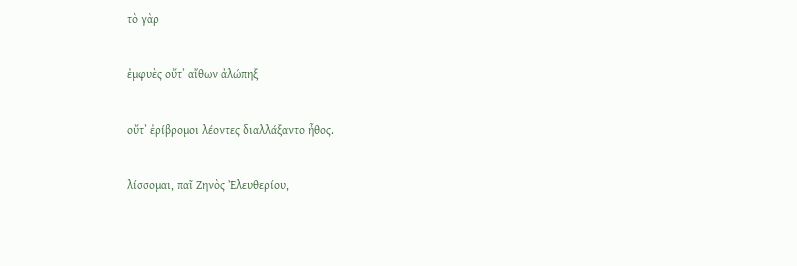τὸ γὰρ

ἐμφυὲς οὔτʼ αἴθων ἀλώπηξ

οὔτʼ ἐρίβρομοι λέοντες διαλλάξαντο ἦθος.

λίσσομαι, παῖ Ζηνὸς Ἐλευθερίου,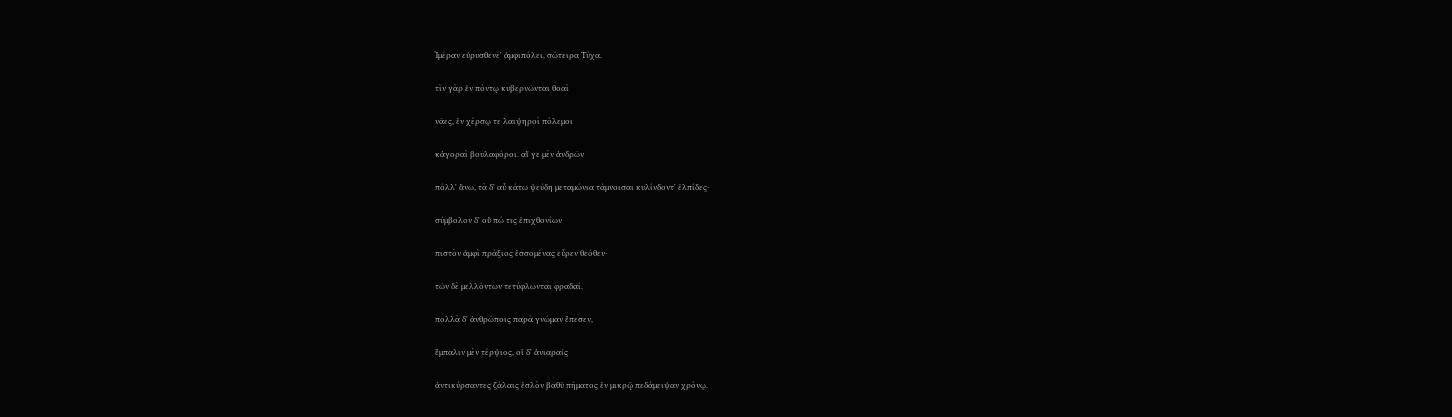Ἱμέραν εὐρυσθενέʼ ἀμφιπόλει, σώτειρα Τύχα.

τὶν γὰρ ἐν πόντῳ κυβερνῶνται θοαὶ

νᾶες, ἐν χέρσῳ τε λαιψηροὶ πόλεμοι

κἀγοραὶ βουλαφόροι. αἵ γε μὲν ἀνδρῶν

πόλλʼ ἄνω, τὰ δʼ αὖ κάτω ψεύδη μεταμώνια τάμνοισαι κυλίνδοντʼ ἐλπίδες·

σύμβολον δʼ οὔ πώ τις ἐπιχθονίων

πιστὸν ἀμφὶ πράξιος ἐσσομένας εὗρεν θεόθεν·

τῶν δὲ μελλόντων τετύφλωνται φραδαί.

πολλὰ δʼ ἀνθρώποις παρὰ γνώμαν ἔπεσεν,

ἔμπαλιν μὲν τέρψιος, οἱ δʼ ἀνιαραῖς

ἀντικύρσαντες ζάλαις ἐσλὸν βαθὺ πήματος ἐν μικρῷ πεδάμειψαν χρόνῳ.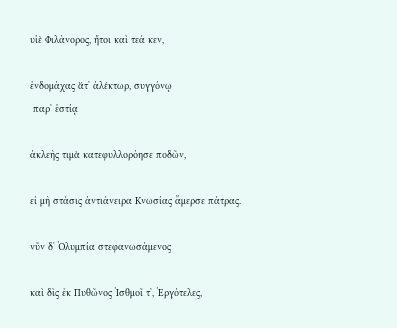υἱὲ Φιλάνορος, ἤτοι καὶ τεά κεν,

ἐνδομάχας ἅτʼ ἀλέκτωρ, συγγόνῳ
 παρʼ ἑστίᾳ

ἀκλεὴς τιμὰ κατεφυλλορόησε ποδῶν,

εἰ μὴ στάσις ἀντιάνειρα Κνωσίας ἄμερσε πάτρας.

νῦν δʼ Ὀλυμπία στεφανωσάμενος

καὶ δὶς ἐκ Πυθῶνος Ἰσθμοῖ τʼ, Ἐργότελες,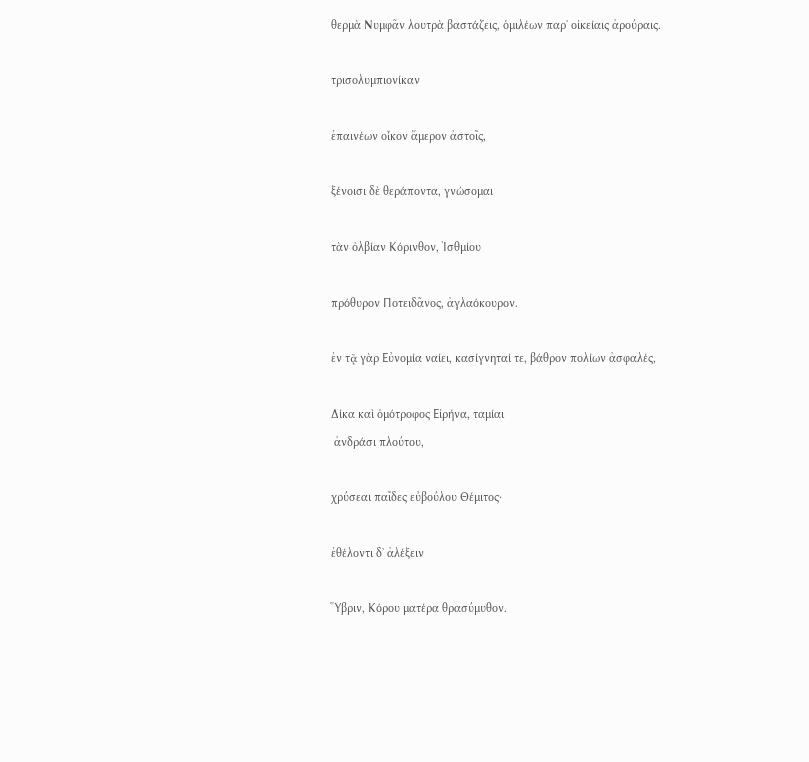θερμὰ Νυμφᾶν λουτρὰ βαστάζεις, ὁμιλέων παρʼ οἰκείαις ἀρούραις.

τρισολυμπιονίκαν

ἐπαινέων οἶκον ἅμερον ἀστοῖς,

ξένοισι δὲ θεράποντα, γνώσομαι

τὰν ὀλβίαν Κόρινθον, Ἰσθμίου

πρόθυρον Ποτειδᾶνος, ἀγλαόκουρον.

ἐν τᾷ γὰρ Εὐνομία ναίει, κασίγνηταί τε, βάθρον πολίων ἀσφαλές,

Δίκα καὶ ὁμότροφος Εἰρήνα, ταμίαι
 ἀνδράσι πλούτου,

χρύσεαι παῖδες εὐβούλου Θέμιτος·

ἐθέλοντι δʼ ἀλέξειν

Ὕβριν, Κόρου ματέρα θρασύμυθον.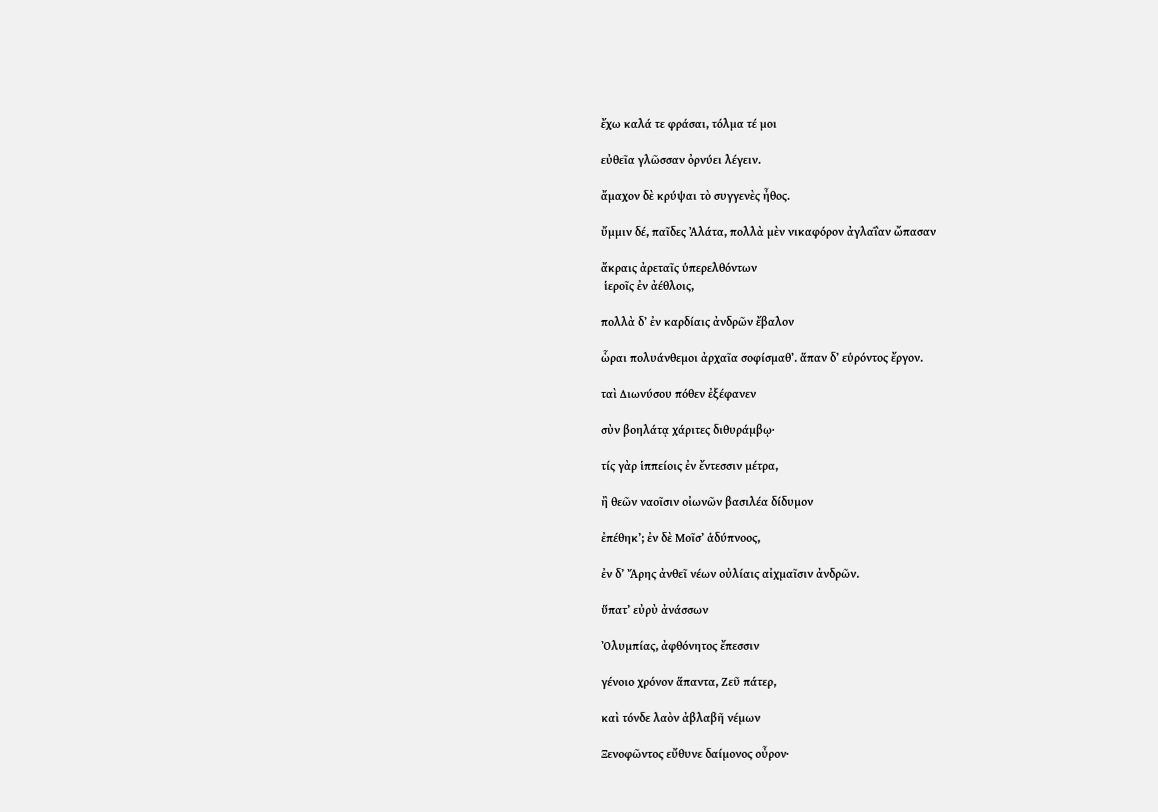ἔχω καλά τε φράσαι, τόλμα τέ μοι

εὐθεῖα γλῶσσαν ὀρνύει λέγειν.

ἄμαχον δὲ κρύψαι τὸ συγγενὲς ἦθος.

ὔμμιν δέ, παῖδες Ἀλάτα, πολλὰ μὲν νικαφόρον ἀγλαΐαν ὤπασαν

ἄκραις ἀρεταῖς ὑπερελθόντων
 ἱεροῖς ἐν ἀέθλοις,

πολλὰ δʼ ἐν καρδίαις ἀνδρῶν ἔβαλον

ὧραι πολυάνθεμοι ἀρχαῖα σοφίσμαθʼ. ἅπαν δʼ εὑρόντος ἔργον.

ταὶ Διωνύσου πόθεν ἐξέφανεν

σὺν βοηλάτᾳ χάριτες διθυράμβῳ·

τίς γὰρ ἱππείοις ἐν ἔντεσσιν μέτρα,

ἢ θεῶν ναοῖσιν οἰωνῶν βασιλέα δίδυμον

ἐπέθηκʼ; ἐν δὲ Μοῖσʼ ἁδύπνοος,

ἐν δʼ Ἄρης ἀνθεῖ νέων οὐλίαις αἰχμαῖσιν ἀνδρῶν.

ὕπατʼ εὐρὺ ἀνάσσων

Ὀλυμπίας, ἀφθόνητος ἔπεσσιν

γένοιο χρόνον ἅπαντα, Ζεῦ πάτερ,

καὶ τόνδε λαὸν ἀβλαβῆ νέμων

Ξενοφῶντος εὔθυνε δαίμονος οὖρον·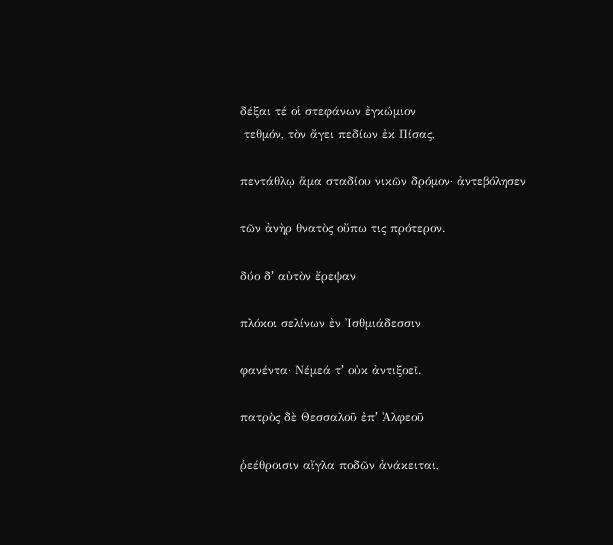δέξαι τέ οἱ στεφάνων ἐγκώμιον
 τεθμόν, τὸν ἄγει πεδίων ἐκ Πίσας,

πεντάθλῳ ἅμα σταδίου νικῶν δρόμον· ἀντεβόλησεν

τῶν ἀνὴρ θνατὸς οὔπω τις πρότερον.

δύο δʼ αὐτὸν ἔρεψαν

πλόκοι σελίνων ἐν Ἰσθμιάδεσσιν

φανέντα· Νέμεά τʼ οὐκ ἀντιξοεῖ.

πατρὸς δὲ Θεσσαλοῦ ἐπʼ Ἀλφεοῦ

ῥεέθροισιν αἴγλα ποδῶν ἀνάκειται,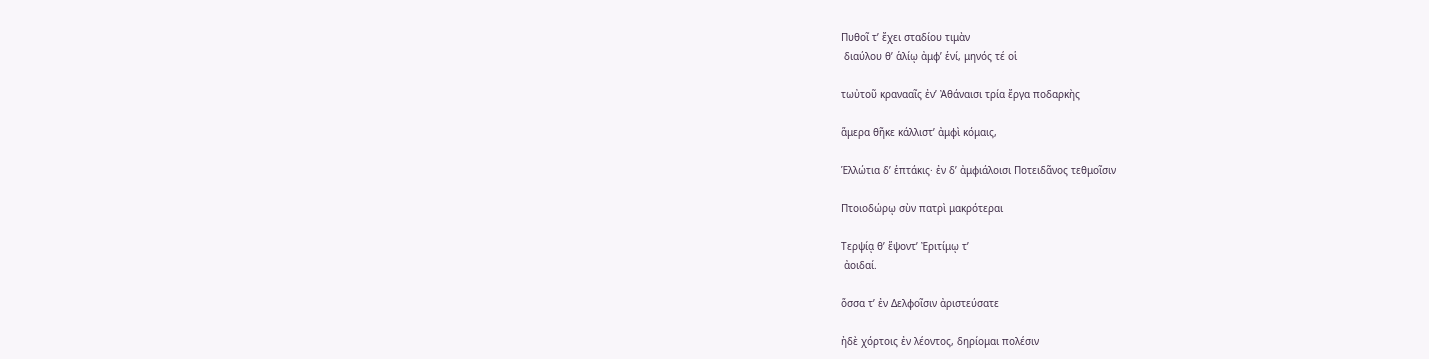Πυθοῖ τʼ ἔχει σταδίου τιμὰν
 διαύλου θʼ ἁλίῳ ἀμφʼ ἑνί, μηνός τέ οἱ

τωὐτοῦ κρανααῖς ἐνʼ Ἀθάναισι τρία ἔργα ποδαρκὴς

ἅμερα θῆκε κάλλιστʼ ἀμφὶ κόμαις,

Ἑλλώτια δʼ ἑπτάκις· ἐν δʼ ἀμφιάλοισι Ποτειδᾶνος τεθμοῖσιν

Πτοιοδώρῳ σὺν πατρὶ μακρότεραι

Τερψίᾳ θʼ ἕψοντʼ Ἐριτίμῳ τʼ
 ἀοιδαί.

ὅσσα τʼ ἐν Δελφοῖσιν ἀριστεύσατε

ἠδὲ χόρτοις ἐν λέοντος, δηρίομαι πολέσιν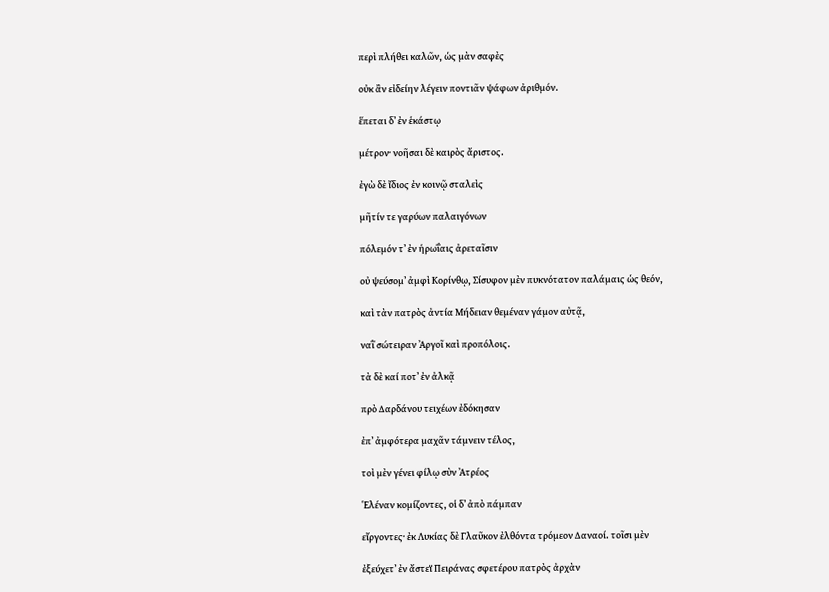περὶ πλήθει καλῶν, ὡς μὰν σαφὲς

οὐκ ἂν εἰδείην λέγειν ποντιᾶν ψάφων ἀριθμόν.

ἕπεται δʼ ἐν ἑκάστῳ

μέτρον· νοῆσαι δὲ καιρὸς ἄριστος.

ἐγὼ δὲ ἴδιος ἐν κοινῷ σταλεὶς

μῆτίν τε γαρύων παλαιγόνων

πόλεμόν τʼ ἐν ἡρωΐαις ἀρεταῖσιν

οὐ ψεύσομʼ ἀμφὶ Κορίνθῳ, Σίσυφον μὲν πυκνότατον παλάμαις ὡς θεόν,

καὶ τὰν πατρὸς ἀντία Μήδειαν θεμέναν γάμον αὐτᾷ,

ναῒ σώτειραν Ἀργοῖ καὶ προπόλοις.

τὰ δὲ καί ποτʼ ἐν ἀλκᾷ

πρὸ Δαρδάνου τειχέων ἐδόκησαν

ἐπʼ ἀμφότερα μαχᾶν τάμνειν τέλος,

τοὶ μὲν γένει φίλῳ σὺν Ἀτρέος

Ἑλέναν κομίζοντες, οἱ δʼ ἀπὸ πάμπαν

εἴργοντες· ἐκ Λυκίας δὲ Γλαῦκον ἐλθόντα τρόμεον Δαναοί. τοῖσι μὲν

ἐξεύχετʼ ἐν ἄστεϊ Πειράνας σφετέρου πατρὸς ἀρχὰν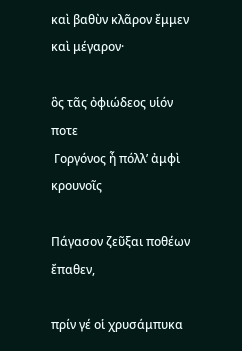καὶ βαθὺν κλᾶρον ἔμμεν καὶ μέγαρον·

ὃς τᾶς ὀφιώδεος υἱόν ποτε
 Γοργόνος ἦ πόλλʼ ἀμφὶ κρουνοῖς

Πάγασον ζεῦξαι ποθέων ἔπαθεν,

πρίν γέ οἱ χρυσάμπυκα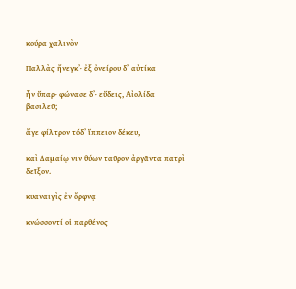κούρα χαλινὸν

Παλλὰς ἤνεγκʼ· ἐξ ὀνείρου δʼ αὐτίκα

ἦν ὕπαρ· φώνασε δʼ· εὕδεις, Αἰολίδα βασιλεῦ;

ἄγε φίλτρον τόδʼ ἵππειον δέκευ,

καὶ Δαμαίῳ νιν θύων ταῦρον ἀργᾶντα πατρὶ δεῖξον.

κυαναιγὶς ἐν ὄρφνᾳ

κνώσσοντί οἱ παρθένος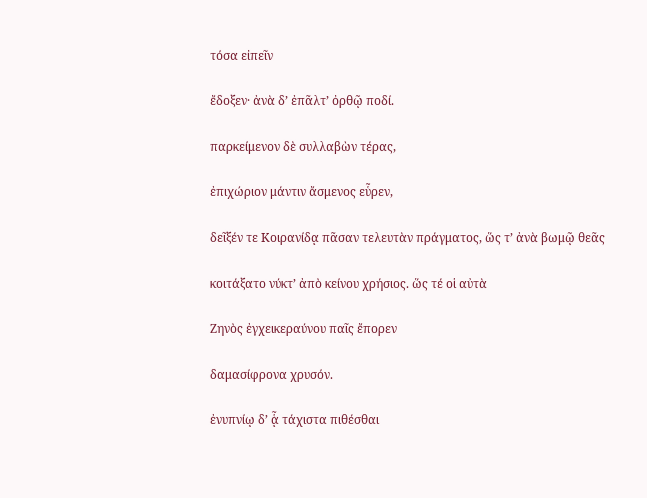τόσα εἰπεῖν

ἔδοξεν· ἀνὰ δʼ ἐπᾶλτʼ ὀρθῷ ποδί.

παρκείμενον δὲ συλλαβὼν τέρας,

ἐπιχώριον μάντιν ἄσμενος εὗρεν,

δεῖξέν τε Κοιρανίδᾳ πᾶσαν τελευτὰν πράγματος, ὥς τʼ ἀνὰ βωμῷ θεᾶς

κοιτάξατο νύκτʼ ἀπὸ κείνου χρήσιος. ὥς τέ οἱ αὐτὰ

Ζηνὸς ἐγχεικεραύνου παῖς ἔπορεν

δαμασίφρονα χρυσόν.

ἐνυπνίῳ δʼ ᾇ τάχιστα πιθέσθαι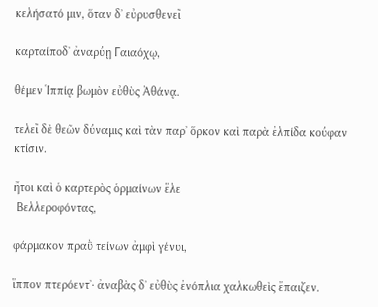κελήσατό μιν, ὅταν δʼ εὐρυσθενεῖ

καρταίποδʼ ἀναρύῃ Γαιαόχῳ,

θέμεν Ἱππίᾳ βωμὸν εὐθὺς Ἀθάνᾳ.

τελεῖ δὲ θεῶν δύναμις καὶ τὰν παρʼ ὅρκον καὶ παρὰ ἐλπίδα κούφαν κτίσιν.

ἤτοι καὶ ὁ καρτερὸς ὁρμαίνων ἕλε
 Βελλεροφόντας,

φάρμακον πραῢ τείνων ἀμφὶ γένυι,

ἵππον πτερόεντʼ· ἀναβὰς δʼ εὐθὺς ἐνόπλια χαλκωθεὶς ἔπαιζεν.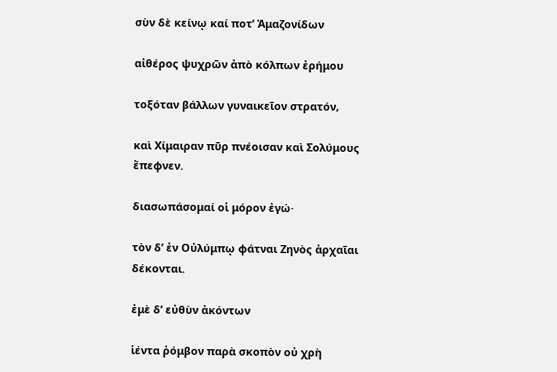σὺν δὲ κείνῳ καί ποτʼ Ἀμαζονίδων

αἰθέρος ψυχρῶν ἀπὸ κόλπων ἐρήμου

τοξόταν βάλλων γυναικεῖον στρατόν,

καὶ Χίμαιραν πῦρ πνέοισαν καὶ Σολύμους ἔπεφνεν.

διασωπάσομαί οἱ μόρον ἐγώ·

τὸν δʼ ἐν Οὐλύμπῳ φάτναι Ζηνὸς ἀρχαῖαι δέκονται.

ἐμὲ δʼ εὐθὺν ἀκόντων

ἱέντα ῥόμβον παρὰ σκοπὸν οὐ χρὴ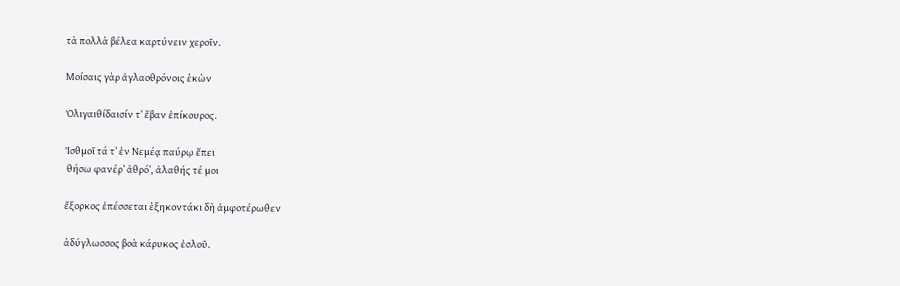τὰ πολλὰ βέλεα καρτύνειν χεροῖν.

Μοίσαις γὰρ ἀγλαοθρόνοις ἑκὼν

Ὀλιγαιθίδαισίν τʼ ἔβαν ἐπίκουρος.

Ἰσθμοῖ τά τʼ ἐν Νεμέᾳ παύρῳ ἔπει
 θήσω φανέρʼ ἀθρόʼ, ἀλαθής τέ μοι

ἔξορκος ἐπέσσεται ἑξηκοντάκι δὴ ἀμφοτέρωθεν

ἁδύγλωσσος βοὰ κάρυκος ἐσλοῦ.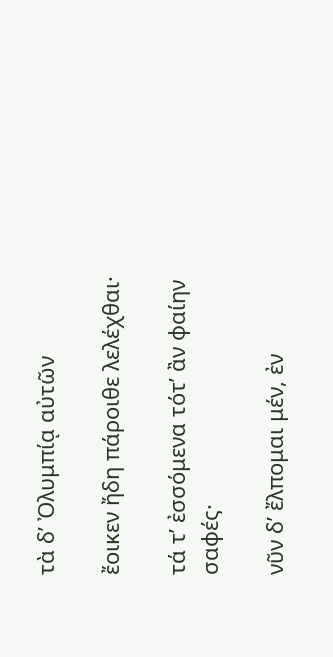τὰ δʼ Ὀλυμπίᾳ αὐτῶν

ἔοικεν ἤδη πάροιθε λελέχθαι·

τά τʼ ἐσσόμενα τότʼ ἂν φαίην σαφές·

νῦν δʼ ἔλπομαι μέν, ἐν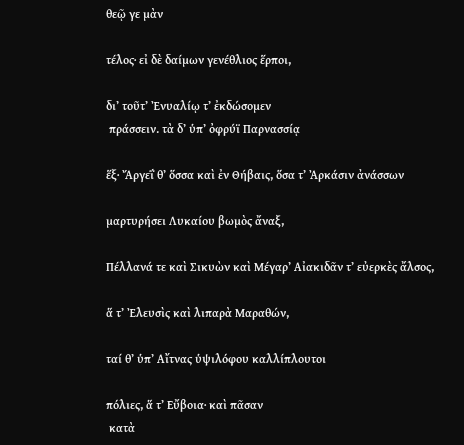θεῷ γε μὰν

τέλος· εἰ δὲ δαίμων γενέθλιος ἕρποι,

διʼ τοῦτʼ Ἐνυαλίῳ τʼ ἐκδώσομεν
 πράσσειν. τὰ δʼ ὑπʼ ὀφρύϊ Παρνασσίᾳ

ἕξ· Ἄργεΐ θʼ ὅσσα καὶ ἐν Θήβαις, ὅσα τʼ Ἀρκάσιν ἀνάσσων

μαρτυρήσει Λυκαίου βωμὸς ἄναξ,

Πέλλανά τε καὶ Σικυὼν καὶ Μέγαρʼ Αἰακιδᾶν τʼ εὐερκὲς ἄλσος,

ἅ τʼ Ἐλευσὶς καὶ λιπαρὰ Μαραθών,

ταί θʼ ὑπʼ Αἴτνας ὑψιλόφου καλλίπλουτοι

πόλιες, ἅ τʼ Εὔβοια· καὶ πᾶσαν
 κατὰ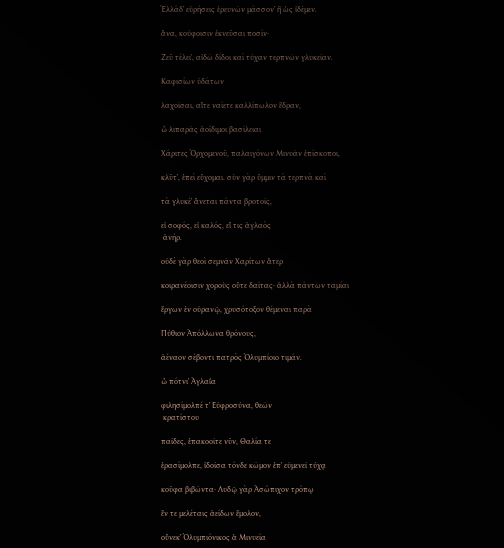Ἑλλάδʼ εὑρήσεις ἐρευνῶν μάσσονʼ ἢ ὡς ἰδέμεν.

ἄνα, κούφοισιν ἐκνεῦσαι ποσίν·

Ζεῦ τέλειʼ, αἰδῶ δίδοι καὶ τύχαν τερπνῶν γλυκεῖαν.

Καφισίων ὑδάτων

λαχοῖσαι, αἵτε ναίετε καλλίπωλον ἕδραν,

ὦ λιπαρᾶς ἀοίδιμοι βασίλειαι

Χάριτες Ὀρχομενοῦ, παλαιγόνων Μινυᾶν ἐπίσκοποι,

κλῦτʼ, ἐπεὶ εὔχομαι. σὺν γὰρ ὔμμιν τὰ τερπνὰ καὶ

τὰ γλυκέʼ ἄνεται πάντα βροτοῖς,

εἰ σοφός, εἰ καλός, εἴ τις ἀγλαὸς
 ἀνήρ.

οὐδὲ γὰρ θεοὶ σεμνᾶν Χαρίτων ἄτερ

κοιρανέοισιν χοροὺς οὔτε δαῖτας· ἀλλὰ πάντων ταμίαι

ἔργων ἐν οὐρανῷ, χρυσότοξον θέμεναι παρὰ

Πύθιον Ἀπόλλωνα θρόνους,

ἀέναον σέβοντι πατρὸς Ὀλυμπίοιο τιμάν.

ὦ πότνιʼ Ἀγλαΐα

φιλησίμολπέ τʼ Εὐφροσύνα, θεῶν
 κρατίστου

παῖδες, ἐπακοοῖτε νῦν, Θαλία τε

ἐρασίμολπε, ἰδοῖσα τόνδε κῶμον ἐπʼ εὐμενεῖ τύχᾳ

κοῦφα βιβῶντα· Λυδῷ γὰρ Ἀσώπιχον τρόπῳ

ἔν τε μελέταις ἀείδων ἔμολον,

οὕνεκʼ Ὀλυμπιόνικος ἁ Μινυεία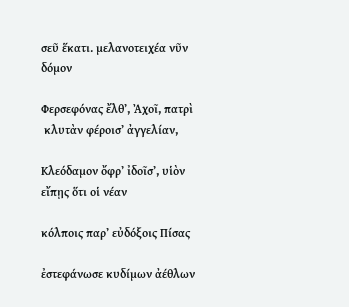σεῦ ἕκατι. μελανοτειχέα νῦν δόμον

Φερσεφόνας ἔλθʼ, Ἀχοῖ, πατρὶ
 κλυτὰν φέροισʼ ἀγγελίαν,

Κλεόδαμον ὄφρʼ ἰδοῖσʼ, υἱὸν εἴπῃς ὅτι οἱ νέαν

κόλποις παρʼ εὐδόξοις Πίσας

ἐστεφάνωσε κυδίμων ἀέθλων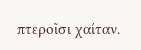πτεροῖσι χαίταν.